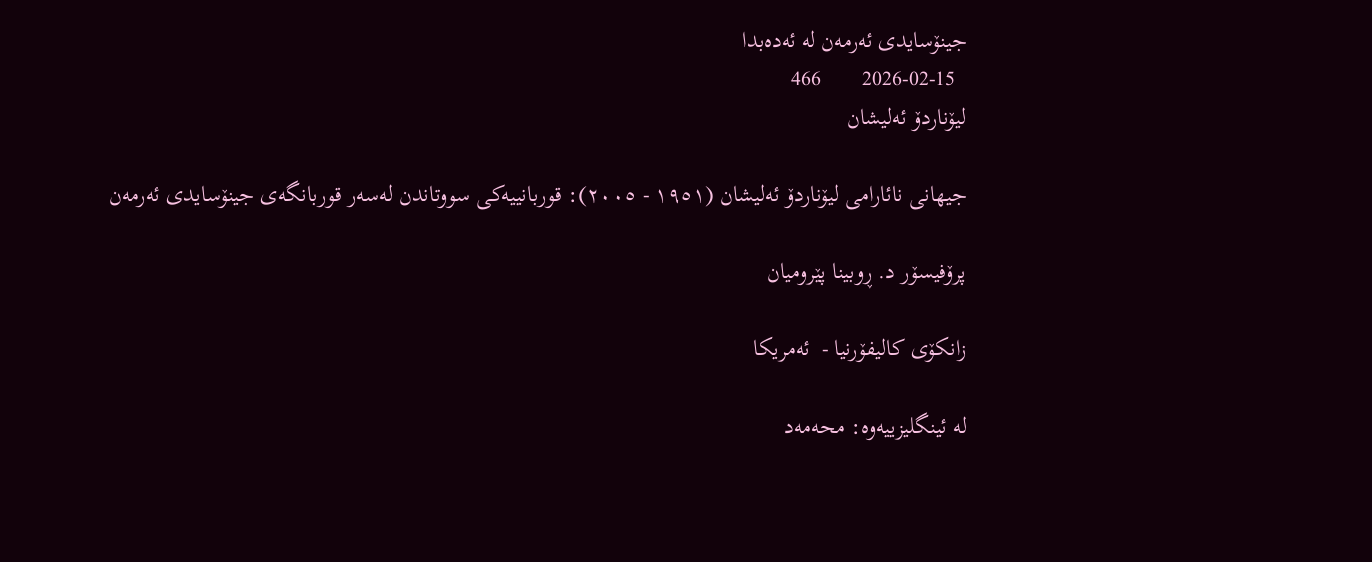جینۆسایدی ئەرمەن لە ئەدەبدا
  2026-02-15       466
لیۆناردۆ ئەلیشان

جیهانی نائارامی لیۆناردۆ ئەلیشان (١٩٥١ - ٢٠٠٥): قوربانییەکی سووتاندن لەسەر قوربانگەی جینۆسایدی ئەرمەن

پرۆفیسۆر د. ڕوبینا پێرومیان

زانکۆی کالیفۆرنیا -  ئەمریکا

لە ئینگلیزییەوە: محەمەد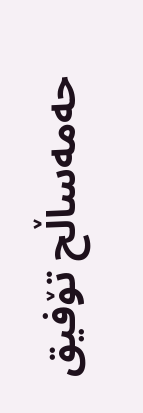حەمەساڵح تۆفیق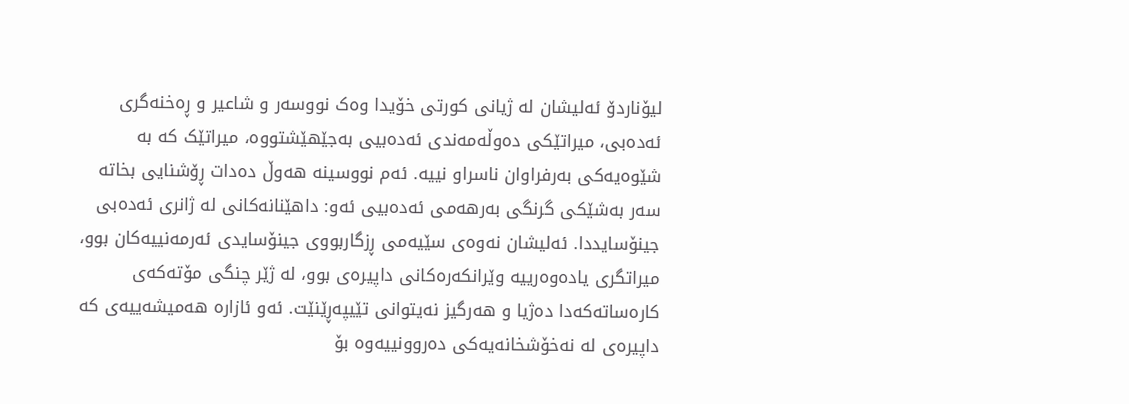لیۆناردۆ ئەلیشان لە ژیانی کورتی خۆیدا وەک نووسەر و شاعیر و ڕەخنەگری ئەدەبی، میراتێکی دەوڵەمەندی ئەدەبیی بەجێهێشتووە، میراتێک کە بە شێوەیەکی بەرفراوان ناسراو نییە. ئەم نووسینە هەوڵ دەدات ڕۆشنایی بخاتە سەر بەشێکی گرنگی بەرهەمی ئەدەبیی ئەو: داهێنانەکانی لە ژانری ئەدەبی جینۆسایددا. ئەلیشان نەوەی سێیەمی ڕزگاربووی جینۆسایدی ئەرمەنییەکان بوو، میراتگری یادەوەرییە وێرانکەرەکانی داپیرەی بوو، لە ژێر چنگی مۆتەکەی کارەساتەکەدا دەژیا و هەرگیز نەیتوانی تێیپەڕێنێت. ئەو ئازارە هەمیشەییەی کە داپیرەی لە نەخۆشخانەیەکی دەروونییەوە بۆ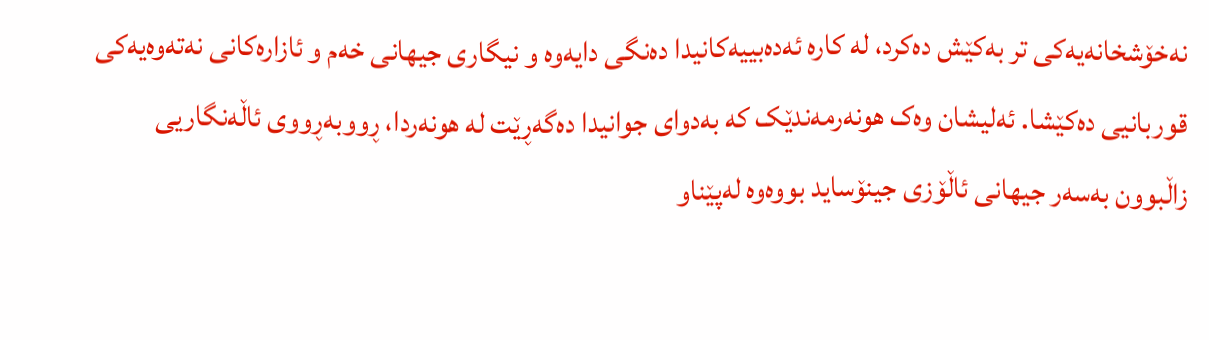نەخۆشخانەیەکی تر بەکێش دەکرد، لە کارە ئەدەبییەکانیدا دەنگی دایەوە و نیگاری جیهانی خەم و ئازارەکانی نەتەوەیەکی قوربانیی دەکێشا. ئەلیشان وەک هونەرمەندێک کە بەدوای جوانیدا دەگەڕێت لە هونەردا، ڕووبەڕووی ئاڵەنگاریی زاڵبوون بەسەر جیهانی ئاڵۆزی جینۆساید بووەوە لەپێناو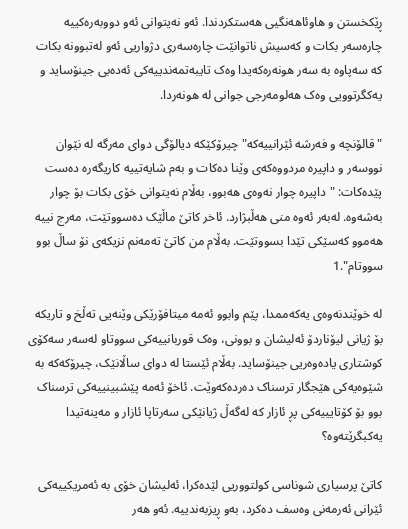ڕێکخستن و هاوئاهەنگیی هەستکردندا. ئەو نەیتوانی ئەو دووبەرەکییە چارەسەر بکات و کەسیش ناتوانێت چارەسەری دژواریی ئەو لەتبوونە بکات کە سەپاوە بە سەر هونەرەکەیدا وەک تایبەتمەندییەکی ئەدەبی جینۆساید و یەکگرتوویی وەک هەلومەرجی جوانی لە هونەردا.

"قالۆنچە و فەرشە ئێرانییەکە" چیرۆکێکە دیالۆگی دوای مەرگە لە نێوان نووسەر و داپیرە مردووەکەی وێنا دەکات و بەم شایەتییە کاریگەرە دەست پێدەکات: "داپیرە چوار نەوەى هەبوو، بەڵام نەیتوانی خۆی بکات بۆ چوار بەشەوە. لەبەر ئەوە منی هەڵبژارد. ئاخر کاتێ ماڵێک دەسووتێت، مەرج نییە هەموو کەسێکی تێدا بسووتێت. بەڵام من کاتێ تەمەنم نزیکەی نۆ ساڵ بوو سووتام".1

لە خوێندنەوەی یەکەممدا، پێم وابوو ئەمە میتافۆرێکی وێنەیی تەڵخ و تاریکە بۆ ژیانی لیۆناردۆ ئەلیشان و بوونی، وەک قوربانییەکی سووتاو لەسەر سەکۆی کوشتاری یادەوەریی جینۆساید. بەڵام ئێستا لە دوای ساڵانێک، چیرۆکەکە بە شێوەیەکی هێجگار ترسناک دەردەکەوێت. ئاخۆ ئەمە پێشبینییەکی ترسناک بوو بۆ کۆتایییەکی پڕ ئازار کە لەگەڵ ژیانێکی سەرتاپا ئازار و مەینەتیدا یەکبگرێتەوە؟

کاتێ پرسیاری شوناسی کولتووریی لێدەکرا، ئەلیشان خۆی بە ئەمریکییەکی ئێرانی ئەرمەنی وەسف دەکرد، بەو ڕیزبەندییە. ئەو هەر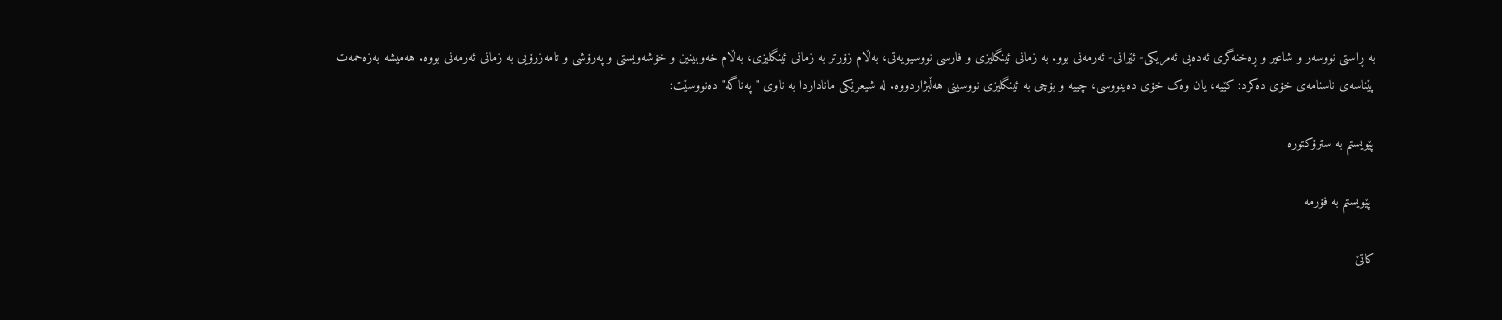بە ڕاستی نووسەر و شاعیر و ڕەخنەگری ئەدەبی ئەمریکی- ئێرانی- ئەرمەنی بوو. بە زمانی ئینگلیزی و فارسی نووسیویەتی، بەڵام زۆرتر بە زمانی ئینگلیزی، بەڵام خەوبینین و خۆشەویستی و پەرۆشی و تامەزرۆیی بە زمانی ئەرمەنی بووە. هەمیشە بەزەحمەت پێناسەی ناسنامەی خۆی دەکرد: کێیە، یان وەک خۆی دەینووسی، چییە و بۆچی بە ئینگلیزی نووسینی هەڵبژاردووە. لە شیعرێکی ماناداردا بە ناوی "پەناگە" دەنووسێت:

پێویستم بە سترۆکتورە

 پێویستم بە فۆرمە

کاتێ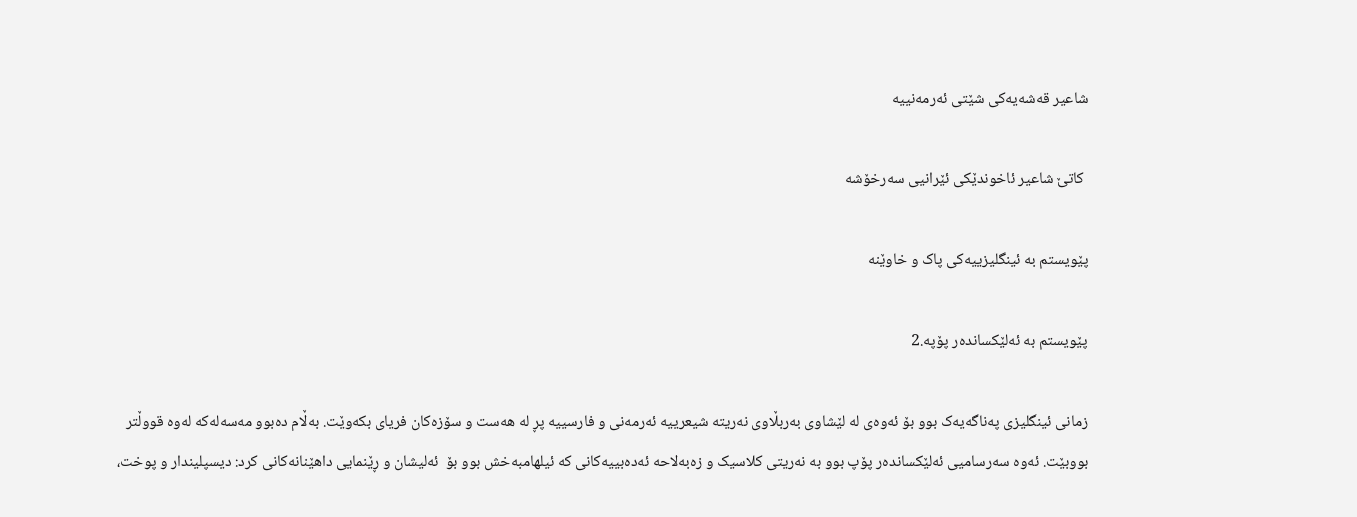شاعیر قەشەیەکی شێتی ئەرمەنییە

 کاتێ شاعیر ئاخوندێکی ئێرانیی سەرخۆشە

پێویستم بە ئینگلیزییەکی پاک و خاوێنە

پێویستم بە ئەلێکساندەر پۆپە.2

زمانی ئینگلیزی پەناگەیەک بوو بۆ ئەوەی لە لێشاوی بەربڵاوی نەریتە شیعرییە ئەرمەنی و فارسییە پڕ لە هەست و سۆزەکان فریای بکەوێت. بەڵام دەبوو مەسەلەکە لەوە قووڵتر بووبێت. ئەوە سەرسامیی ئەلێکساندەر پۆپ بوو بە نەریتی کلاسیک و زەبەلاحە ئەدەبییەکانی کە ئیلهامبەخش بوو بۆ  ئەلیشان و ڕێنمایی داهێنانەکانی کرد: دیسپلیندار و پوخت،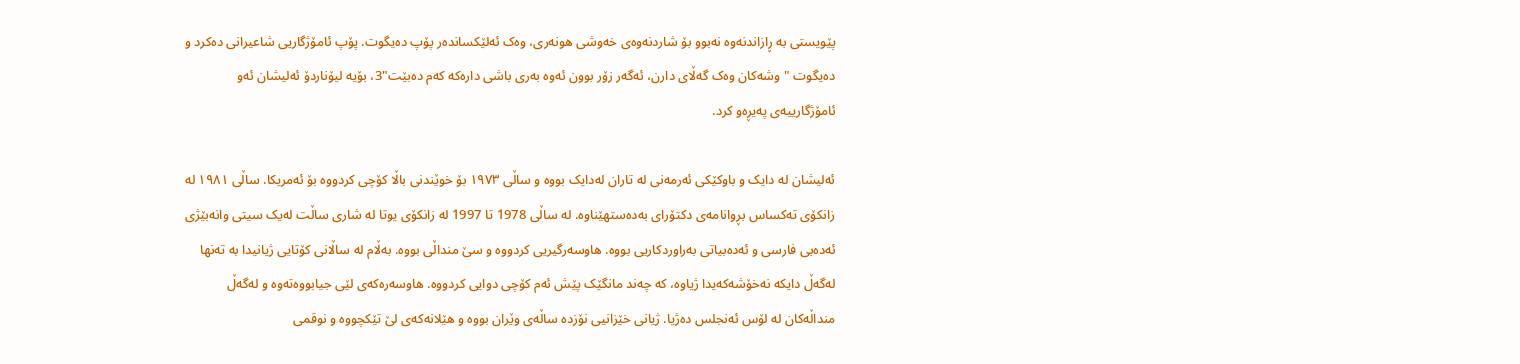پێویستی بە ڕازاندنەوە نەبوو بۆ شاردنەوەی خەوشی هونەری، وەک ئەلێکساندەر پۆپ دەیگوت. پۆپ ئامۆژگاریی شاعیرانی دەکرد و دەیگوت "وشەکان وەک گەڵای دارن، ئەگەر زۆر بوون ئەوە بەری باشی دارەکە کەم دەبێت"3، بۆیە لیۆناردۆ ئەلیشان ئەو ئامۆژگارییەی پەیڕەو کرد.

ئەلیشان لە دایک و باوکێکی ئەرمەنی لە تاران لەدایک بووە و ساڵی ١٩٧٣ بۆ خوێندنی باڵا کۆچی کردووە بۆ ئەمریکا. ساڵی ١٩٨١ لە زانکۆی تەکساس بڕوانامەی دکتۆرای بەدەستهێناوە. لە ساڵی 1978 تا 1997 لە زانکۆی یوتا لە شاری ساڵت لەیک سیتی وانەبێژی ئەدەبی فارسی و ئەدەبیاتی بەراوردکاریی بووە. هاوسەرگیریی کردووە و سێ منداڵی بووە. بەڵام لە ساڵانی کۆتایی ژیانیدا بە تەنها لەگەڵ دایکە نەخۆشەکەیدا ژیاوە، کە چەند مانگێک پێش ئەم کۆچی دوایی کردووە. هاوسەرەکەی لێی جیابووەتەوە و لەگەڵ منداڵەکان لە لۆس ئەنجلس دەژیا. ژیانی خێزانیی نۆزدە ساڵەی وێران بووە و هێلانەکەی لێ تێکچووە و نوقمی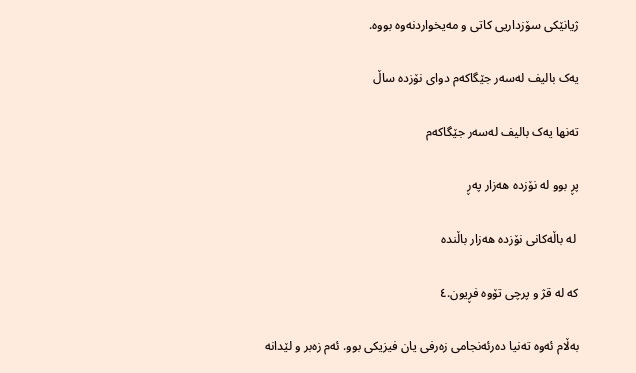ژیانێکی سۆزداریی کاتی و مەیخواردنەوە بووە.

یەک بالیف لەسەر جێگاکەم دوای نۆزدە ساڵ

تەنها یەک بالیف لەسەر جێگاکەم

پڕ بوو لە نۆزدە هەزار پەڕ

 لە باڵەکانی نۆزدە هەزار باڵندە

کە لە قژ و پرچی تۆوە فڕیون.٤

بەڵام ئەوە تەنیا دەرئەنجامی زەرفی یان فیزیکی بوو. ئەم زەبر و لێدانە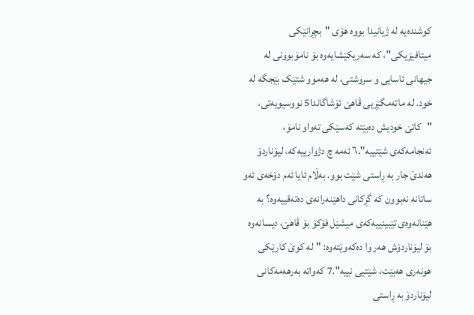کوشندەیە لە ژیانیدا بووە هۆی "بچڕانێکی میتافیزیکی"، کە سەریکێشایەوە بۆ نامۆبوونی لە جیهانی ئاسایی و سروشتی، لە هەموو شتێک بێجگە لە خود. لە ماتەمگێڕیی ڤاهێ ئۆشاگاندا5 نووسیویەتی، "کاتێ خودیش دەبێتە کەسێکی تەواو نامۆ، ئەنجامەکەی شێتییە".٦ ئەمە چ دژوارییەکە، لیۆناردۆ هەندێ جار بە ڕاستی شێت بوو. بەڵام ئایا ئەم دۆخەی ئەو ساتانە نەبوون کە گڕکانی داهێنەرانەی دەتەقییەوە؟ بە هێنانەوەی تێبینییەکەی میشێل فۆکۆ بۆ ڤاهێ، دیسانەوە بۆ لیۆناردۆش هەر وا دەکەوێتەوە: "لە کوێ کارێکی هونەری هەبێت، شێتیی نییە".7 کەواتە بەرهەمەکانی لیۆناردۆ بە ڕاستی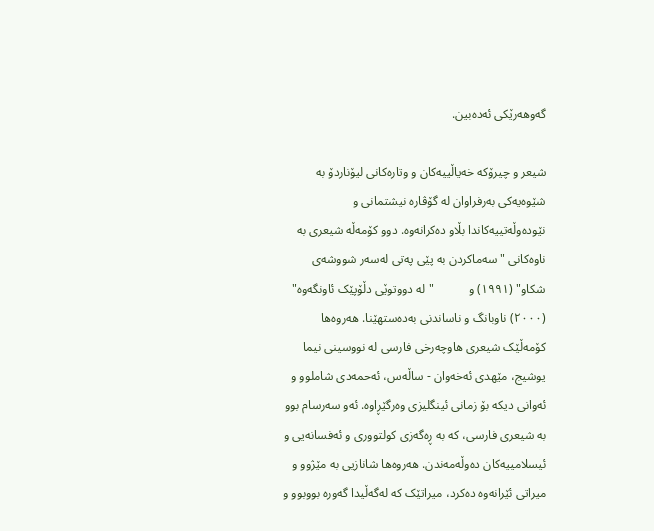گەوهەرێکی ئەدەبین.

شیعر و چیرۆکە خەیاڵییەکان و وتارەکانی لیۆناردۆ بە شێوەیەکی بەرفراوان لە گۆڤارە نیشتمانی و نێودەوڵەتییەکاندا بڵاو دەکرانەوە. دوو کۆمەڵە شیعری بە ناوەکانی "سەماکردن بە پێی پەتی لەسەر شووشەی شکاو" (١٩٩١) و           "لە دووتوێی دڵۆپێک ئاونگەوە" (٢٠٠٠) ناوبانگ و ناساندنی بەدەستهێنا. هەروەها کۆمەڵێک شیعری هاوچەرخی فارسی لە نووسینی نیما یوشیج، مێهدی ئەخەوان - ساڵەس، ئەحمەدی شاملوو و ئەوانی دیکە بۆ زمانی ئینگلیزی وەرگێڕاوە. ئەو سەرسام بوو بە شیعری فارسی، کە بە ڕەگەزی کولتووری و ئەفسانەیی و ئیسلامییەکان دەوڵەمەندن. هەروەها شانازیی بە مێژوو و میراتی ئێرانەوە دەکرد، میراتێک کە لەگەڵیدا گەورە بووبوو و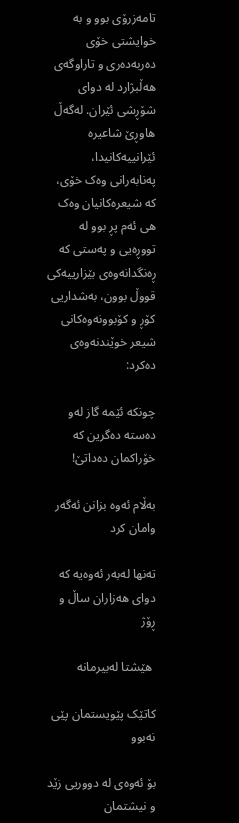تامەزرۆی بوو و بە خوایشتی خۆی دەربەدەری و تاراوگەی هەڵبژارد لە دوای شۆڕشی ئێران. لەگەڵ هاوڕێ شاعیرە ئێرانییەکانیدا، پەنابەرانی وەک خۆی، کە شیعرەکانیان وەک هی ئەم پڕ بوو لە تووڕەیی و پەستی کە ڕەنگدانەوەی بێزارییەکی قووڵ بوون، بەشداریی کۆڕ و کۆبوونەوەکانی شیعر خوێندنەوەی دەکرد:

چونکە ئێمە گاز لەو دەستە دەگرین کە خۆراکمان دەداتێ!

بەڵام ئەوە بزانن ئەگەر وامان کرد

تەنها لەبەر ئەوەیە کە دوای هەزاران ساڵ و ڕۆژ

 هێشتا لەبیرمانە

کاتێک پێویستمان پێی نەبوو

بۆ ئەوەی لە دووریی زێد و نیشتمان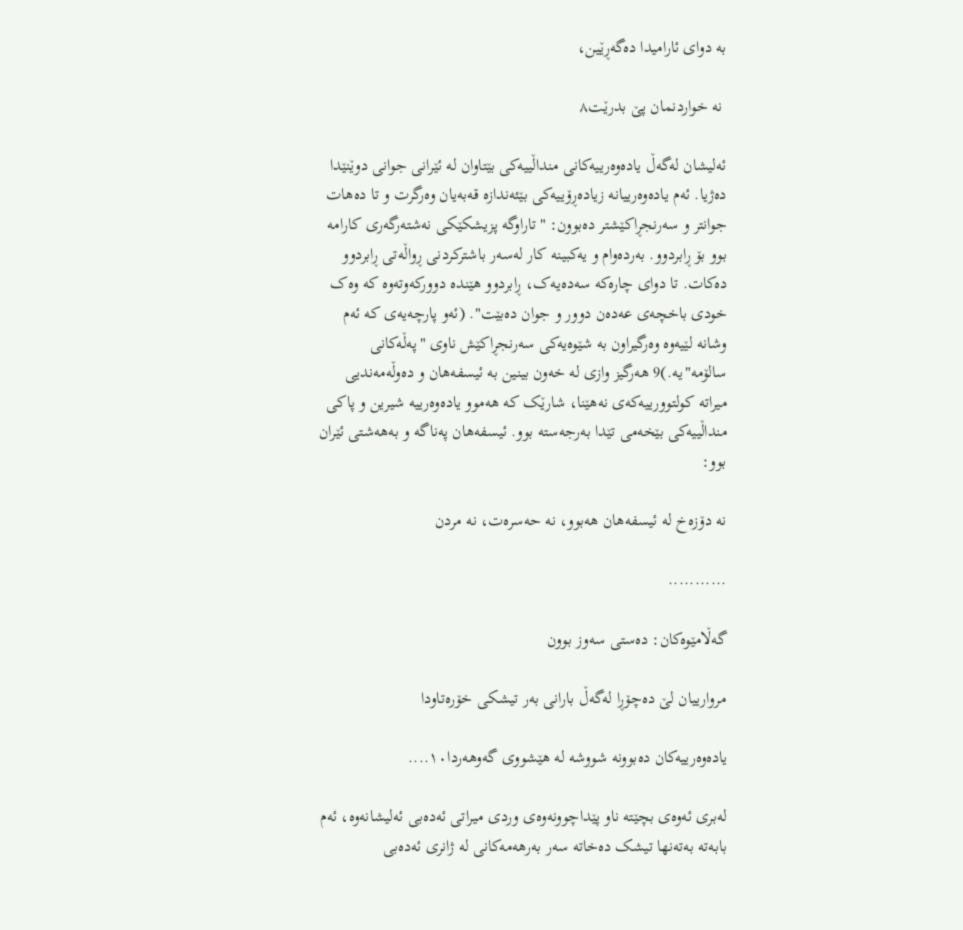بە دوای ئارامیدا دەگەڕێین،

 نە خواردنمان پێ بدرێت٨

ئەلیشان لەگەڵ یادەوەرییەکانی منداڵییەکی بێتاوان لە ئێرانی جوانی دوێنێدا دەژیا. ئەم یادەوەرییانە زیادەڕۆییەکی بێئەندازە قەبەیان وەرگرت و تا دەهات جوانتر و سەرنجڕاکێشتر دەبوون: "تاراوگە پزیشکێکی نەشتەرگەری کارامە بوو بۆ ڕابردوو. بەردەوام و یەکبینە کار لەسەر باشترکردنی ڕواڵەتی ڕابردوو دەکات. تا دوای چارەکە سەدەیەک، ڕابردوو هێندە دوورکەوتەوە کە وەک خودی باخچەی عەدەن دوور و جوان دەبێت". (ئەو پارچەیەی کە ئەم وشانە لێیەوە وەرگیراون بە شێوەیەکی سەرنجڕاکێش ناوی "پەڵەکانی سالۆمە"یە.)9 هەرگیز وازی لە خەون بینین بە ئیسفەهان و دەوڵەمەندیی میراتە کولتوورییەکەی نەهێنا، شارێک کە هەموو یادەوەرییە شیرین و پاکی منداڵییەکی بێخەمی تێدا بەرجەستە بوو. ئیسفەهان پەناگە و بەهەشتی ئێران بوو:

نە دۆزەخ لە ئیسفەهان هەبوو، نە حەسرەت، نە مردن

...........

گەڵامێوەکان: دەستی سەوز بوون

مروارییان لێ دەچۆڕا لەگەڵ بارانی بەر تیشکی خۆرەتاودا

یادەوەرییەکان دەبوونە شووشە لە هێشووی گەوهەردا١٠....

لەبری ئەوەی بچێتە ناو پێداچوونەوەی وردی میراتی ئەدەبی ئەلیشانەوە، ئەم بابەتە بەتەنها تیشک دەخاتە سەر بەرهەمەکانی لە ژانری ئەدەبی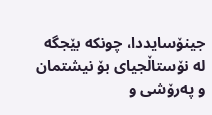جینۆسایددا، چونکە بێجگە لە نۆستاڵجیای بۆ نیشتمان و پەرۆشی و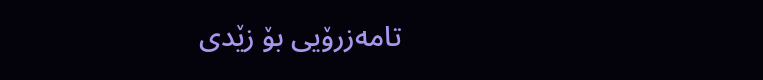تامەزرۆیی بۆ زێدی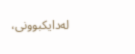لەدایکبوونی،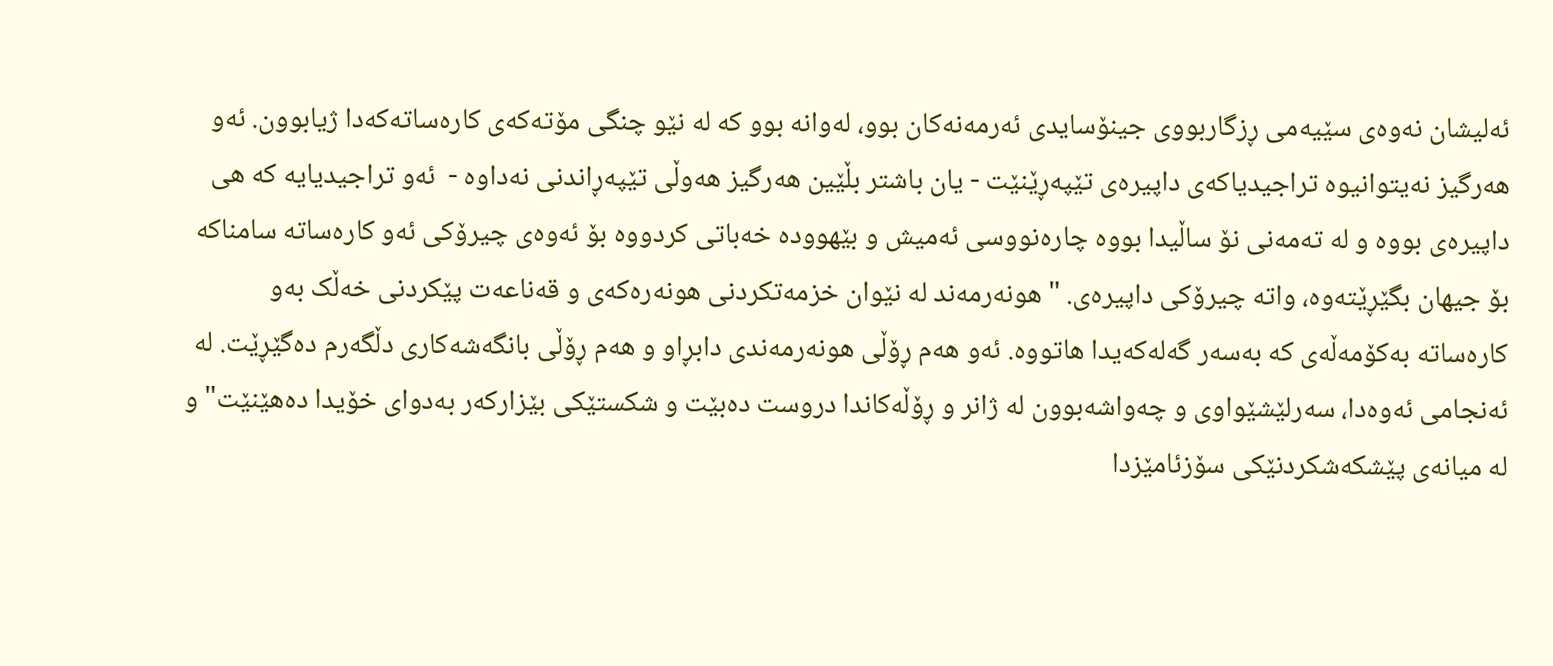ئەلیشان نەوەی سێیەمی ڕزگاربووی جینۆسایدی ئەرمەنەکان بوو، لەوانە بوو کە لە نێو چنگی مۆتەکەی کارەساتەکەدا ژیابوون. ئەو هەرگیز نەیتوانیوە تراجیدیاکەی داپیرەی تێپەڕێنێت - یان باشتر بڵێین هەرگیز هەوڵی تێپەڕاندنی نەداوە -  ئەو تراجیدیایە کە هی داپیرەی بووە و لە تەمەنی نۆ ساڵیدا بووە چارەنووسی ئەمیش و بێهوودە خەباتی کردووە بۆ ئەوەی چیرۆکی ئەو کارەساتە سامناکە بۆ جیهان بگێڕێتەوە، واتە چیرۆکی داپیرەی. "هونەرمەند لە نێوان خزمەتکردنی هونەرەکەی و قەناعەت پێکردنی خەڵک بەو کارەساتە بەکۆمەڵەی کە بەسەر گەلەکەیدا هاتووە. ئەو هەم ڕۆڵی هونەرمەندی دابڕاو و هەم ڕۆڵی بانگەشەکاری دڵگەرم دەگێڕێت. لە ئەنجامی ئەوەدا، سەرلێشێواوی و چەواشەبوون لە ژانر و ڕۆڵەکاندا دروست دەبێت و شکستێکی بێزارکەر بەدوای خۆیدا دەهێنێت" و لە میانەی پێشکەشکردنێکی سۆزئامێزدا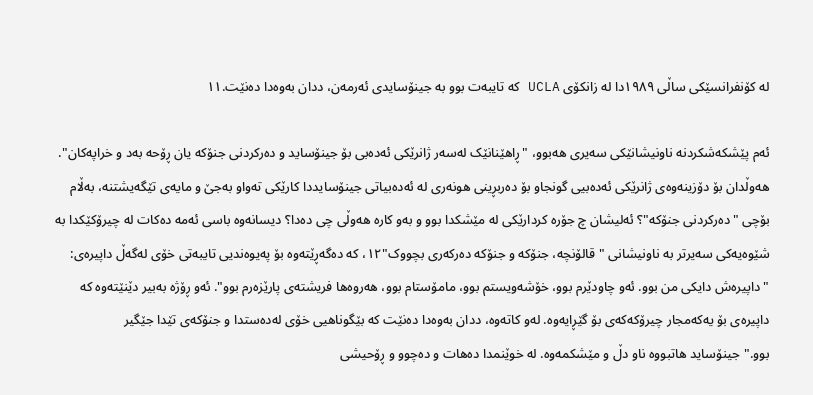لە کۆنفرانسێکی ساڵی ١٩٨٩دا لە زانکۆی UCLA کە تایبەت بوو بە جینۆسایدی ئەرمەن، ددان بەوەدا دەنێت.١١

ئەم پێشکەشکردنە ناونیشانێکی سەیری هەبوو، "ڕاهێنانێک لەسەر ژانرێکی ئەدەبی بۆ جینۆساید و دەرکردنی جنۆکە یان ڕۆحە بەد و خراپەکان". هەوڵدان بۆ دۆزینەوەی ژانرێکی ئەدەبیی گونجاو بۆ دەربڕینی هونەری لە ئەدەبیاتی جینۆسایددا کارێکی تەواو بەجێ و مایەی تێگەیشتنە، بەڵام بۆچی "دەرکردنی جنۆکە"؟ ئەلیشان چ جۆرە کردارێکی لە مێشکدا بوو و بەو کارە هەوڵی چی دەدا؟ دیسانەوە باسی ئەمە دەکات لە چیرۆکێکدا بە شێوەیەکی سەیرتر بە ناونیشانی "قالۆنچە، جنۆکە و جنۆکە دەرکەری بچووک"١٢، کە دەگەڕێتەوە بۆ پەیوەندیی تایبەتی خۆی لەگەڵ داپیرەی: "داپیرەش دایکی من بوو. ئەو چاودێرم بوو، خۆشەویستم بوو، مامۆستام بوو، هەروەها فریشتەی پارێزەرم بوو". ئەو ڕۆژە بەبیر دێنێتەوە کە داپیرەی بۆ یەکەمجار چیرۆکەکەی بۆ گێڕایەوە. لەو کاتەوە، ددان بەوەدا دەنێت کە بێگوناهیی خۆی لەدەستدا و جنۆکەی تێدا جێگیر بوو."جینۆساید هاتبووە ناو دڵ و مێشکمەوە. لە خوێنمدا دەهات و دەچوو و ڕۆحیشی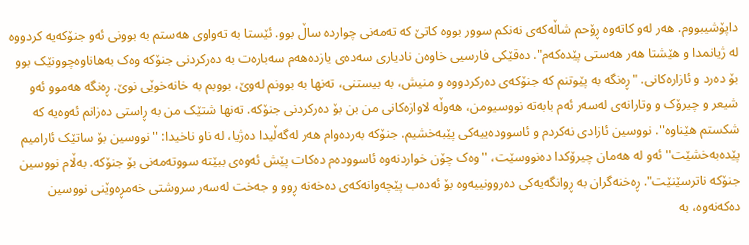داپۆشیبووم. هەر لەو کاتەوە ڕۆحم شاڵەکەی نەنکم سوور بووە کاتێ کە تەمەنی چواردە ساڵ بوو. ئێستا بە تەواوی هەستم بە بوونی ئەو جنۆکەیە کردووە لە ژیانمدا و هێشتا هەر هەستی پێدەکەم". دەقێکی فارسیی خاوەن نادیاری سەدەی یازدەهەم سەبارەت بە دەرکردنی جنۆکە وەک بەهاناوەچوونێک بوو بۆ دەرد و ئازارەکانی. "ڕەنگە بە پێوتنم کە جنۆکەی دەرکردووە و منیش، بە بیستنی، تەنها بە بوونم لەوێ، بووبم بە خانەخوێی نوێ. ڕەنگە هەموو ئەو شیعر و چیرۆک و وتارانەی لەسەر ئەم بابەتە نووسیومن، هەوڵە لاوازەکانی من بن بۆ دەرکردنی جنۆکە. تەنها شتێک من بە ڕاستی دەزانم ئەوەیە کە شکستم هێناوە''. نووسین ئازادی نەکردم و ئاسوودەییەکی پێبەخشیم. جنۆکە بەردەوام هەر لەگەڵیدا دەژیا، لە ناو ناخیدا: ''نووسین بۆ ساتێک ئارامیم پێدەبەخشێت'' ئەو لە هەمان چیرۆکدا دەنووسێت، ''وەک چۆن خواردنەوە ئاسوودەم دەکات پێش ئەوەی ببێتە سووتەمەنی بۆ جنۆکە. بەڵام نووسین جنۆکە ناترسێنێت". ڕەخنەگران بە ڕوانگەیەکی دەروونییەوە بۆ ئەدەب پێچەوانەکەی دەخەنە ڕوو و جەخت لەسەر سروشتی خەمڕەوێنی نووسین دەکەنەوە، بە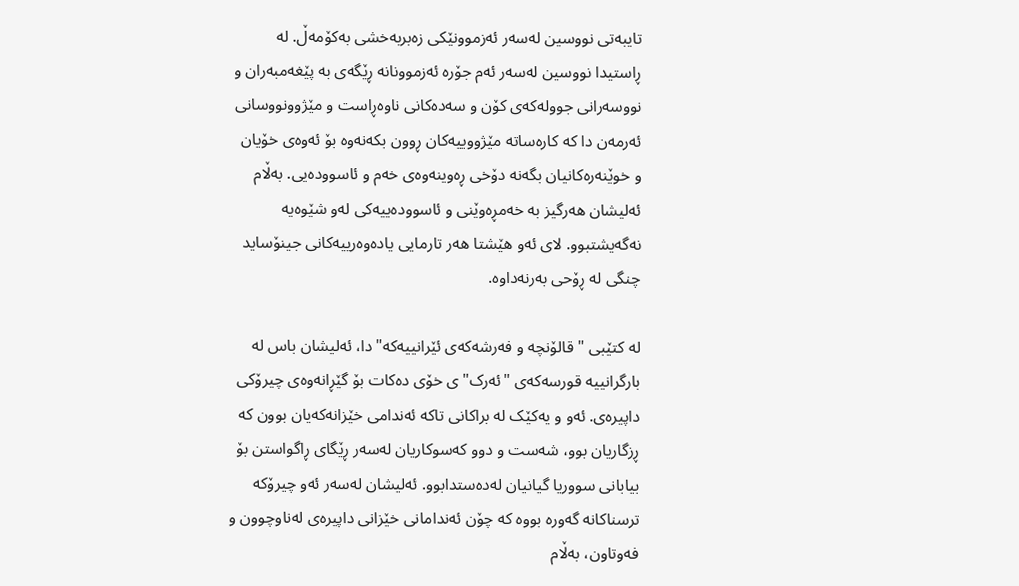تایبەتی نووسین لەسەر ئەزموونێکی زەبربەخشی بەکۆمەڵ. لە ڕاستیدا نووسین لەسەر ئەم جۆرە ئەزموونانە ڕێگەی بە پێغەمبەران و نووسەرانی جوولەکەی کۆن و سەدەکانی ناوەڕاست و مێژوونووسانی ئەرمەن دا کە کارەساتە مێژووییەکان ڕوون بکەنەوە بۆ ئەوەی خۆیان و خوێنەرەکانیان بگەنە دۆخی ڕەوینەوەی خەم و ئاسوودەیی. بەڵام ئەلیشان هەرگیز بە خەمڕەوێنی و ئاسوودەییەکی لەو شێوەیە نەگەیشتبوو. لای ئەو هێشتا هەر تارمایی یادەوەرییەکانی جینۆساید چنگی لە ڕۆحی بەرنەداوە.

لە کتێبی "قالۆنچە و فەرشەکەی ئێرانییەکە"دا، ئەلیشان باس لە بارگرانییە قورسەکەی "ئەرک"ی خۆی دەکات بۆ گێڕانەوەی چیرۆکی داپیرەی. ئەو و یەکێک لە براکانی تاکە ئەندامی خێزانەکەیان بوون کە ڕزگاریان بوو، شەست و دوو کەسوکاریان لەسەر ڕێگای ڕاگواستن بۆ بیابانی سووریا گیانیان لەدەستدابوو. ئەلیشان لەسەر ئەو چیرۆکە ترسناکانە گەورە بووە کە چۆن ئەندامانی خێزانی داپیرەی لەناوچوون و فەوتاون، بەڵام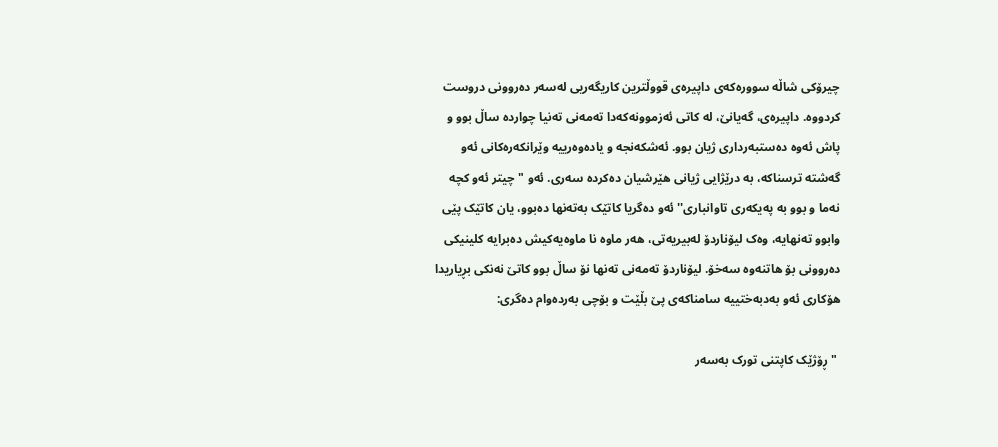چیرۆکی شاڵە سوورەکەی داپیرەی قووڵترین کاریگەریی لەسەر دەروونی دروست کردووە. داپیرەی، گەیانێ، لە کاتی ئەزموونەکەدا تەمەنی تەنیا چواردە ساڵ بوو و پاش ئەوە دەستبەرداری ژیان بوو. ئەشکەنجە و یادەوەرییە وێرانکەرەکانی ئەو گەشتە ترسناکە، بە درێژایی ژیانی هێرشیان دەکردە سەری. ئەو "چیتر ئەو کچە  نەما و بوو بە پەیکەری تاوانباری'' ئەو دەگریا کاتێک بەتەنها دەبوو، یان کاتێک پێی وابوو تەنهایە، وەک لیۆناردۆ لەبیریەتی، هەر ماوە نا ماوەیەکیش دەبرایە کلینیکی دەروونی بۆ هاتنەوە سەخۆ. لیۆناردۆ تەمەنی تەنها نۆ ساڵ بوو کاتێ نەنکی بڕیاریدا هۆکاری ئەو بەدبەختییە سامناکەی پێ بڵێت و بۆچی بەردەوام دەگری:

 "ڕۆژێک کاپتنی تورک بەسەر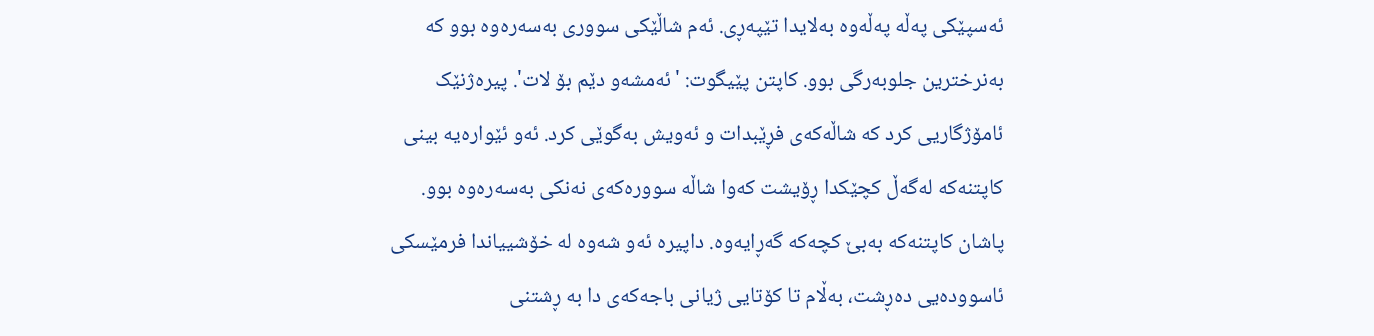ئەسپێکی پەڵە پەڵەوە بەلایدا تێپەڕی. ئەم شاڵێکی سووری بەسەرەوە بوو کە بەنرخترین جلوبەرگی بوو. کاپتن پێیگوت: 'ئەمشەو دێم بۆ لات'. پیرەژنێک ئامۆژگاریی کرد کە شاڵەکەی فڕێبدات و ئەویش بەگوێی کرد. ئەو ئێوارەیە بینی کاپتنەکە لەگەڵ کچێکدا ڕۆیشت کەوا شاڵە سوورەکەی نەنکی بەسەرەوە بوو. پاشان کاپتنەکە بەبێ کچەکە گەڕایەوە. داپیرە ئەو شەوە لە خۆشییاندا فرمێسکی ئاسوودەیی دەڕشت، بەڵام تا کۆتایی ژیانی باجەکەی دا بە ڕشتنی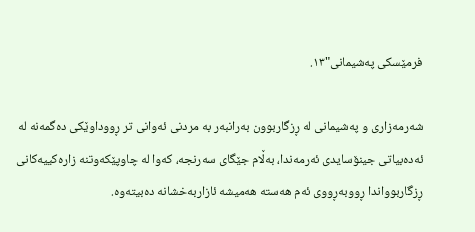فرمێسکی پەشیمانی"١٣.

شەرمەزاری و پەشیمانی لە ڕزگاربوون بەرانبەر بە مردنی ئەوانی تر ڕووداوێکی دەگمەنە لە ئەدەبیاتی جینۆسایدی ئەرمەندا، بەڵام جێگای سەرنجە، کەوا لە چاوپێکەوتنە زارەکییەکانی ڕزگاربوواندا ڕووبەڕووی ئەم هەستە هەمیشە ئازاربەخشانە دەبیتەوە.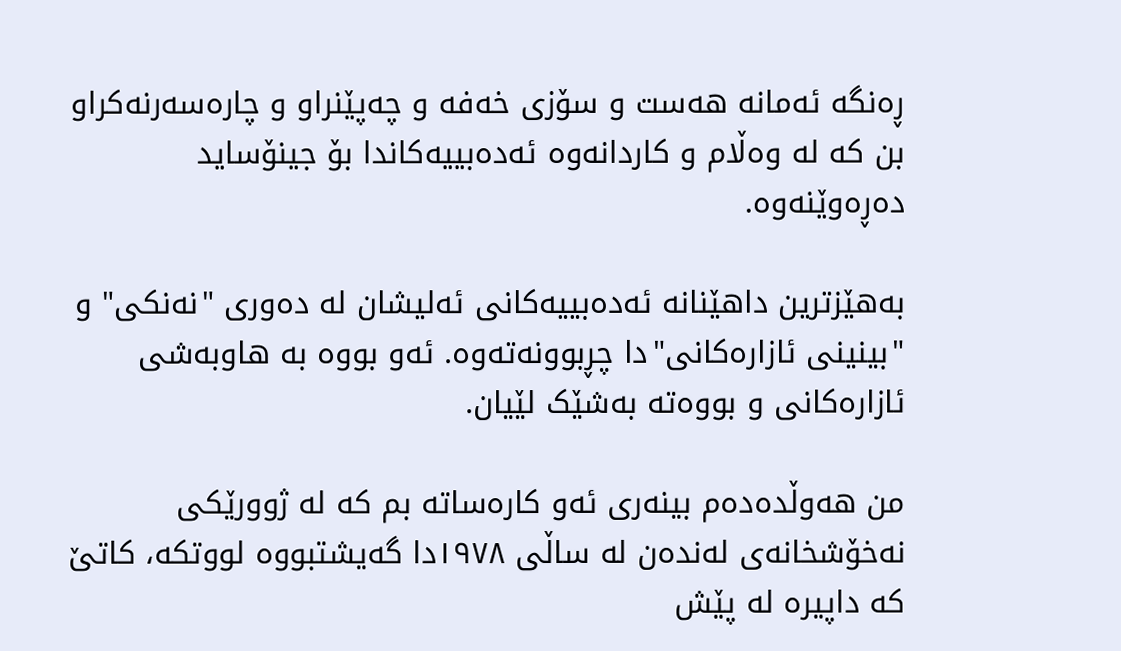ڕەنگە ئەمانە هەست و سۆزی خەفە و چەپێنراو و چارەسەرنەکراو بن کە لە وەڵام و کاردانەوە ئەدەبییەکاندا بۆ جینۆساید دەڕەوێنەوە.

بەهێزترین داهێنانە ئەدەبییەکانی ئەلیشان لە دەوری "نەنکی" و "بینینی ئازارەکانی"دا چڕبوونەتەوە. ئەو بووە بە هاوبەشی ئازارەکانی و بووەتە بەشێک لێیان.

من هەوڵدەدەم بینەری ئەو کارەساتە بم کە لە ژوورێکی نەخۆشخانەی لەندەن لە ساڵی ١٩٧٨دا گەیشتبووە لووتکە، کاتێ کە داپیرە لە پێش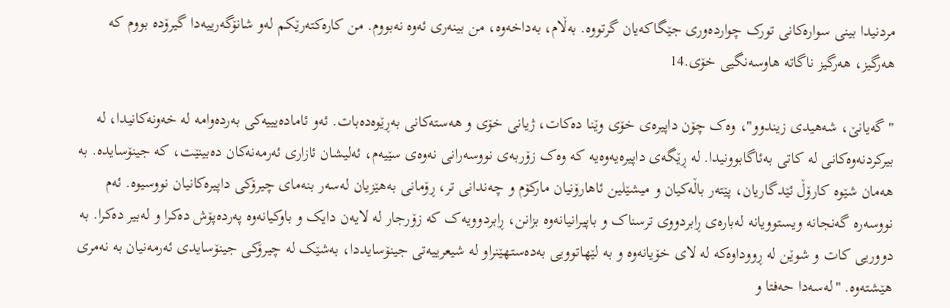مردنیدا بینی سوارەکانی تورک چواردەوری جێگاکەیان گرتووە. بەڵام، بەداخەوە، من بینەری ئەوە نەبووم. من کارەکتەرێکم لەو شانۆگەرییەدا گیرۆدە بووم کە هەرگیز، هەرگیز ناگاتە هاوسەنگیی خۆی.14

"گەیانێ، شەهیدی زیندوو"، وەک چۆن داپیرەی خۆی وێنا دەکات، ژیانی خۆی و هەستەکانی بەڕێوەدەبات. ئەو ئامادەیییەکی بەردەوامە لە خەونەکانیدا، لە بیرکردنەوەکانی لە کاتی بەئاگابوونیدا. لە ڕێگەی داپیرەیەوەیە کە وەک زۆربەی نووسەرانی نەوەی سێیەم، ئەلیشان ئازاری ئەرمەنەکان دەبینێت، کە جینۆسایدە. بە هەمان شێوە کارۆڵ ئێدگاریان، پێتەر باڵەکیان و میشێلین ئاهارۆنیان مارکۆم و چەندانی تر، ڕۆمانی بەهێزیان لەسەر بنەمای چیرۆکی داپیرەکانیان نووسیوە. ئەم نووسەرە گەنجانە ویستوویانە لەبارەی ڕابردووی ترسناک و باپیرانیانەوە بزانن، ڕابردوویەک کە زۆرجار لە لایەن دایک و باوکیانەوە پەردەپۆش دەکرا و لەبیر دەکرا. بە دووریی کات و شوێن لە ڕووداوەکە لە لای خۆیانەوە و بە لێهاتوویی بەدەستهێنراو لە شیعرییەتی جینۆسایددا، بەشێک لە چیرۆکی جینۆسایدی ئەرمەنیان بە نەمری هێشتەوە. "لەسەدا حەفتا و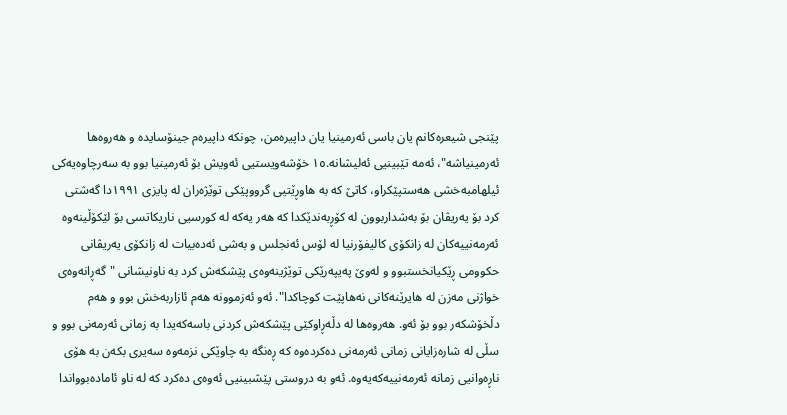پێنجی شیعرەکانم یان باسی ئەرمینیا یان داپیرەمن، چونکە داپیرەم جینۆسایدە و هەروەها ئەرمینیاشە"، ئەمە تێبینیی ئەلیشانە.١٥ خۆشەویستیی ئەویش بۆ ئەرمینیا بوو بە سەرچاوەیەکی ئیلهامبەخشی هەستپێکراو، کاتێ کە بە هاوڕێتیی گرووپێکی توێژەران لە پایزی ١٩٩١دا گەشتی کرد بۆ یەریڤان بۆ بەشداربوون لە کۆڕبەندێکدا کە هەر یەکە لە کورسیی ناریکاتسی بۆ لێکۆڵینەوە ئەرمەنییەکان لە زانکۆی کالیفۆرنیا لە لۆس ئەنجلس و بەشی ئەدەبیات لە زانکۆی یەریڤانی حکوومی ڕێکیانخستبوو و لەوێ پەیپەرێکی توێژینەوەی پێشکەش کرد بە ناونیشانی "گەڕانەوەی خواژنی مەزن لە هایرێنەکانی نەهاپێت کوچاکدا". ئەو ئەزموونە هەم ئازاربەخش بوو و هەم دڵخۆشکەر بوو بۆ ئەو. هەروەها لە دڵەڕاوکێی پێشکەش کردنی باسەکەیدا بە زمانی ئەرمەنی بوو و سڵی لە شارەزایانی زمانی ئەرمەنی دەکردەوە کە ڕەنگە بە چاوێکی نزمەوە سەیری بکەن بە هۆی ناڕەوانیی زمانە ئەرمەنییەکەیەوە. ئەو بە دروستی پێشبینیی ئەوەی دەکرد کە لە ناو ئامادەبوواندا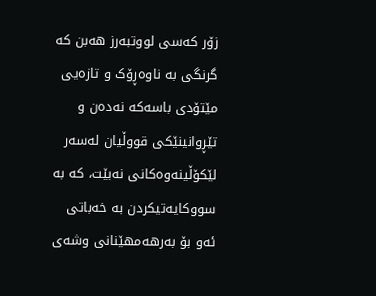زۆر کەسی لووتبەرز هەبن کە گرنگی بە ناوەڕۆک و تازەیی مێتۆدی باسەکە نەدەن و تێڕوانینێکی قووڵیان لەسەر لێکۆڵینەوەکانی نەبێت، کە بە سووکایەتیکردن بە خەباتی ئەو بۆ بەرهەمهێنانی وشەی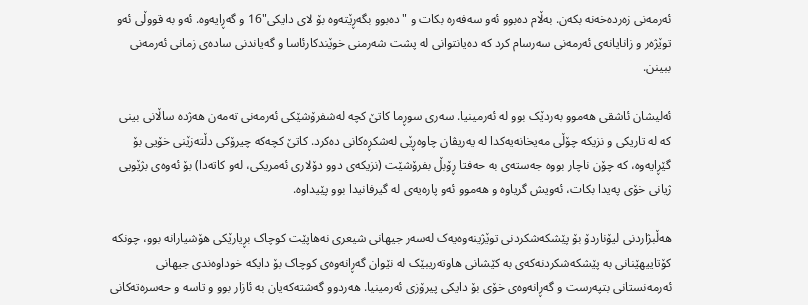ئەرمەنی زەردەخەنە بکەن. بەڵام دەبوو ئەو سەفەرە بکات و "دەبوو بگەڕێتەوە بۆ لای دایکی"16 و گەڕایەوە. ئەو بە قووڵی ئەو توێژەر و زانایانەی ئەرمەنی سەرسام کرد کە دەیانتوانی لە پشت شەرمنی خوێندکارئاسا و گەیاندنی سادەی زمانی ئەرمەنی ببینن.

ئەلیشان ئاشقی هەموو بەردێک بوو لە ئەرمینیا. سەری سوڕما کاتێ کچە لەشفرۆشێکی ئەرمەنی تەمەن هەژدە ساڵانی بینی کە لە تاریکی و نزیکە چۆڵی مەیخانەیەکدا لە یەریڤان چاوەڕێی لەشکڕەکانی دەکرد. کاتێ کچەکە چیرۆکی دڵتەزێنی خۆیی بۆ گێڕایەوە، کە چۆن ناچار بووە جەستەی بە حەفتا ڕۆبڵ بفرۆشێت (نزیکەی دوو دۆلاری ئەمریکی، لەو کاتەدا) بۆ ئەوەی بژێویی ژیانی خۆی پەیدا بکات، ئەویش گریاوە و هەموو ئەو پارەیەی لە گیرفانیدا بوو پێیداوە.

هەڵبژاردنی لیۆناردۆ بۆ پێشکەشکردنی توێژینەوەیەک لەسەر جیهانی شیعری نەهاپێت کوچاک بڕیارێکی هۆشیارانە بوو، چونکە کۆتاییهێنانی بە پێشکەشکردنەکەی بە کێشانی هاوتەریبێک لە نێوان گەڕانەوەی کوچاک بۆ دایکە خوداوەندی جیهانی ئەرمەنستانی بتپەرست و گەڕانەوەی خۆی بۆ دایکی پیرۆزی ئەرمینیا. هەردوو گەشتەکەیان بە ئازار بوو و تاسە و حەسرەتەکانی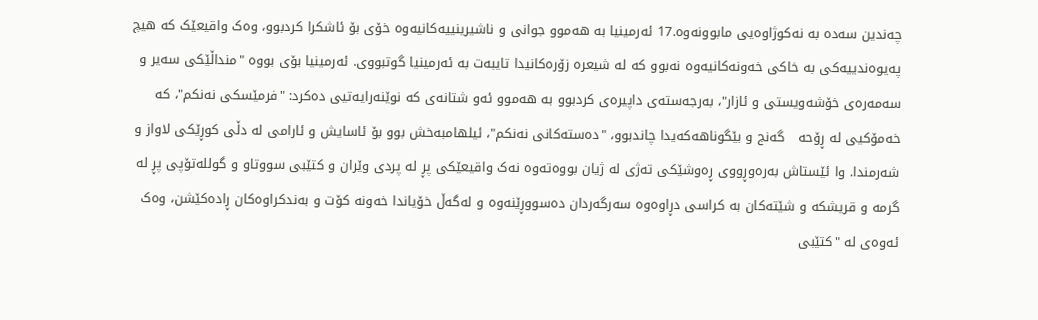چەندین سەدە بە نەکوژاوەیی مابوونەوە.17 ئەرمینیا بە هەموو جوانی و ناشیرینییەکانیەوە خۆی بۆ ئاشکرا کردبوو، وەک واقیعێک کە هیچ پەیوەندییەکی بە خاکی خەونەکانیەوە نەبوو کە لە شیعرە زۆرەکانیدا تایبەت بە ئەرمینیا گوتبووی. ئەرمینیا بۆی بووە "منداڵێکی سەیر و سەمەرەی خۆشەویستی و ئازار"، بەرجەستەی داپیرەی کردبوو بە هەموو ئەو شتانەی کە نوێنەرایەتیی دەکرد: "فرمێسکی نەنکم"، کە خەمۆکیی لە ڕۆحە   گەنج و بێگوناهەکەیدا چاندبوو، "دەستەکانی نەنکم"، ئیلهامبەخش بوو بۆ ئاسایش و ئارامی لە دڵی کوڕێکی لاواز و شەرمندا. وا ئێستاش بەرەوڕووی ڕەوشێکی تەژی لە ژیان بووەتەوە نەک واقیعێکی پڕ لە پردی وێران و کتێبی سووتاو و گوللەتۆپی پڕ لە گرمە و قریشکە و شێتەکان بە کراسی دڕاوەوە سەرگەردان دەسووڕێنەوە و لەگەڵ خۆیاندا خەونە کۆت و بەندکراوەکان ڕادەکێشن، وەک ئەوەی لە "کتێبی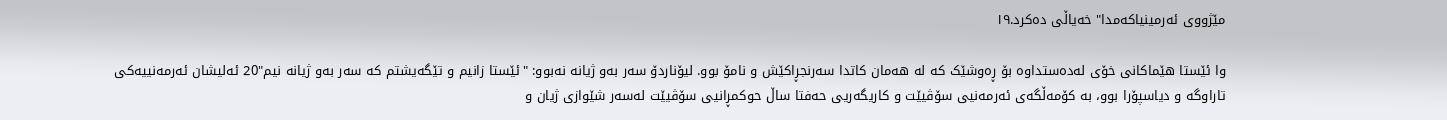مێژووی ئەرمینیاکەمدا" خەیاڵی دەکرد.١٩

وا ئێستا هێماکانی خۆی لەدەستداوە بۆ ڕەوشێک کە لە هەمان کاتدا سەرنجڕاکێش و نامۆ بوو. لیۆناردۆ سەر بەو ژیانە نەبوو: "ئێستا زانیم و تێگەیشتم کە سەر بەو ژیانە نیم"20 ئەلیشان ئەرمەنییەکی تاراوگە و دیاسپۆرا بوو، بە کۆمەڵگەی ئەرمەنیی سۆڤیێت و کاریگەریی حەفتا ساڵ حوکمڕانیی سۆڤیێت لەسەر شێوازی ژیان و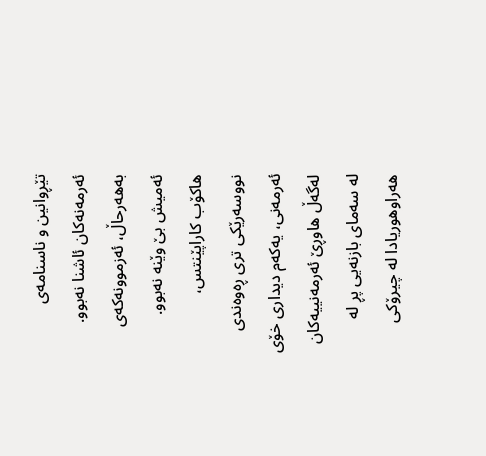تێڕوانین و ناسنامەی ئەرمەنەکان ئاشنا نەبوو. بەهەرحاڵ، ئەزموونەکەی ئەمیش بێ وێنە نەبوو. هاکۆب کاراپێنتس، نووسەرێکی تری ڕەوەندی ئەرمەنی، یەکەم دیداری خۆی لەگەڵ هاوڕێ ئەرمەنییەکان لە سەمای بازنەیی پڕ لە هەراوهوریادا لە چیرۆکی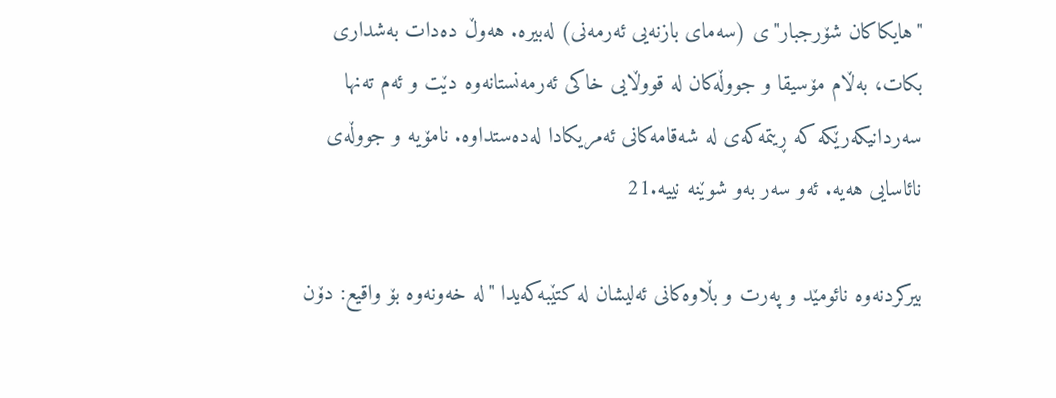"هایکاکان شۆرجبار"ی (سەمای بازنەیی ئەرمەنی) لەبیرە. هەوڵ دەدات بەشداری بکات، بەڵام مۆسیقا و جووڵەکان لە قووڵایی خاکی ئەرمەنستانەوە دێت و ئەم تەنها سەردانیکەرێکە کە ڕیتمەکەی لە شەقامەکانی ئەمریکادا لەدەستداوە. نامۆیە و جووڵەی نائاسایی هەیە. ئەو سەر بەو شوێنە نییە.21

بیرکردنەوە نائومێد و پەرت و بڵاوەکانی ئەلیشان لە کتێبەکەیدا "لە خەونەوە بۆ واقیع: دۆن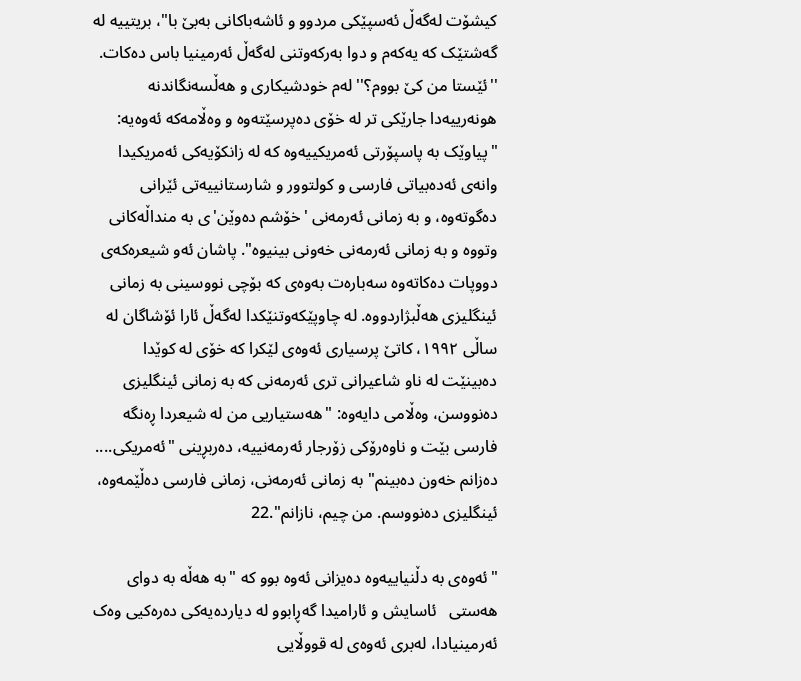کیشۆت لەگەڵ ئەسپێکی مردوو و ئاشەباکانی بەبێ با"، بریتییە لە گەشتێک کە یەکەم و دوا بەرکەوتنی لەگەڵ ئەرمینیا باس دەکات. ''ئێستا من کێ بووم؟'' لەم خودشیکاری و هەڵسەنگاندنە هونەرییەدا جارێکی تر لە خۆی دەپرسێتەوە و وەڵامەکە ئەوەیە: "پیاوێک بە پاسپۆرتی ئەمریکییەوە کە لە زانکۆیەکی ئەمریکیدا وانەی ئەدەبیاتی فارسی و کولتوور و شارستانییەتی ئێرانی دەگوتەوە، و بە زمانی ئەرمەنی 'خۆشم دەوێن'ی بە منداڵەکانی وتووە و بە زمانی ئەرمەنی خەونی بینیوە". پاشان ئەو شیعرەکەی دووپات دەکاتەوە سەبارەت بەوەی کە بۆچی نووسینی بە زمانی ئینگلیزی هەڵبژاردووە. لە چاوپێکەوتنێکدا لەگەڵ ئارا ئۆشاگان لە ساڵی ١٩٩٢، کاتێ پرسیاری ئەوەی لێکرا کە خۆی لە کوێدا دەبینێت لە ناو شاعیرانی تری ئەرمەنی کە بە زمانی ئینگلیزی دەنووسن، وەڵامی دایەوە: "هەستیاریی من لە شیعردا ڕەنگە فارسی بێت و ناوەرۆکی زۆرجار ئەرمەنییە، دەربڕینی "ئەمریکی.... دەزانم خەون دەبینم" بە زمانی ئەرمەنی، زمانی فارسی دەڵێمەوە، ئینگلیزی دەنووسم. من چیم، نازانم".22

"ئەوەی بە دڵنیاییەوە دەیزانی ئەوە بوو کە "بە هەڵە بە دوای هەستی   ئاسایش و ئارامیدا گەڕابوو لە دیاردەیەکی دەرەکیی وەک ئەرمینیادا، لەبری ئەوەی لە قووڵایی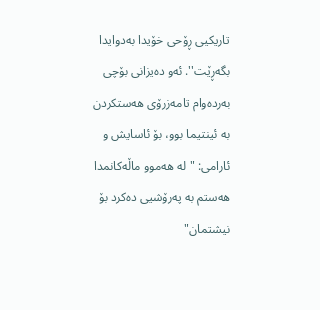تاریکیی ڕۆحی خۆیدا بەدوایدا بگەڕێت''. ئەو دەیزانی بۆچی بەردەوام تامەزرۆی هەستکردن بە ئینتیما بوو، بۆ ئاسایش و ئارامی: "لە هەموو ماڵەکانمدا هەستم بە پەرۆشیی دەکرد بۆ نیشتمان"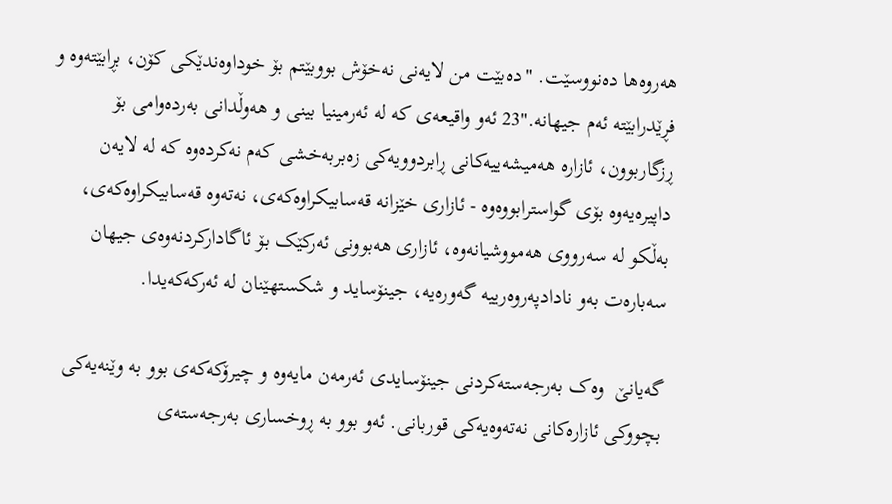هەروەها دەنووسێت. "دەبێت من لایەنی نەخۆش بووبێتم بۆ خوداوەندێکی کۆن، بڕابێتەوە و فڕێدرابێتە ئەم جیهانە."23 ئەو واقیعەی کە لە ئەرمینیا بینی و هەوڵدانی بەردەوامی بۆ ڕزگاربوون، ئازارە هەمیشەییەکانی ڕابردوویەکی زەبربەخشی کەم نەکردەوە کە لە لایەن داپیرەیەوە بۆی گواسترابووەوە - ئازاری خێزانە قەسابیکراوەکەی، نەتەوە قەسابیکراوەکەی، بەڵکو لە سەرووی هەمووشیانەوە، ئازاری هەبوونی ئەرکێک بۆ ئاگادارکردنەوەی جیهان سەبارەت بەو نادادپەروەرییە گەورەیە، جینۆساید و شکستهێنان لە ئەرکەکەیدا.

گەیانێ  وەک بەرجەستەکردنی جینۆسایدی ئەرمەن مایەوە و چیرۆکەکەی بوو بە وێنەیەکی بچووکی ئازارەکانی نەتەوەیەکی قوربانی. ئەو بوو بە ڕوخساری بەرجەستەی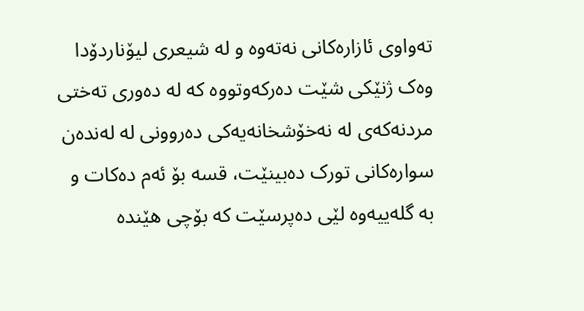تەواوی ئازارەکانی نەتەوە و لە شیعری لیۆناردۆدا وەک ژنێکی شێت دەرکەوتووە کە لە دەوری تەختی مردنەکەی لە نەخۆشخانەیەکی دەروونی لە لەندەن سوارەکانی تورک دەبینێت، قسە بۆ ئەم دەکات و بە گلەییەوە لێی دەپرسێت کە بۆچی هێندە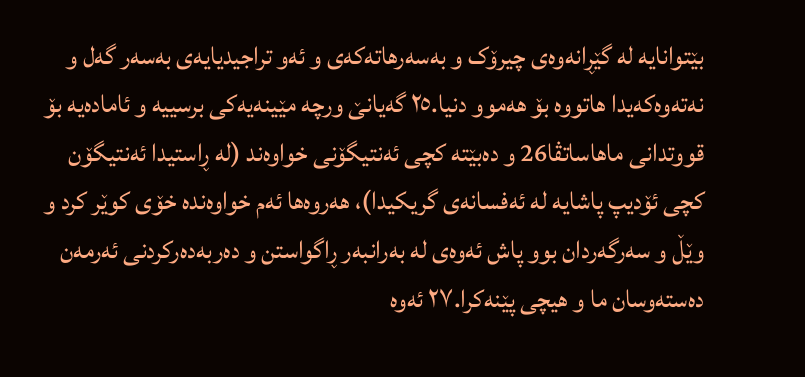بێتوانایە لە گێڕانەوەی چیرۆک و بەسەرهاتەکەی و ئەو تراجیدیایەی بەسەر گەل و نەتەوەکەیدا هاتووە بۆ هەموو دنیا.٢٥ گەیانێ ورچە مێینەیەکی برسییە و ئامادەیە بۆ قووتدانی ماهاساتڤا26 و دەبێتە کچی ئەنتیگۆنی خواوەند (لە ڕاستیدا ئەنتیگۆن کچی ئۆدیپ پاشایە لە ئەفسانەی گریکیدا)، هەروەها ئەم خواوەندە خۆی کوێر کرد و وێڵ و سەرگەردان بوو پاش ئەوەی لە بەرانبەر ڕاگواستن و دەربەدەرکردنی ئەرمەن دەستەوسان ما و هیچی پێنەکرا.٢٧ ئەوە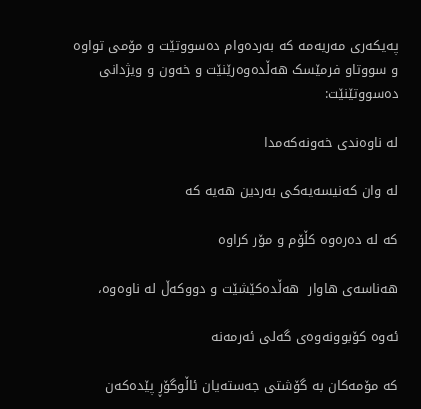پەیکەری مەریەمە کە بەردەوام دەسووتێت و مۆمی تواوە و سووتاو فرمێسک هەڵدەوەرێنێت و خەون و ویژدانی دەسووتێنێت:

لە ناوەندی خەونەکەمدا

لە وان کەنیسەیەکی بەردین هەیە کە

کە لە دەرەوە کڵۆم و مۆر کراوە

هەناسەی هاوار  هەڵدەکێشێت و دووکەڵ لە ناوەوە،

ئەوە کۆبوونەوەی گەلی ئەرمەنە

کە مۆمەکان بە گۆشتی جەستەیان ئاڵوگۆڕ پێدەکەن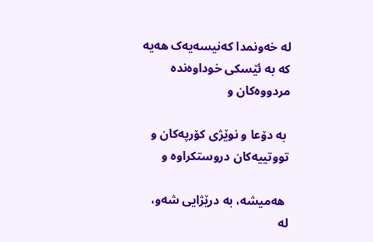لە خەونمدا کەنیسەیەک هەیە کە بە ئێسکی خوداوەندە مردووەکان و

 بە دۆعا و نوێژی کۆرپەکان و تووتییەکان دروستکراوە و

 هەمیشە، بە درێژایی شەو، لە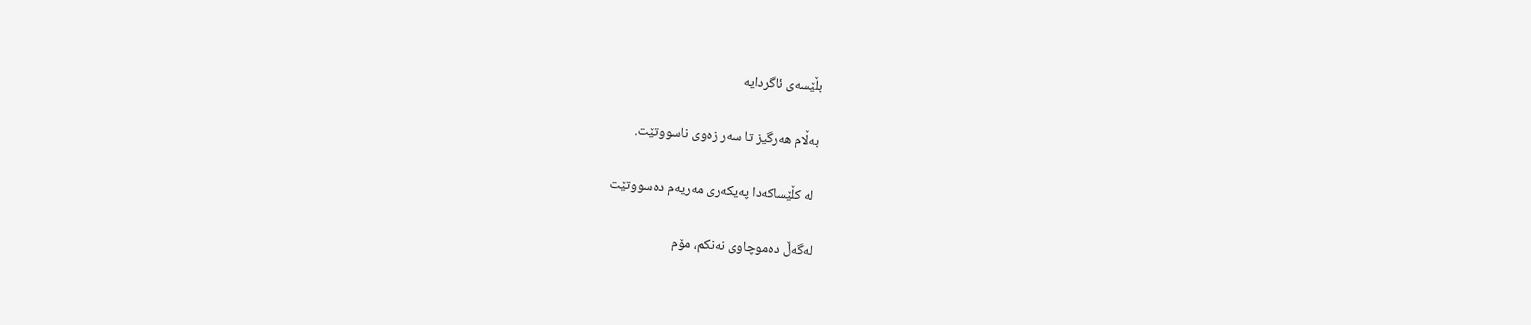بڵێسەی ئاگردایە

بەڵام هەرگیز تا سەر زەوی ناسووتێت.

 لە کڵێساکەدا پەیکەری مەریەم دەسووتێت

لەگەڵ دەموچاوی نەنکم، مۆم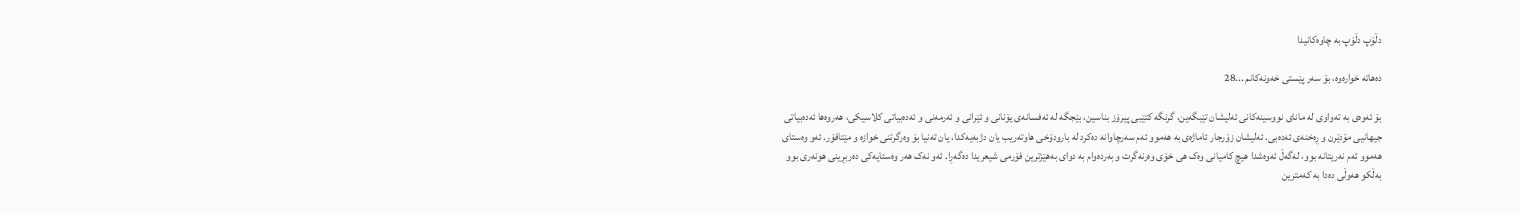دڵۆپ دڵۆپ بە چاوەکانیدا

دەهاتە خوارەوە، بۆ سەر پێستی خەونەکانم ...28

بۆ ئەوەی بە تەواوی لە مانای نووسینەکانی ئەلیشان تێبگەین، گرنگە کتێبی پیرۆز بناسین، بێجگە لە ئەفسانەی یۆنانی و ئێرانی و ئەرمەنی و ئەدەبیاتی کلاسیکی، هەروەها ئەدەبیاتی جیهانیی مۆدێرن و ڕەخنەی ئەدەبی. ئەلیشان زۆرجار ئاماژەی بە هەموو ئەم سەرچاوانە دەکرد لە بارودۆخی هاوتەریب یان دژبەیەکدا، یان تەنیا بۆ وەرگرتنی خوازە و مێتافۆر. ئەو وەستای هەموو ئەم نەریتانە بوو، لەگەڵ ئەوەشدا هیچ کامیانی وەک هی خۆی وەرنەگرت و بەردەوام بە دوای بەهێزترین فۆرمی شیعریدا دەگەڕا. ئەو نەک هەر وەستایەکی دەربڕینی هونەری بوو بەڵکو هەوڵی دەدا بە کەمترین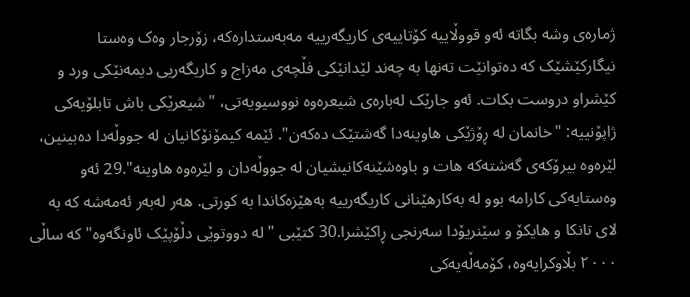ژمارەی وشە بگاتە ئەو قووڵاییە کۆتاییەی کاریگەرییە مەبەستدارەکە، زۆرجار وەک وەستا نیگارکێشێک کە دەتوانێت تەنها بە چەند لێدانێکی فڵچەی مەزاج و کاریگەریی دیمەنێکی ورد و کێشراو دروست بکات. ئەو جارێک لەبارەی شیعرەوە نووسیویەتی، "شیعرێکی باش تابلۆیەکی ژاپۆنییە: "خانمان لە ڕۆژێکی هاوینەدا گەشتێک دەکەن". ئێمە کیمۆنۆکانیان لە جووڵەدا دەبینین، لێرەوە بیرۆکەی گەشتەکە هات و باوەشێنەکانیشیان لە جووڵەدان و لێرەوە هاوینە".29 ئەو وەستایەکی کارامە بوو لە بەکارهێنانی کاریگەرییە بەهێزەکاندا بە کورتی. هەر لەبەر ئەمەشە کە بە لای تانکا و هایکۆ و سێنریۆدا سەرنجی ڕاکێشرا.30 کتێبی "لە دووتوێی دڵۆپێک ئاونگەوە" کە ساڵی ٢٠٠٠ بڵاوکرایەوە، کۆمەڵەیەکی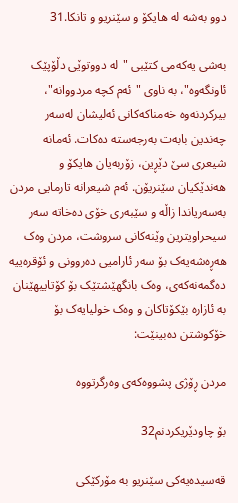دوو بەشە لە هایکۆ و سێنریو و تانکا.31

بەشی یەکەمی کتێبی "لە دووتوێی دڵۆپێک ئاونگەوە"، بە ناوی "ئەم کچە مردووانە"، بیرکردنەوە خەمناکەکانی ئەلیشان لەسەر چەندین بابەت بەرجەستە دەکات. ئەمانە شیعری سێ دێڕین، زۆربەیان هایکۆ و هەندێکیان سێنریۆن. ئەم شیعرانە تارمایی مردن بەسەریاندا زاڵە و سێبەری خۆی دەخاتە سەر سیحراویترین وێنەکانی سروشت، مردن وەک هەڕەشەیەک بۆ سەر ئارامیی دەروونی و ئۆقرەییە دەگمەنەکەی، وەک بانگهێشتێک بۆ کۆتاییهێنان بە ئازارە بێکۆتاکان و وەک خولیایەک بۆ خۆکوشتن دەبینێت:

مردن ڕۆژی پشووەکەی وەرگرتووە

بۆ چاودێریکردنم32

قەسیدەیەکی سێنریو بە مۆرکێکی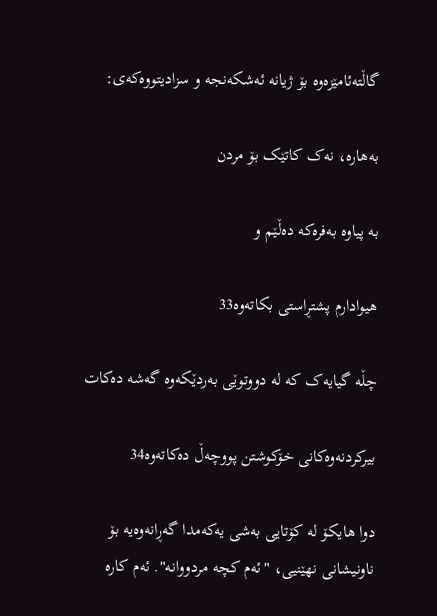گاڵتەئامێزەوە بۆ ژیانە ئەشکەنجە و سزادیتووەکەی:

بەهارە، نەک کاتێک بۆ مردن

بە پیاوە بەفرەکە دەڵێم و

هیوادارم پشتڕاستی بکاتەوە33

چڵە گیایەک کە لە دووتوێی بەردێکەوە گەشە دەکات

بیرکردنەوەکانی خۆکوشتن پووچەڵ دەکاتەوە34

دوا هایکۆ لە کۆتایی بەشی یەکەمدا گەڕانەوەیە بۆ ناونیشانی نهێنیی، "ئەم کچە مردووانە". ئەم کارە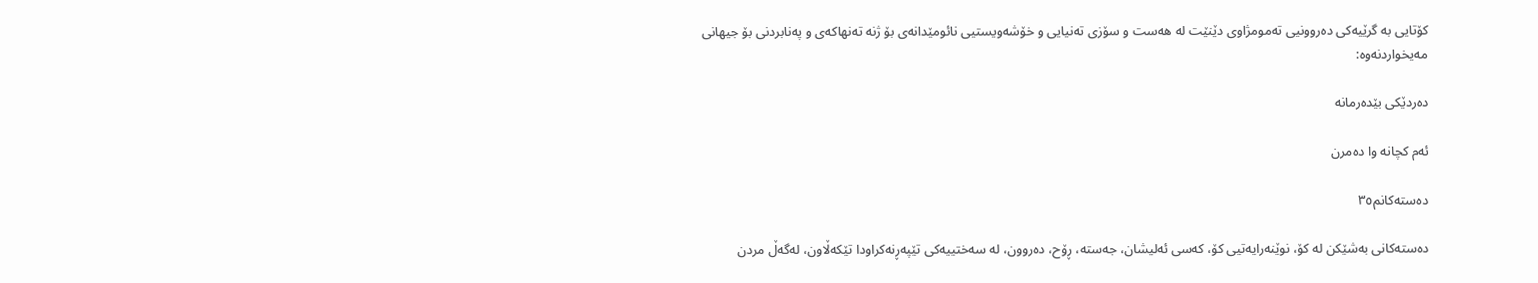کۆتایی بە گرێیەکی دەروونیی تەمومژاوی دێنێت لە هەست و سۆزی تەنیایی و خۆشەویستیی نائومێدانەی بۆ ژنە تەنهاکەی و پەنابردنی بۆ جیهانی مەیخواردنەوە:

دەردێکی بێدەرمانە

ئەم کچانە وا دەمرن

دەستەکانم٣٥

دەستەکانی بەشێکن لە کۆ، نوێنەرایەتیی کۆ، کەسی ئەلیشان، جەستە، ڕۆح، دەروون، لە سەختییەکی تێپەڕنەکراودا تێکەڵاون، لەگەڵ مردن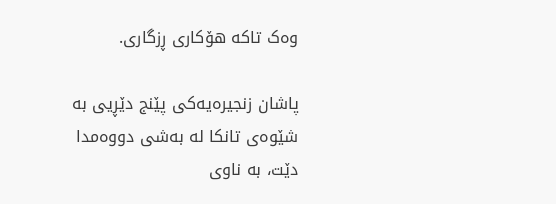وەک تاکە هۆکاری ڕزگاری.

پاشان زنجیرەیەکی پێنج دێڕیی بە شێوەی تانکا لە بەشی دووەمدا دێت، بە ناوی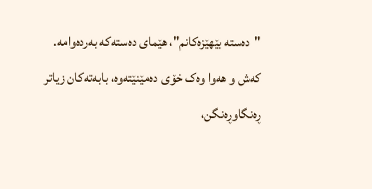"دەستە بێهێزەکانم"، هێمای دەستەکە بەردەوامە. کەش و هەوا وەک خۆی دەمێنێتەوە، بابەتەکان زیاتر ڕەنگاوڕەنگن،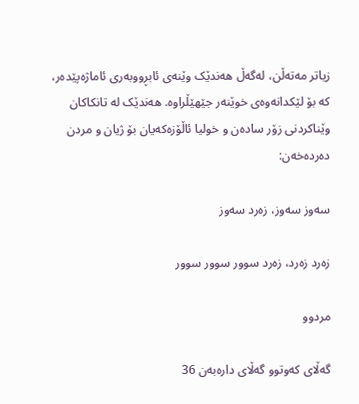زیاتر مەتەڵن، لەگەڵ هەندێک وێنەی ئابڕووبەری ئاماژەپێدەر، کە بۆ لێکدانەوەی خوێنەر جێهێڵراوە. هەندێک لە تانکاکان وێناکردنی زۆر سادەن و خولیا ئاڵۆزەکەیان بۆ ژیان و مردن دەردەخەن:

سەوز سەوز، زەرد سەوز

زەرد زەرد، زەرد سوور سوور سوور

مردوو

گەڵای کەوتوو گەڵای دارەبەن 36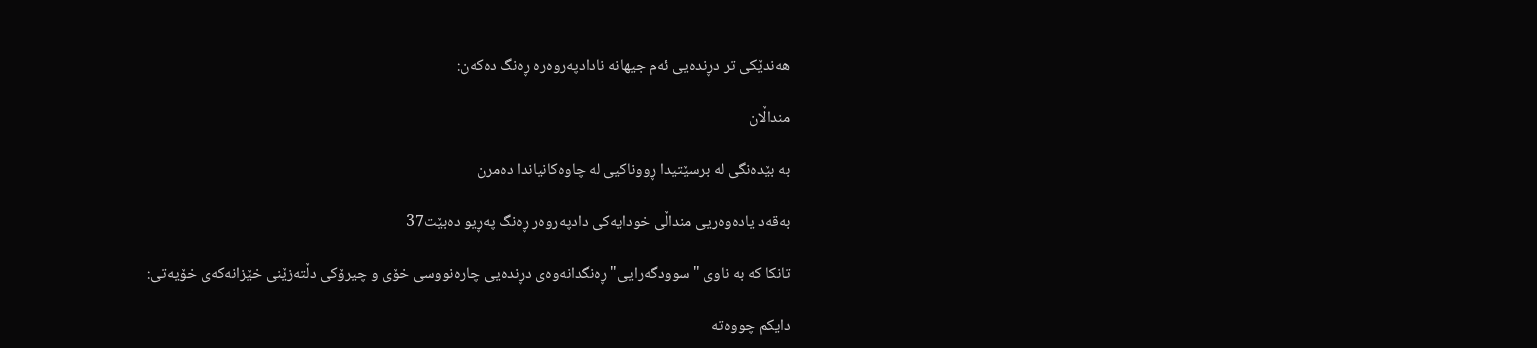هەندێکی تر دڕندەیی ئەم جیهانە نادادپەروەرە ڕەنگ دەکەن:

منداڵان

بە بێدەنگی لە برسێتیدا ڕووناکیی لە چاوەکانیاندا دەمرن

بەقەد یادەوەریی منداڵی خودایەکی دادپەروەر ڕەنگ پەڕیو دەبێت37

تانکا کە بە ناوی "سوودگەرایی" ڕەنگدانەوەی دڕندەیی چارەنووسی خۆی و چیرۆکی دڵتەزێنی خێزانەکەی خۆیەتی:

دایکم چووەتە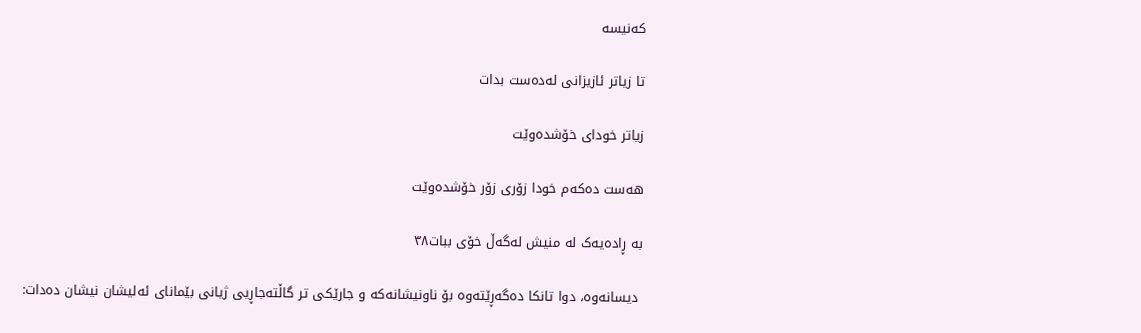کەنیسە

تا زیاتر ئازیزانی لەدەست بدات

زیاتر خودای خۆشدەوێت

هەست دەکەم خودا زۆری زۆر خۆشدەوێت

بە ڕادەیەک لە منیش لەگەڵ خۆی ببات٣٨

 دیسانەوە، دوا تانکا دەگەڕێتەوە بۆ ناونیشانەکە و جارێکی تر گاڵتەجاڕیی ژیانی بێمانای ئەلیشان نیشان دەدات: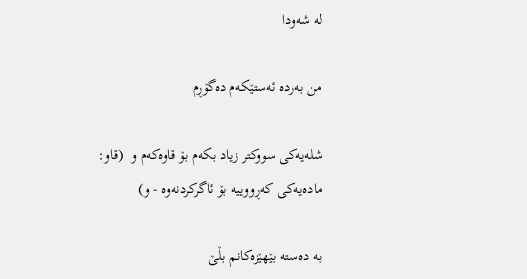لە شەودا

من بەردە ئەستێکەم دەگۆڕم

شلەیەکی سووکتر زیاد بکەم بۆ قاوەکەم و  (قاو: مادەیەکی کەڕووییە بۆ ئاگرکردنەوە - و)

بە دەستە بێهێزەکانم بڵێ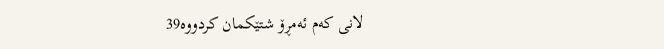لانی کەم ئەمڕۆ شتێکمان کردووە39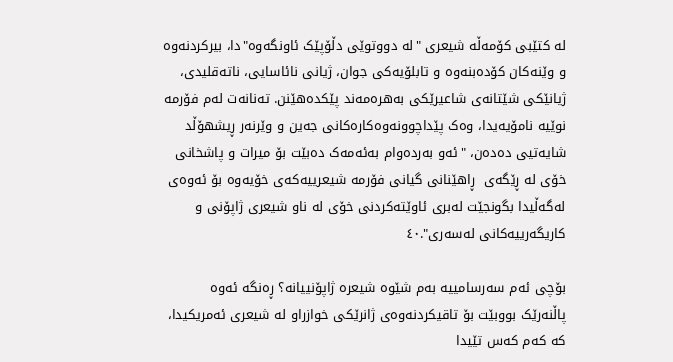لە کتێبی کۆمەڵە شیعری "لە دووتوێی دڵۆپێک ئاونگەوە"دا، بیرکردنەوە و وێنەکان کۆدەبنەوە و تابلۆیەکی جوان، ژیانی نائاسایی، ناتەقلیدی، ژیانێکی شێتانەی شاعیرێکی بەهرەمەند پێکدەهێنن. تەنانەت لەم فۆرمە نوێیە نامۆیەیدا، وەک پێداچوونەوەکارەکانی جەین و وێرنەر ڕیشهۆڵد شایەتیی دەدەن، "ئەو بەردەوام بەئەمەک دەبێت بۆ میرات و پاشخانی خۆی لە ڕێگەی  ڕاهێنانی گیانی فۆرمە شیعرییەکەی خۆیەوە بۆ ئەوەی لەگەڵیدا بگونجێت لەبری ئاوێتەکردنی خۆی لە ناو شیعری ژاپۆنی و کاریگەرییەکانی لەسەری".٤٠

بۆچی ئەم سەرسامییە بەم شێوە شیعرە ژاپۆنییانە؟ ڕەنگە ئەوە پاڵنەرێک بووبێت بۆ تاقیکردنەوەی ژانرێکی خوازراو لە شیعری ئەمریکیدا، کە کەم کەس تێیدا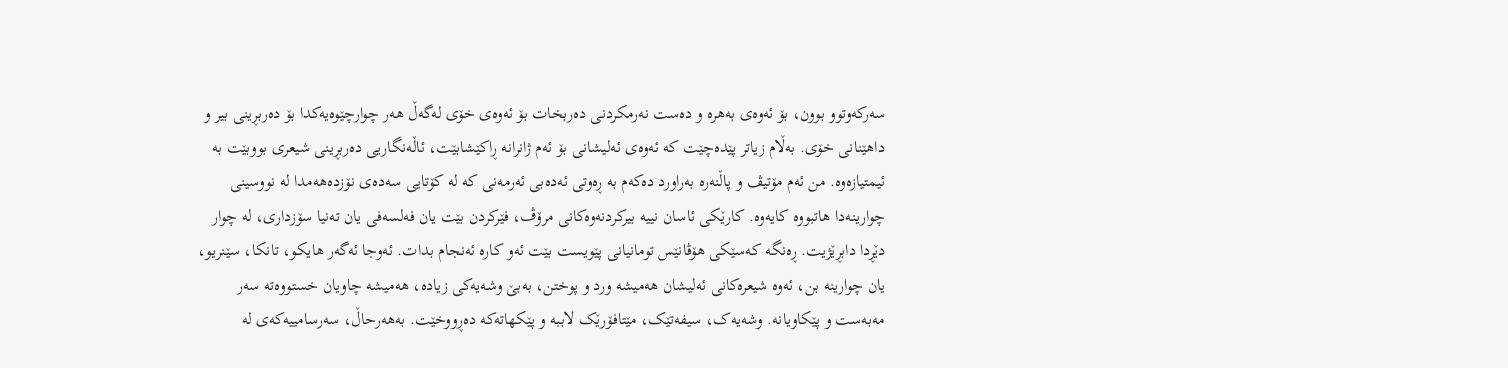سەرکەوتوو بوون، بۆ ئەوەی بەهرە و دەست نەرمکردنی دەربخات بۆ ئەوەی خۆی لەگەڵ هەر چوارچێوەیەکدا بۆ دەربڕینی بیر و داهێنانی خۆی. بەڵام زیاتر پێدەچێت کە ئەوەی ئەلیشانی بۆ ئەم ژانرانە ڕاکێشابێت، ئاڵەنگاریی دەربڕینی شیعری بووبێت بە ئیمتیازەوە. من ئەم مۆتیڤ و پاڵنەرە بەراورد دەکەم بە ڕەوتی ئەدەبی ئەرمەنی کە لە کۆتایی سەدەی نۆزدەهەمدا لە نووسینی چوارینەدا هاتبووە کایەوە. کارێکی ئاسان نییە بیرکردنەوەکانی مرۆڤ، فێرکردن بێت یان فەلسەفی یان تەنیا سۆزداری، لە چوار دێڕدا دابڕێژیت. ڕەنگە کەسێکی هۆڤانێس تومانیانی پێویست بێت ئەو کارە ئەنجام بدات. ئەوجا ئەگەر هایکو، تانکا، سێنریو، یان چوارینە بن، ئەوە شیعرەکانی ئەلیشان هەمیشە ورد و پوختن، بەبێ وشەیەکی زیادە، هەمیشە چاویان خستووەتە سەر مەبەست و پێکاویانە. وشەیەک، سیفەتێک، مێتافۆرێک لاببە و پێکهاتەکە دەڕووخێت. بەهەرحاڵ، سەرسامییەکەی لە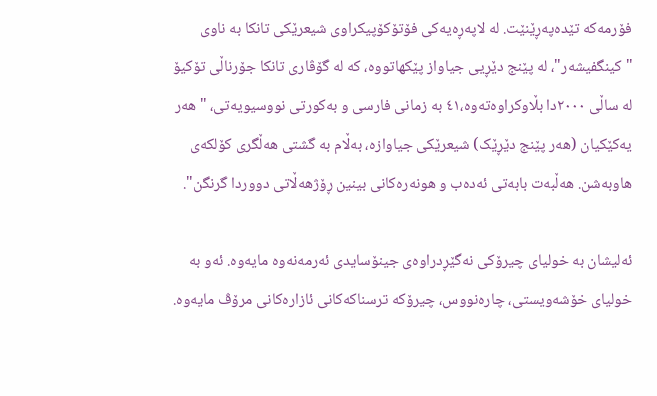فۆرمەکە تێدەپەڕێنێت. لە لاپەڕەیەکی فۆتۆکۆپیکراوی شیعرێکی تانکا بە ناوی "کینگفیشەر"، لە پێنج دێڕیی جیاواز پێکهاتووە، کە لە گۆڤاری تانکا جۆرناڵی تۆکیۆ لە ساڵی ٢٠٠٠دا بڵاوکراوەتەوە،٤١ بە زمانی فارسی و بەکورتی نووسیویەتی، "هەر یەکێکیان (هەر پێنج دێڕێک) شیعرێکی جیاوازە، بەڵام بە گشتی هەڵگری کۆلکەی هاوبەشن. هەڵبەت بابەتی ئەدەب و هونەرەکانی بینین ڕۆژهەڵاتی دووردا گرنگن".

ئەلیشان بە خولیای چیرۆکی نەگێڕدراوەی جینۆسایدی ئەرمەنەوە مایەوە. ئەو بە خولیای خۆشەویستی، چارەنووس، چیرۆکە ترسناکەکانی ئازارەکانی مرۆڤ مایەوە.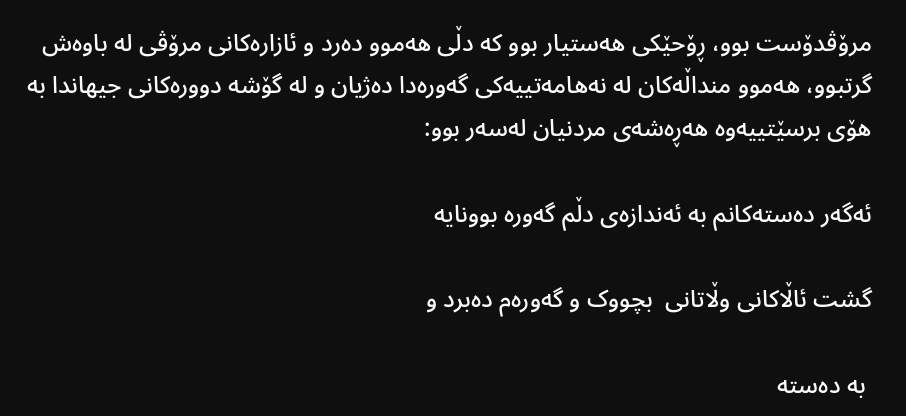مرۆڤدۆست بوو، ڕۆحێکی هەستیار بوو کە دڵی هەموو دەرد و ئازارەکانی مرۆڤی لە باوەش گرتبوو، هەموو منداڵەکان لە نەهامەتییەکی گەورەدا دەژیان و لە گۆشە دوورەکانی جیهاندا بە هۆی برسێتییەوە هەڕەشەی مردنیان لەسەر بوو:

ئەگەر دەستەکانم بە ئەندازەی دڵم گەورە بوونایە

گشت ئاڵاکانی وڵاتانی  بچووک و گەورەم دەبرد و

 بە دەستە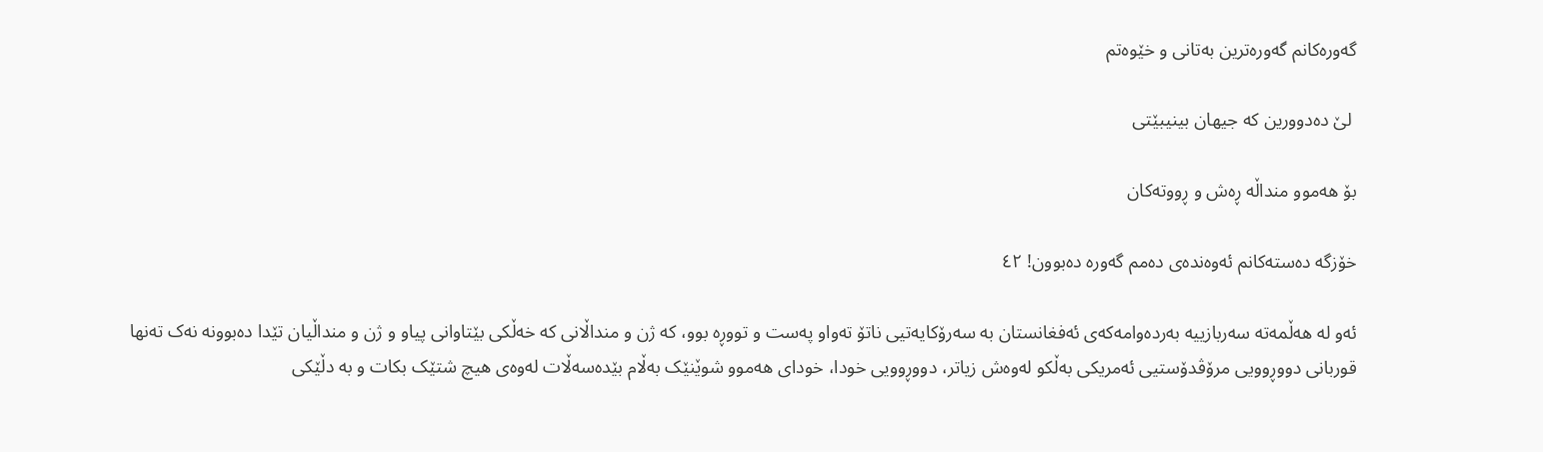گەورەکانم گەورەترین بەتانی و خێوەتم

 لێ دەدوورین کە جیهان بینیبێتی

بۆ هەموو منداڵە ڕەش و ڕووتەکان

خۆزگە دەستەکانم ئەوەندەی دەمم گەورە دەبوون! ٤٢

ئەو لە هەڵمەتە سەربازییە بەردەوامەکەی ئەفغانستان بە سەرۆکایەتیی ناتۆ تەواو پەست و تووڕە بوو، کە ژن و منداڵانی کە خەڵکی بێتاوانی پیاو و ژن و منداڵیان تێدا دەبوونە نەک تەنها قوربانی دووڕوویی مرۆڤدۆستیی ئەمریکی بەڵکو لەوەش زیاتر، دووڕوویی خودا، خودای هەموو شوێنێک بەڵام بێدەسەڵات لەوەی هیچ شتێک بکات و بە دڵێکی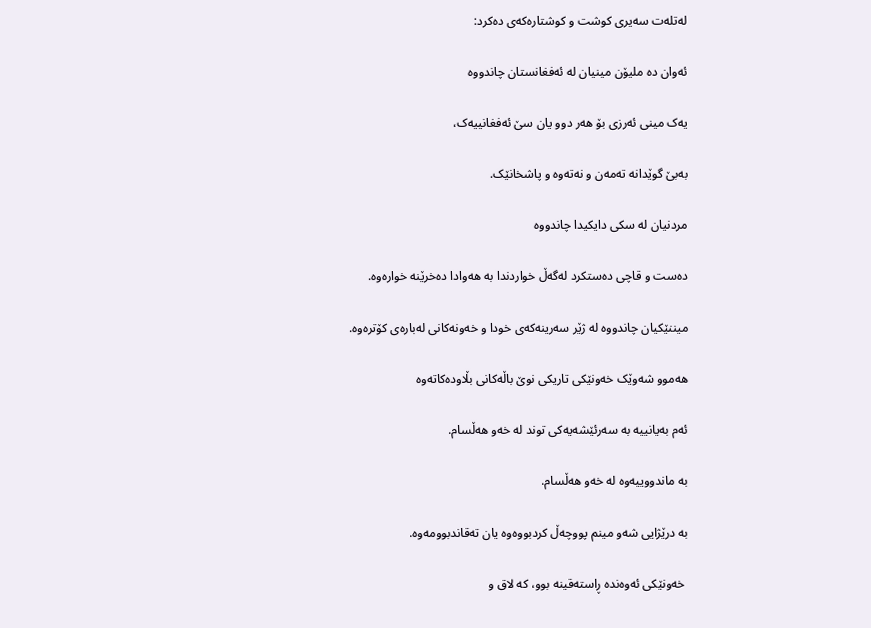لەتلەت سەیری کوشت و کوشتارەکەی دەکرد:

ئەوان دە ملیۆن مینیان لە ئەفغانستان چاندووە

یەک مینی ئەرزی بۆ هەر دوو یان سێ ئەفغانییەک،

بەبێ گوێدانە تەمەن و نەتەوە و پاشخانێک.

مردنیان لە سکی دایکیدا چاندووە

دەست و قاچی دەستکرد لەگەڵ خواردندا بە هەوادا دەخرێنە خوارەوە.

میننێکیان چاندووە لە ژێر سەرینەکەی خودا و خەونەکانی لەبارەی کۆترەوە.

هەموو شەوێک خەونێکی تاریکی نوێ باڵەکانی بڵاودەکاتەوە

ئەم بەیانییە بە سەرئێشەیەکی توند لە خەو هەڵسام.

بە ماندووییەوە لە خەو هەڵسام.

بە درێژایی شەو مینم پووچەڵ کردبووەوە یان تەقاندبوومەوە.

 خەونێکی ئەوەندە ڕاستەقینە بوو، کە لاق و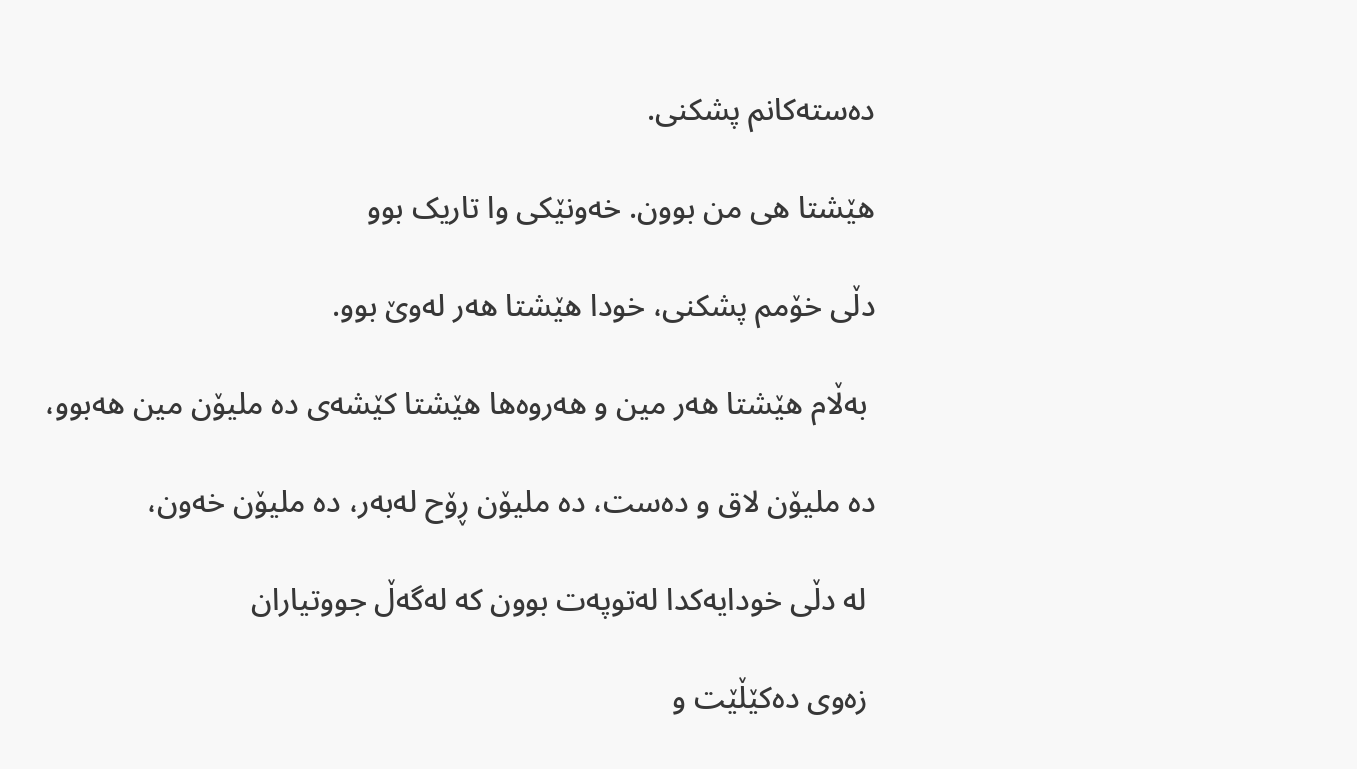دەستەکانم پشکنی.

هێشتا هی من بوون. خەونێکی وا تاریک بوو

دڵی خۆمم پشکنی، خودا هێشتا هەر لەوێ بوو.

 بەڵام هێشتا هەر مین و هەروەها هێشتا کێشەی دە ملیۆن مین هەبوو،

دە ملیۆن لاق و دەست، دە ملیۆن ڕۆح لەبەر، دە ملیۆن خەون،

 لە دڵی خودایەکدا لەتوپەت بوون کە لەگەڵ جووتیاران

 زەوی دەکێڵێت و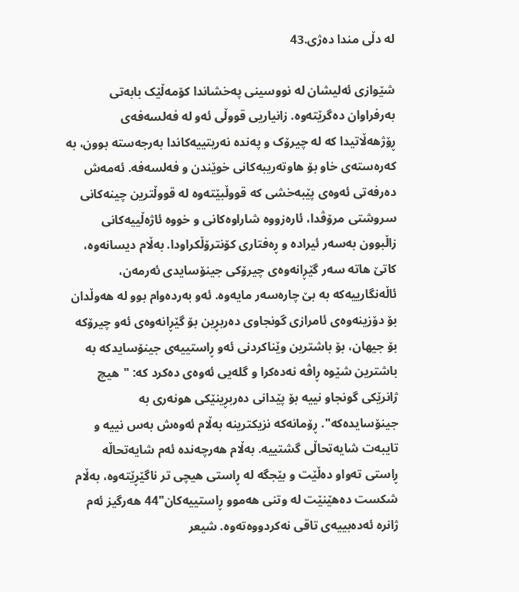لە دڵی مندا دەژی.43

شێوازی ئەلیشان لە نووسینی پەخشاندا کۆمەڵێک بابەتی بەرفراوان دەگرێتەوە. زانیاریی قووڵی ئەو لە فەلسەفەی ڕۆژهەڵاتیدا کە لە چیرۆک و پەندە نەریتییەکاندا بەرجەستە بوون، بە کەرەستەی خاو بۆ هاوتەریبەکانی خوێندن و فەلسەفە. ئەمەش دەرفەتی ئەوەی پێبەخشی کە قووڵبێتەوە لە قووڵترین چینەکانی سروشتی مرۆڤدا، ئارەزووە شاراوەکانی و خووە ئاژەڵییەکانی زاڵبوون بەسەر ئیرادە و ڕەفتاری کۆنترۆڵکراودا. بەڵام دیسانەوە، کاتێ هاتە سەر گێڕانەوەی چیرۆکی جینۆسایدی ئەرمەن، ئاڵەنگارییەکە بە بێ چارەسەر مایەوە. ئەو بەردەوام بوو لە هەوڵدان بۆ دۆزینەوەی ئامرازی گونجاوی دەربڕین بۆ گێڕانەوەی ئەو چیرۆکە بۆ جیهان، بۆ باشترین وێناکردنی ئەو ڕاستییەی جینۆسایدکە بە باشترین شێوە ڕاڤە نەدەکرا و گلەیی ئەوەی دەکرد کە: "هیچ ژانرێکی گونجاو نییە بۆ پێدانی دەربڕینێکی هونەری بە جینۆسایدەکە". ڕۆمانەکە نزیکترینە بەڵام ئەوەش بەس نییە و تایبەت شایەتحاڵی گشتییە. بەڵام هەرچەندە ئەم شایەتحاڵە ڕاستی تەواو دەڵێت و بێجگە لە ڕاستی هیچی تر ناگێڕێتەوە، بەڵام شکست دەهێنێت لە وتنی هەموو ڕاستییەکان"44 هەرگیز ئەم ژانرە ئەدەبییەی تاقی نەکردووەتەوە. شیعر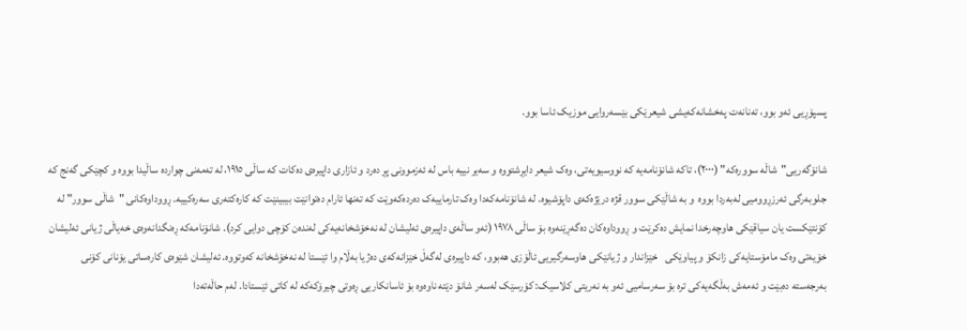پسپۆڕیی ئەو بوو، تەنانەت پەخشانەکەیشی شیعرێکی بێسەروایی موزیک ئاسا بوو.

شانۆگەریی"شاڵە سوورەکە" (٢٠٠٠)، تاکە شانۆنامەیە کە نووسیویەتی، وەک شیعر دایڕشتووە و سەیر نییە باس لە ئەزموونی پڕ دەرد و ئازاری داپیرەی دەکات کە ساڵی ١٩١٥، لە تەمەنی چواردە ساڵیدا بووە و کچێکی گەنج کە جلوبەرگی ئەرزڕوومیی لەبەردا بووە  و بە شاڵێکی سوور قژە درێژەکەی داپۆشیوە. لە شانۆنامەکەدا وەک تارماییەک دەردەکەوێت کە تەنها ئارام دەتوانێت بیبینێت کە کارەکتەری سەرەکییە. ڕووداوەکانی "شاڵی سوور" لە کۆنتێکست یان سیاقێکی هاوچەرخدا نمایش دەکرێت و ڕووداوەکان دەگەڕێنەوە بۆ ساڵی ١٩٧٨ (ئەو ساڵەی داپیرەی ئەلیشان لە نەخۆشخانەیەکی لەندەن کۆچی دوایی کرد). شانۆنامەکە ڕەنگدانەوەی خەیاڵی ژیانی ئەلیشان خۆیەتی وەک مامۆستایەکی زانکۆ و پیاوێکی   خێزاندار و ژیانێکی هاوسەرگیریی ئاڵۆزی هەبوو، کە داپیرەی لەگەڵ خێزانەکەی دەژیا بەڵام وا ئێستا لە نەخۆشخانە کەوتووە. ئەلیشان شێوەی کارەساتی یۆنانی کۆنی بەرجەستە دەبێت و ئەمەش بەڵگەیەکی ترە بۆ سەرسامیی ئەو بە نەریتی کلاسیک: کۆرسێک لەسەر شانۆ دێتە ناوەوە بۆ ئاسانکاریی ڕەوتی چیرۆکەکە لە کاتی ئێستادا. لەم حاڵەتەدا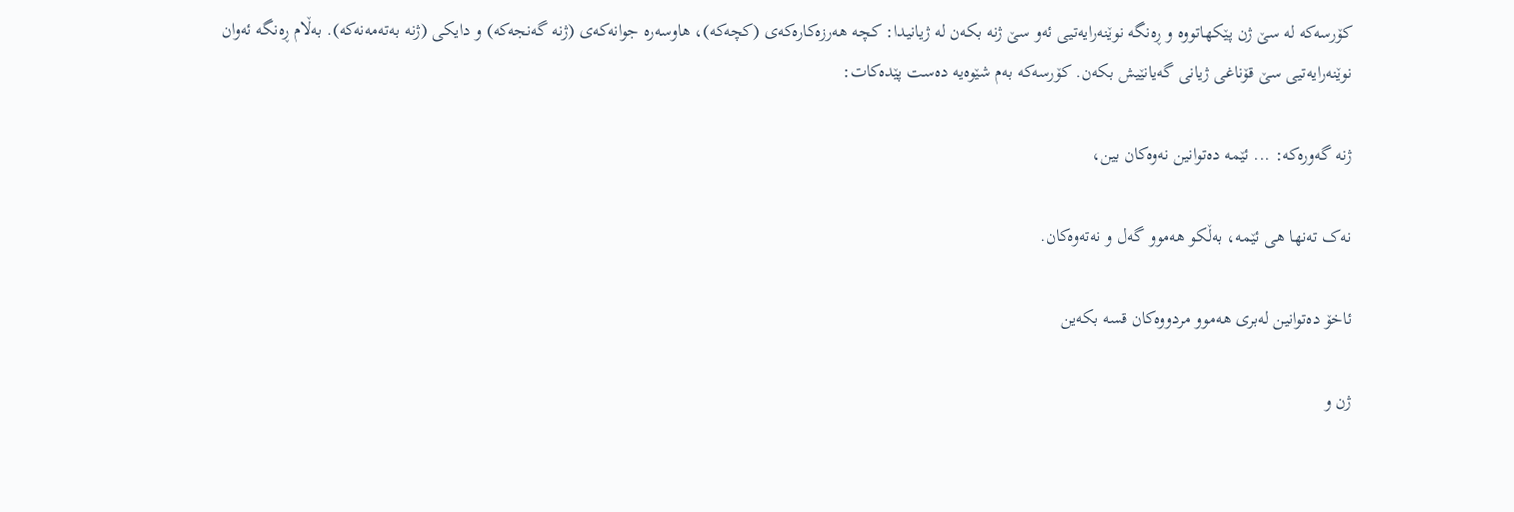کۆرسەکە لە سێ ژن پێکهاتووە و ڕەنگە نوێنەرایەتیی ئەو سێ ژنە بکەن لە ژیانیدا: کچە هەرزەکارەکەی (کچەکە)، هاوسەرە جوانەکەی (ژنە گەنجەکە) و دایکی (ژنە بەتەمەنەکە). بەڵام ڕەنگە ئەوان نوێنەرایەتیی سێ قۆناغی ژیانی گەیانێیش بکەن. کۆرسەکە بەم شێوەیە دەست پێدەکات:

ژنە گەورەکە: ... ئێمە دەتوانین نەوەکان بین،

نەک تەنها هی ئێمە، بەڵکو هەموو گەل و نەتەوەکان.

ئاخۆ دەتوانین لەبری هەموو مردووەکان قسە بکەین

ژن و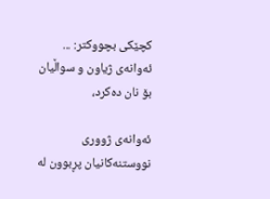کچێکی بچووکتر: ... ئەوانەی ژیاون و سواڵیان بۆ نان دەکرد،

ئەوانەی ژووری نووستنەکانیان پڕبوون لە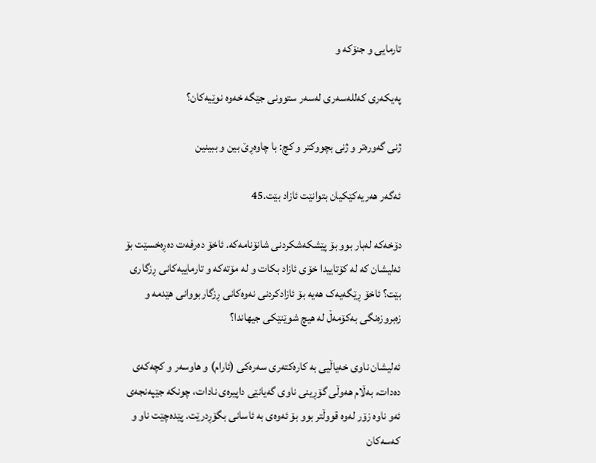تارمایی و جنۆکە و

پەیکەری کەللەسەری لەسەر ستوونی جێگە خەوە نوێیەکان؟

ژنی گەورەتر و ژنی بچووکتر و کچ: با چاوەڕێ بین و ببینین

ئەگەر هەریەکێکیان بتوانێت ئازاد بێت.45

دۆخەکە لەبار بوو بۆ پێشکەشکردنی شانۆنامەکە. ئاخۆ دەرفەت دەڕەخسێت بۆ ئەلیشان کە لە کۆتاییدا خۆی ئازاد بکات و لە مۆتەکە و تارماییەکانی ڕزگاری بێت؟ ئاخۆ ڕێگەیەک هەیە بۆ ئازادکردنی نەوەکانی ڕزگاربووانی هێدمە و زەبروزەنگی بەکۆمەڵ لە هیچ شوێنێکی جیهاندا؟

ئەلیشان ناوی خەیاڵیی بە کارەکتەری سەرەکی (ئارام) و هاوسەر و کچەکەی دەدات، بەڵام هەوڵی گۆڕینی ناوی گەیانێی داپیرەی نادات، چونکە جێپەنجەی ئەو ناوە زۆر لەوە قووڵتر بوو بۆ ئەوەی بە ئاسانی بگۆڕدرێت. پێدەچێت ناو و کەسەکان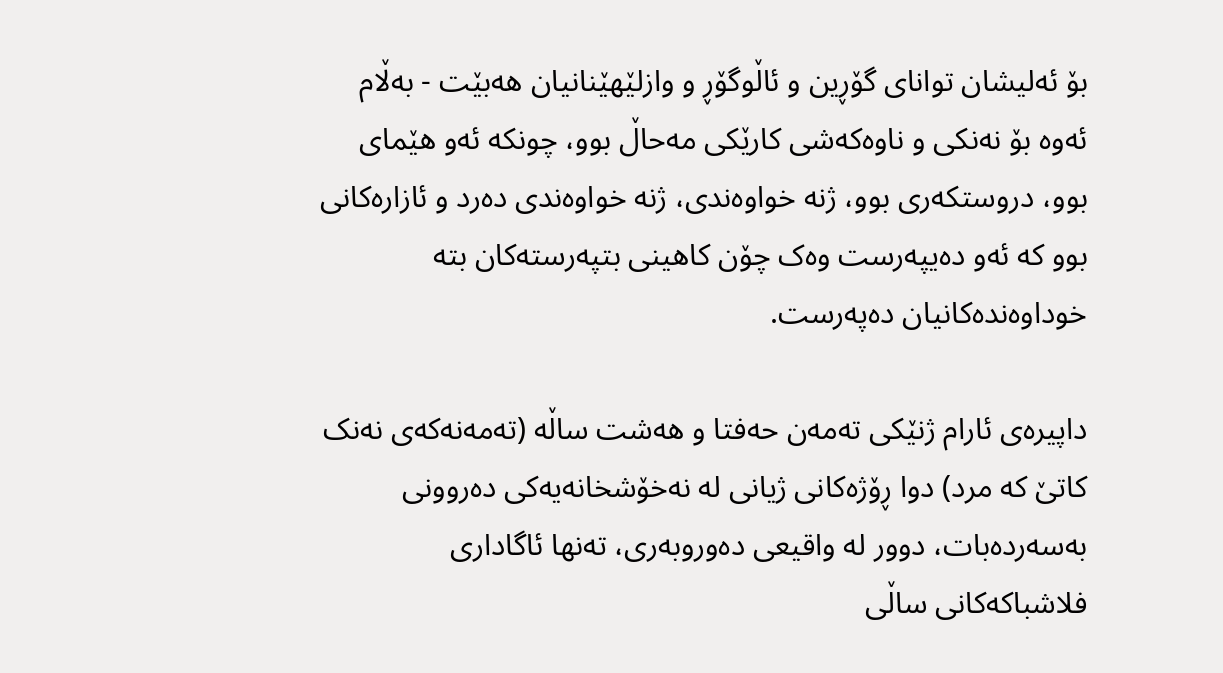بۆ ئەلیشان توانای گۆڕین و ئاڵوگۆڕ و وازلێهێنانیان هەبێت - بەڵام ئەوە بۆ نەنکی و ناوەکەشی کارێکی مەحاڵ بوو، چونکە ئەو هێمای بوو، دروستکەری بوو، ژنە خواوەندی، ژنە خواوەندی دەرد و ئازارەکانی بوو کە ئەو دەیپەرست وەک چۆن کاهینی بتپەرستەکان بتە خوداوەندەکانیان دەپەرست.

داپیرەی ئارام ژنێکی تەمەن حەفتا و هەشت ساڵە (تەمەنەکەی نەنک کاتێ کە مرد) دوا ڕۆژەکانی ژیانی لە نەخۆشخانەیەکی دەروونی بەسەردەبات، دوور لە واقیعی دەوروبەری، تەنها ئاگاداری فلاشباکەکانی ساڵی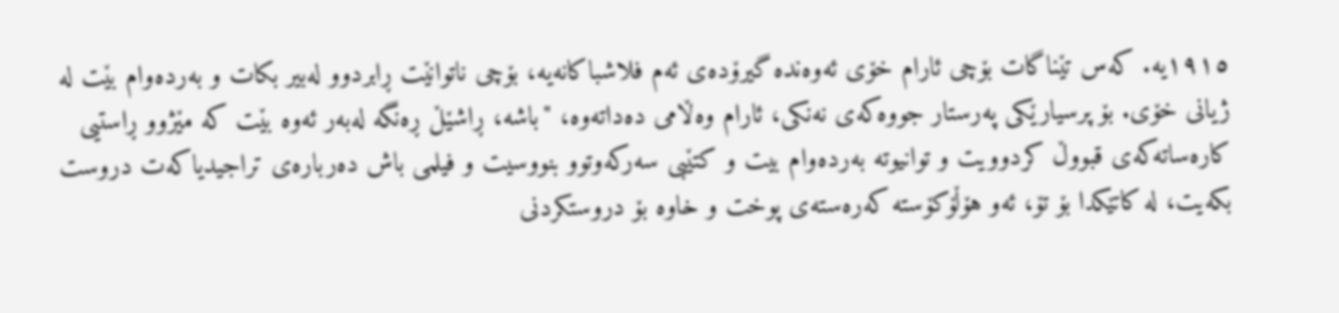١٩١٥یە. کەس تێناگات بۆچی ئارام خۆی ئەوەندە گیرۆدەی ئەم فلاشباکانەیە، بۆچی ناتوانێت ڕابردوو لەبیر بکات و بەردەوام بێت لە ژیانی خۆی. بۆ پرسیارێکی پەرستار جووەکەی نەنکی، ئارام وەڵامی دەداتەوە، "باشە، ڕاشێڵ ڕەنگە لەبەر ئەوە بێت کە مێژوو ڕاستیی کارەساتەکەی قبووڵ کردوویت و توانیوتە بەردەوام بیت و کتێبی سەرکەوتوو بنووسیت و فیلمی باش دەربارەی تراجیدیاکەت دروست بکەیت، لە کاتێکدا بۆ تۆ، ئەو هۆڵۆکۆستە کەرەستەی پوخت و خاوە بۆ دروستکردنی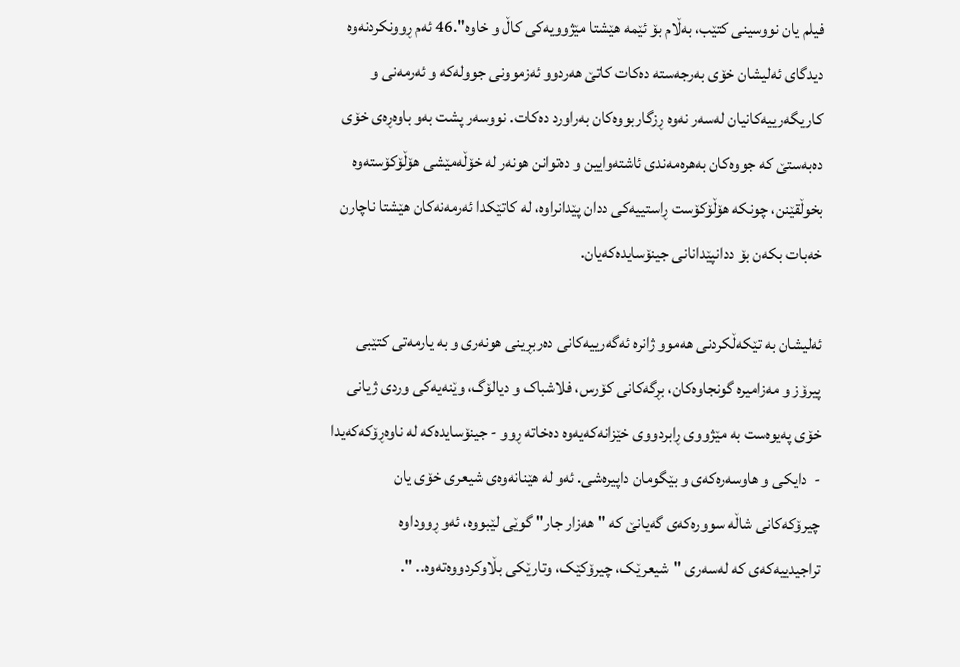فیلم یان نووسینی کتێب، بەڵام بۆ ئێمە هێشتا مێژوویەکی کاڵ و خاوە".46 ئەم ڕوونکردنەوە دیدگای ئەلیشان خۆی بەرجەستە دەکات کاتێ هەردوو ئەزموونی جوولەکە و ئەرمەنی و کاریگەرییەکانیان لەسەر نەوە ڕزگاربووەکان بەراورد دەکات. نووسەر پشت بەو باوەڕەی خۆی دەبەستێ کە جووەکان بەهرەمەندی ئاشتەوایین و دەتوانن هونەر لە خۆڵەمێشی هۆڵۆکۆستەوە بخوڵقێنن، چونکە هۆڵۆکۆست ڕاستییەکی ددان پێدانراوە، لە کاتێکدا ئەرمەنەکان هێشتا ناچارن خەبات بکەن بۆ ددانپێدانانی جینۆسایدەکەیان.

ئەلیشان بە تێکەڵکردنی هەموو ژانرە ئەگەرییەکانی دەربڕینی هونەری و بە یارمەتی کتێبی پیرۆز و مەزامیرە گونجاوەکان، بڕگەکانی کۆرس، فلاشباک و دیالۆگ، وێنەیەکی وردی ژیانی خۆی پەیوەست بە مێژووی ڕابردووی خێزانەکەیەوە دەخاتە ڕوو - جینۆسایدەکە لە ناوەڕۆکەکەیدا -  دایکی و هاوسەرەکەی و بێگومان داپیرەشی. ئەو لە هێنانەوەی شیعری خۆی یان چیرۆکەکانی شاڵە سوورەکەی گەیانێ کە "هەزار جار" گوێی لێبووە، ئەو ڕووداوە تراجیدییەکەی کە لەسەری "شیعرێک، چیرۆکێک، وتارێکی بڵاوکردووەتەوە.. ".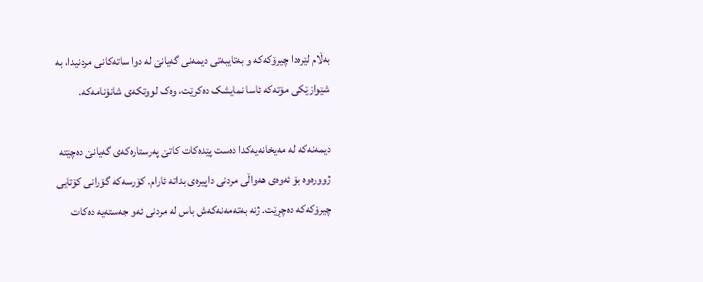بەڵام لێرەدا چیرۆکەکە و بەتایبەتی دیمەنی گەیانێ لە دوا ساتەکانی مردنیدا، بە شێوازێکی مۆتەکە ئاسا نمایشک دەکرێت، وەک لووتکەی شانۆنامەکە.

دیمەنەکە لە مەیخانەیەکدا دەست پێدەکات کاتێ پەرستارەکەی گەیانێ دەچێتە ژوورەوە بۆ ئەوەی هەواڵی مردنی داپیرەی بداتە ئارام. کۆرسەکە گۆرانی کۆتایی چیرۆکەکە دەچڕێت. ژنە بەتەمەنەکەش باس لە مردنی ئەو جەستەیە دەکات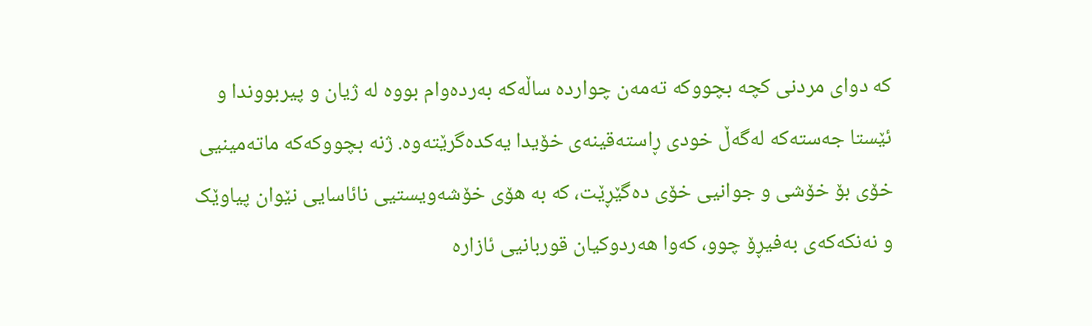کە دوای مردنی کچە بچووکە تەمەن چواردە ساڵەکە بەردەوام بووە لە ژیان و پیربووندا و ئێستا جەستەکە لەگەڵ خودی ڕاستەقینەی خۆیدا یەکدەگرێتەوە. ژنە بچووکەکە ماتەمینیی خۆی بۆ خۆشی و جوانیی خۆی دەگێڕێت، کە بە هۆی خۆشەویستیی نائاسایی نێوان پیاوێک و نەنکەکەی بەفیڕۆ چوو، کەوا هەردوکیان قوربانیی ئازارە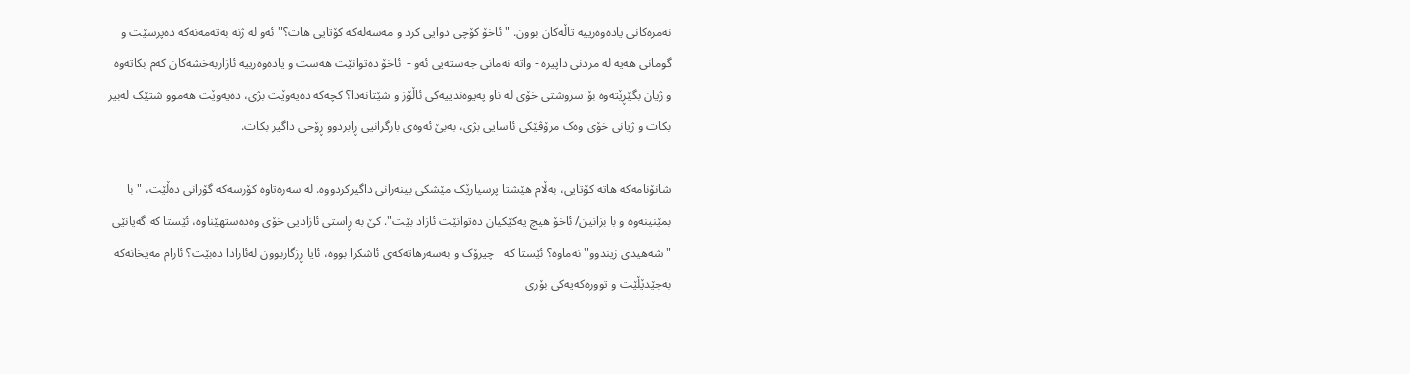نەمرەکانی یادەوەرییە تاڵەکان بوون. "ئاخۆ کۆچی دوایی کرد و مەسەلەکە کۆتایی هات؟" ئەو لە ژنە بەتەمەنەکە دەپرسێت و گومانی هەیە لە مردنی داپیرە - واتە نەمانی جەستەیی ئەو -  ئاخۆ دەتوانێت هەست و یادەوەرییە ئازاربەخشەکان کەم بکاتەوە و ژیان بگێڕێتەوە بۆ سروشتی خۆی لە ناو پەیوەندییەکی ئاڵۆز و شێتانەدا؟ کچەکە دەیەوێت بژی، دەیەوێت هەموو شتێک لەبیر بکات و ژیانی خۆی وەک مرۆڤێکی ئاسایی بژی، بەبێ ئەوەی بارگرانیی ڕابردوو ڕۆحی داگیر بکات.

شانۆنامەکە هاتە کۆتایی، بەڵام هێشتا پرسیارێک مێشکی بینەرانی داگیرکردووە. لە سەرەتاوە کۆرسەکە گۆرانی دەڵێت، "با بمێنینەوە و با بزانین/ ئاخۆ هیچ یەکێکیان دەتوانێت ئازاد بێت". کێ بە ڕاستی ئازادیی خۆی وەدەستهێناوە، ئێستا کە گەیانێی "شەهیدی زیندوو" نەماوە؟ ئێستا کە   چیرۆک و بەسەرهاتەکەی ئاشکرا بووە، ئایا ڕزگاربوون لەئارادا دەبێت؟ ئارام مەیخانەکە بەجێدێڵێت و توورەکەیەکی بۆری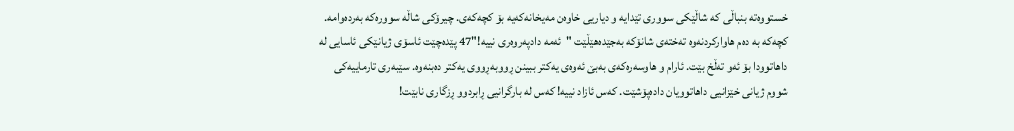خستووەتە بنباڵی کە شاڵێکی سووری تێدایە و دیاریی خاوەن مەیخانەکەیە بۆ کچەکەی. چیرۆکی شاڵە سوورەکە بەردەوامە. کچەکە بە دەم هاوارکردنەوە تەختەی شانۆکە بەجێدەهێڵێت "ئەمە دادپەروەری نییە!"47 پێدەچێت ئاسۆی ژیانێکی ئاسایی لە داهاتوودا بۆ ئەو تەڵخ بێت. ئارام و هاوسەرەکەی بەبێ ئەوەی یەکتر ببینن ڕووبەڕووی یەکتر دەبنەوە. سێبەری تارماییەکی شووم ژیانی خێزانیی داهاتوویان دادەپۆشێت. کەس ئازاد نییە! کەس لە بارگرانیی ڕابردوو ڕزگاری نابێت!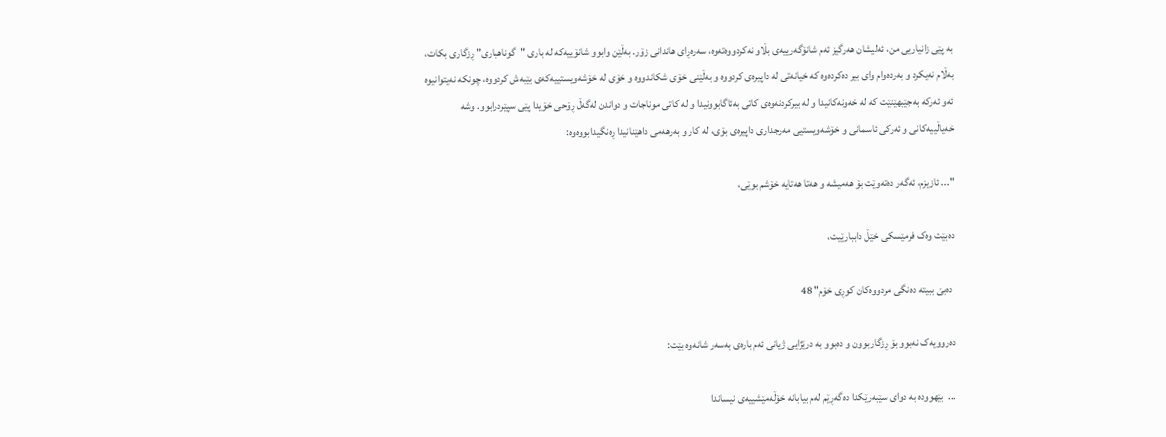بە پێی زانیاریی من، ئەلیشان هەرگیز ئەم شانۆگەرییەی بڵاو نەکردووەتەوە، سەرەڕای هاندانی زۆر. بەڵێن وابوو شانۆییەکە لە باری "گوناهباری" ڕزگاری بکات، بەڵام نەیکرد و بەردەوام وای بیر دەکردەوە کە خیانەتی لە داپیرەی کردووە و بەڵێنی خۆی شکاندووە و خۆی لە خۆشەویستییەکەی بێبەش کردووە، چونکە نەیتوانیوە ئەو ئەرکە بەجێبهێنێت کە لە خەونەکانیدا و لە بیرکردنەوەی کاتی بەئاگابوونیدا و لە کاتی موناجات و دواندن لەگەڵ ڕۆحی خۆیدا پێی سپێردرابوو. وشە خەیاڵییەکانی و ئەرکی ئاسمانی و خۆشەویستیی مەرجداری داپیرەی بۆی، لە کار و بەرهەمی داهێنانیدا ڕەنگیدابووەوە:

"... ئازیزم، ئەگەر دەتەوێت بۆ هەمیشە و هەتا هەتایە خۆشم بوێی،

دەبێت وەک فرمێسکی خێڵ داببارێیت،

 دەبێ ببیتە دەنگی مردووەکان کوڕی خۆم" 48

دەروویەک نەبوو بۆ ڕزگاربوون و دەبوو بە درێژایی ژیانی ئەم بارەی بەسەر شانەوە بێت:

...  بێهوودە بە دوای سێبەرێکدا دەگەڕێم لەم بیابانە خۆڵەمێشییەی نیساندا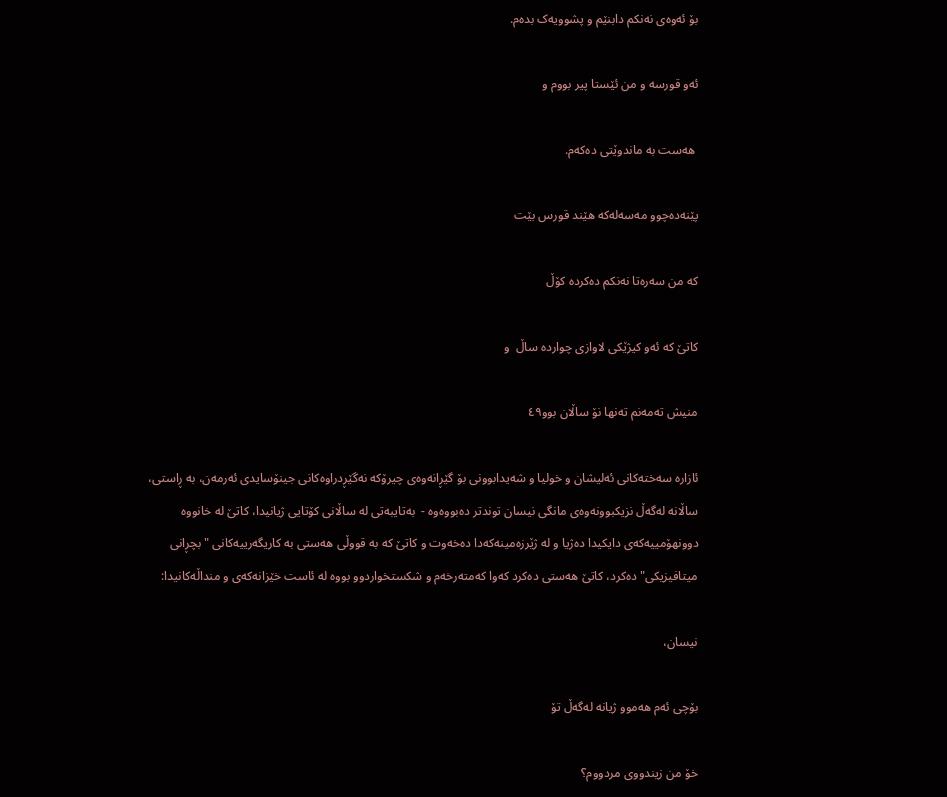بۆ ئەوەی نەنکم دابنێم و پشوویەک بدەم.

ئەو قورسە و من ئێستا پیر بووم و

 هەست بە ماندوێتی دەکەم.

پێنەدەچوو مەسەلەکە هێند قورس بێت

کە من سەرەتا نەنکم دەکردە کۆڵ

کاتێ کە ئەو کیژێکی لاوازی چواردە ساڵ  و

منیش تەمەنم تەنها نۆ ساڵان بوو٤٩

ئازارە سەختەکانی ئەلیشان و خولیا و شەیدابوونی بۆ گێڕانەوەی چیرۆکە نەگێڕدراوەکانی جینۆسایدی ئەرمەن، بە ڕاستی، ساڵانە لەگەڵ نزیکبوونەوەی مانگی نیسان توندتر دەبووەوە -  بەتایبەتی لە ساڵانی کۆتایی ژیانیدا، کاتێ لە خانووە دوونهۆمییەکەی دایکیدا دەژیا و لە ژێرزەمینەکەدا دەخەوت و کاتێ کە بە قووڵی هەستی بە کاریگەرییەکانی "بچڕانی میتافیزیکی" دەکرد، کاتێ هەستی دەکرد کەوا کەمتەرخەم و شکستخواردوو بووە لە ئاست خێزانەکەی و منداڵەکانیدا:

نیسان،

بۆچی ئەم هەموو ژیانە لەگەڵ تۆ

خۆ من زیندووی مردووم؟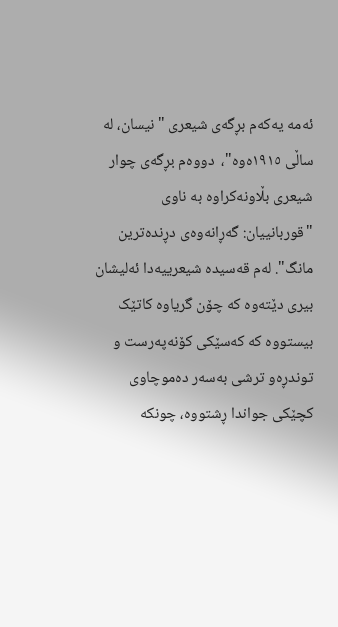ئەمە یەکەم بڕگەی شیعری "نیسان، لە ساڵی ١٩١٥ەوە"،  دووەم بڕگەی چوار شیعری بڵاونەکراوە بە ناوی "قوربانییان: گەڕانەوەی دڕندەترین مانگ". لەم قەسیدە شیعرییەدا ئەلیشان بیری دێتەوە کە چۆن گریاوە کاتێک بیستووە کە کەسێکی کۆنەپەرست و توندڕەو ترشی بەسەر دەموچاوی کچێکی جواندا ڕشتووە، چونکە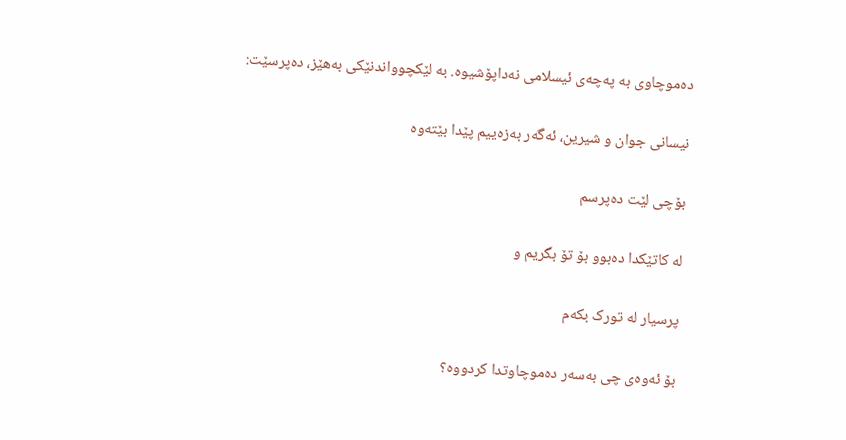دەموچاوی بە پەچەی ئیسلامی نەداپۆشیوە. بە لێکچوواندنێکی بەهێز، دەپرسێت:

نیسانی جوان و شیرین، ئەگەر بەزەییم پێدا بێتەوە

بۆچی لێت دەپرسم

لە کاتێکدا دەبوو بۆ تۆ بگریم و

پرسیار لە تورک بکەم

بۆ ئەوەی چی بەسەر دەموچاوتدا کردووە؟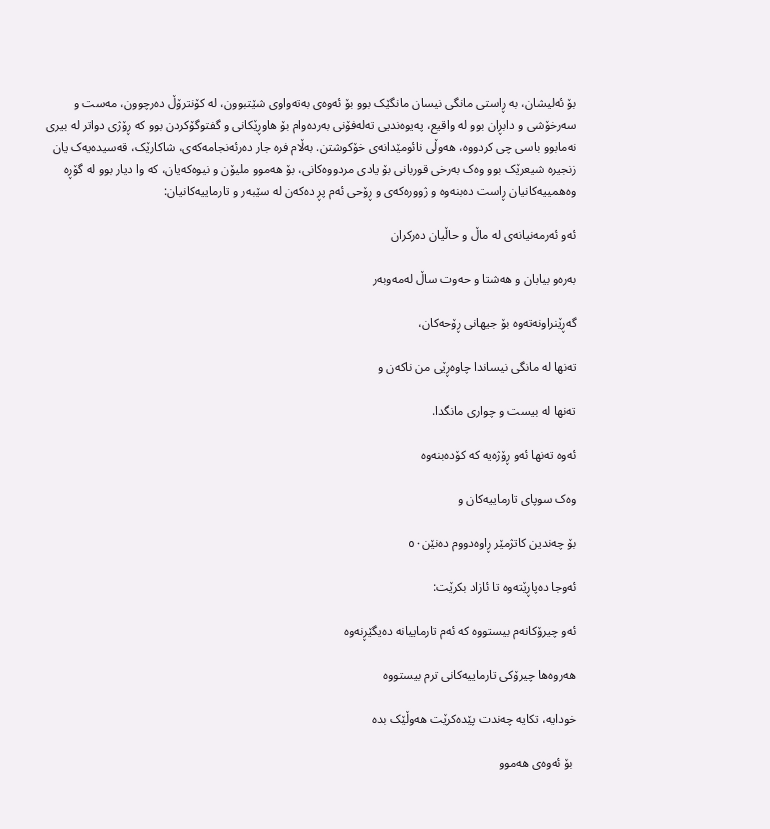بۆ ئەلیشان، بە ڕاستی مانگی نیسان مانگێک بوو بۆ ئەوەی بەتەواوی شێتبوون، لە کۆنترۆڵ دەرچوون، مەست و سەرخۆشی و دابڕان بوو لە واقیع، پەیوەندیی تەلەفۆنی بەردەوام بۆ هاوڕێکانی و گفتوگۆکردن بوو کە ڕۆژی دواتر لە بیری نەمابوو باسی چی کردووە، هەوڵی نائومێدانەی خۆکوشتن. بەڵام فرە جار دەرئەنجامەکەی، شاکارێک، قەسیدەیەک یان زنجیرە شیعرێک بوو وەک بەرخی قوربانی بۆ یادی مردووەکانی، بۆ هەموو ملیۆن و نیوەکەیان، کە وا دیار بوو لە گۆڕە وەهمییەکانیان ڕاست دەبنەوە و ژوورەکەی و ڕۆحی ئەم پڕ دەکەن لە سێبەر و تارماییەکانیان:

ئەو ئەرمەنیانەی لە ماڵ و حاڵیان دەرکران

بەرەو بیابان و هەشتا و حەوت ساڵ لەمەوبەر

گەڕێنراونەتەوە بۆ جیهانی ڕۆحەکان،

تەنها لە مانگی نیساندا چاوەڕێی من ناکەن و

تەنها لە بیست و چواری مانگدا.

ئەوە تەنها ئەو ڕۆژەیە کە کۆدەبنەوە

وەک سوپای تارماییەکان و

بۆ چەندین کاتژمێر ڕاوەدووم دەنێن٥٠

ئەوجا دەپاڕێتەوە تا ئازاد بکرێت:

ئەو چیرۆکانەم بیستووە کە ئەم تارماییانە دەیگێڕنەوە

هەروەها چیرۆکی تارماییەکانی ترم بیستووە

خودایە، تکایە چەندت پێدەکرێت هەوڵێک بدە

 بۆ ئەوەی هەموو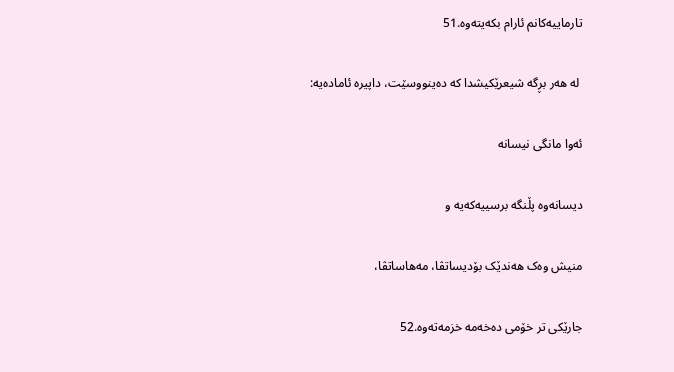تارماییەکانم ئارام بکەیتەوە.51

 لە هەر بڕگە شیعرێکیشدا کە دەینووسێت، داپیرە ئامادەیە:

ئەوا مانگی نیسانە

دیسانەوە پڵنگە برسییەکەیە و

منیش وەک هەندێک بۆدیساتڤا، مەهاساتڤا،

جارێکی تر خۆمی دەخەمە خزمەتەوە.52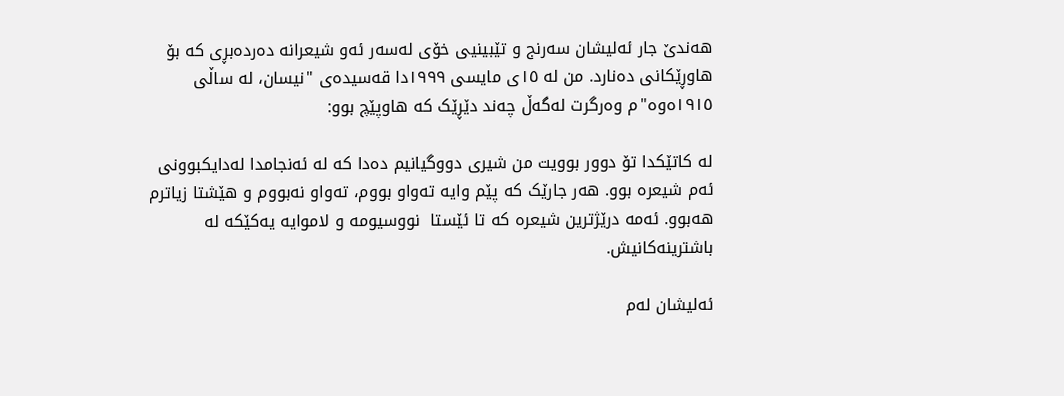هەندێ جار ئەلیشان سەرنج و تێبینیی خۆی لەسەر ئەو شیعرانە دەردەبڕی کە بۆ هاوڕێکانی دەنارد. من لە ١٥ی مایسی ١٩٩٩دا قەسیدەی "نیسان، لە ساڵی ١٩١٥ەوە"م وەرگرت لەگەڵ چەند دێڕێک کە هاوپێچ بوو:

لە کاتێکدا تۆ دوور بوویت من شیری دووگیانیم دەدا کە لە ئەنجامدا لەدایکبوونی ئەم شیعرە بوو. هەر جارێک کە پێم وایە تەواو بووم، تەواو نەبووم و هێشتا زیاترم هەبوو. ئەمە درێژترین شیعرە کە تا ئێستا  نووسیومە و لاموایە یەکێکە لە باشترینەکانیش.

ئەلیشان لەم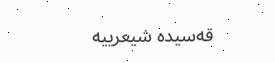قەسیدە شیعرییە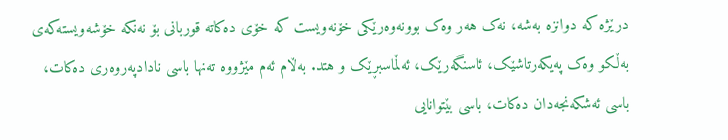درێژە کە دوانزە بەشە، نەک هەر وەک بوونەوەرێکی خۆنەویست کە خۆی دەکاتە قوربانی بۆ نەنکە خۆشەویستەکەی بەڵکو وەک پەیکەرتاشێک، ئاسنگەرێک، ئەڵماسبڕێک و هتد. بەڵام ئەم مێژووە تەنها باسی نادادپەروەری دەکات، باسی ئەشکەنجەدان دەکات، باسی بێتوانایی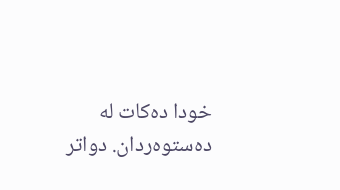خودا دەکات لە دەستوەردان. دواتر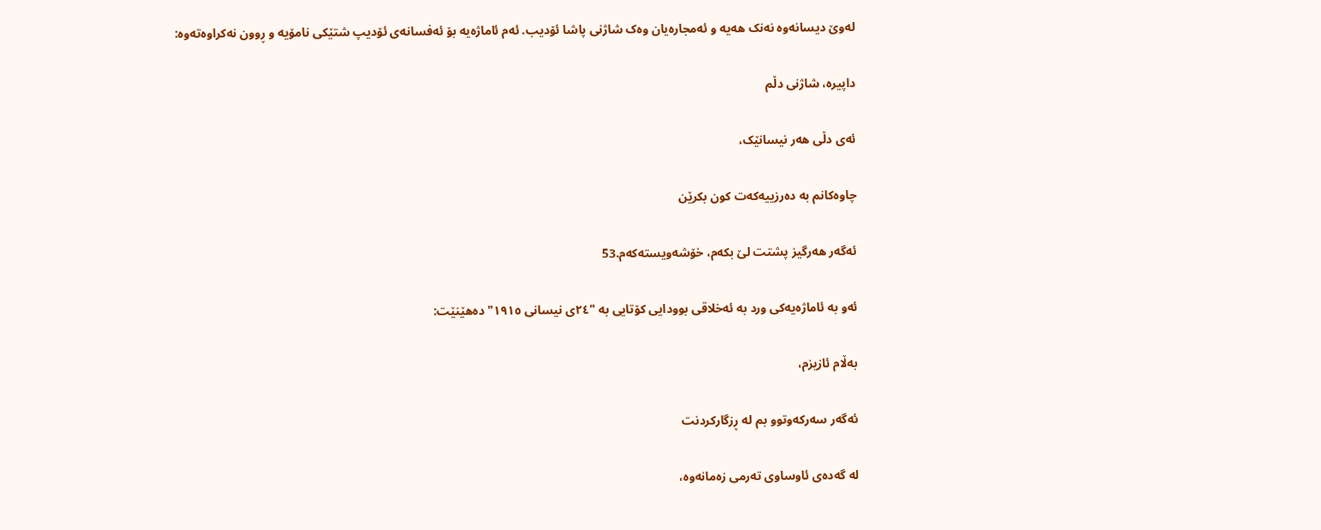لەوێ دیسانەوە نەنک هەیە و ئەمجارەیان وەک شاژنی پاشا ئۆدیب. ئەم ئاماژەیە بۆ ئەفسانەی ئۆدیپ شتێکی نامۆیە و ڕوون نەکراوەتەوە:

داپیرە، شاژنی دڵم

ئەی دڵی هەر نیسانێک،

چاوەکانم بە دەرزییەکەت کون بکرێن

ئەگەر هەرگیز پشتت لێ بکەم، خۆشەویستەکەم.53

ئەو بە ئاماژەیەکی ورد بە ئەخلاقی بوودایی کۆتایی بە "٢٤ی نیسانی ١٩١٥" دەهێنێت:

بەڵام ئازیزم،

ئەگەر سەرکەوتوو بم لە ڕزگارکردنت

لە گەدەی ئاوساوی تەرمی زەمانەوە،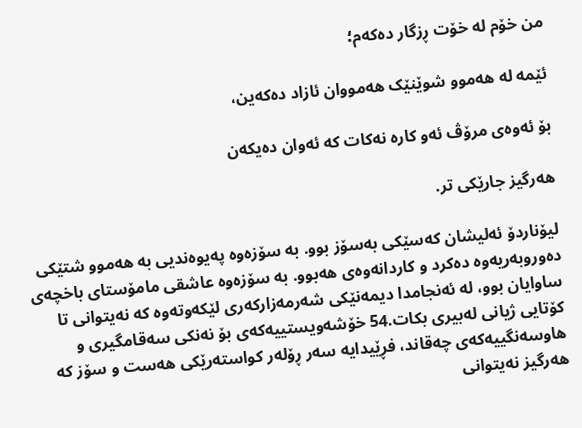من خۆم لە خۆت ڕزگار دەکەم؛

ئێمە لە هەموو شوێنێک هەمووان ئازاد دەکەین،

بۆ ئەوەی مرۆڤ ئەو کارە نەکات کە ئەوان دەیکەن

هەرگیز جارێکی تر.

لیۆناردۆ ئەلیشان کەسێکی بەسۆز بوو. بە سۆزەوە پەیوەندیی بە هەموو شتێکی دەوروبەریەوە دەکرد و کاردانەوەی هەبوو. بە سۆزەوە عاشقی مامۆستای باخچەی ساوایان بوو، لە ئەنجامدا دیمەنێکی شەرمەزارکەری لێکەوتەوە کە نەیتوانی تا کۆتایی ژیانی لەبیری بکات.54 خۆشەویستییەکەی بۆ نەنکی سەقامگیری و هاوسەنگییەکەی چەقاند، فڕێیدایە سەر ڕۆلەر کواستەرێکی هەست و سۆز کە هەرگیز نەیتوانی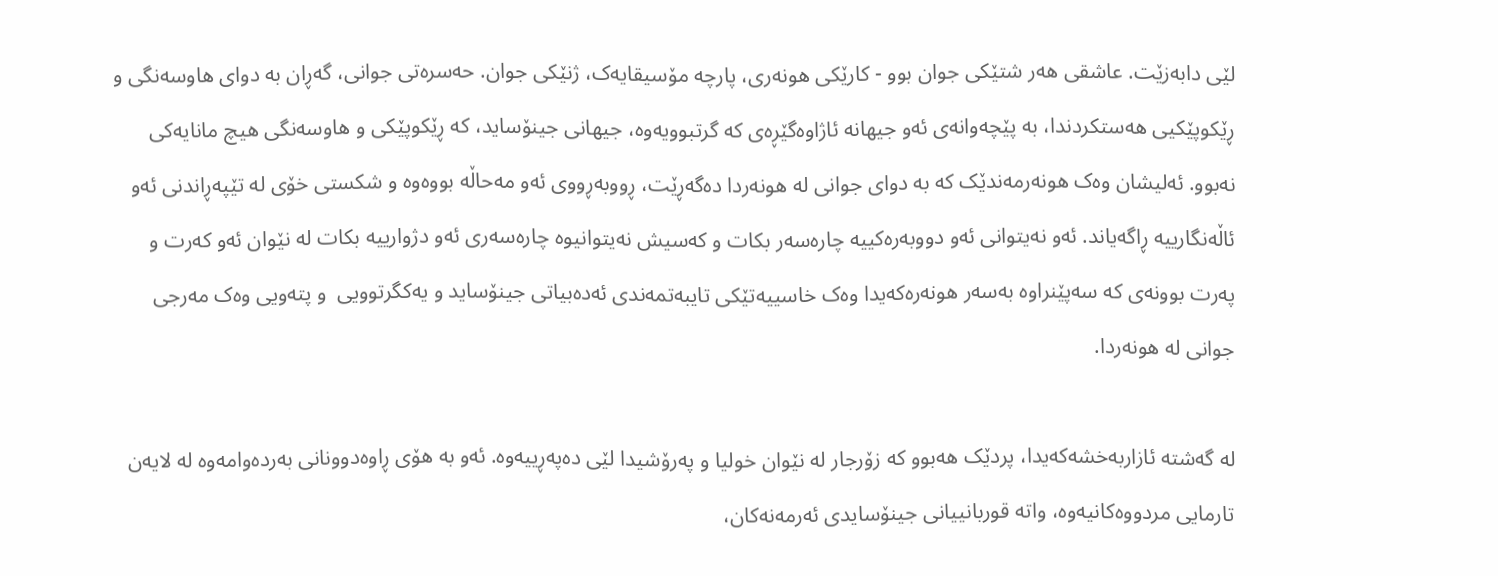لێی دابەزێت. عاشقی هەر شتێکی جوان بوو - کارێکی هونەری، پارچە مۆسیقایەک، ژنێکی جوان. حەسرەتی جوانی، گەڕان بە دوای هاوسەنگی و ڕێکوپێکیی هەستکردندا، بە پێچەوانەی ئەو جیهانە ئاژاوەگێڕەی کە گرتبوویەوە، جیهانی جینۆساید، کە ڕێکوپێکی و هاوسەنگی هیچ مانایەکی نەبوو. ئەلیشان وەک هونەرمەندێک کە بە دوای جوانی لە هونەردا دەگەڕێت، ڕووبەڕووی ئەو مەحاڵە بووەوە و شکستی خۆی لە تێپەڕاندنی ئەو ئاڵەنگارییە ڕاگەیاند. ئەو نەیتوانی ئەو دووبەرەکییە چارەسەر بکات و کەسیش نەیتوانیوە چارەسەری ئەو دژوارییە بکات لە نێوان ئەو کەرت و پەرت بوونەی کە سەپێنراوە بەسەر هونەرەکەیدا وەک خاسییەتێکی تایبەتمەندی ئەدەبیاتی جینۆساید و یەکگرتوویی  و پتەویی وەک مەرجی جوانی لە هونەردا.

لە گەشتە ئازاربەخشەکەیدا، پردێک هەبوو کە زۆرجار لە نێوان خولیا و پەرۆشیدا لێی دەپەڕییەوە. ئەو بە هۆی ڕاوەدوونانی بەردەوامەوە لە لایەن تارمایی مردووەکانیەوە، واتە قوربانییانی جینۆسایدی ئەرمەنەکان،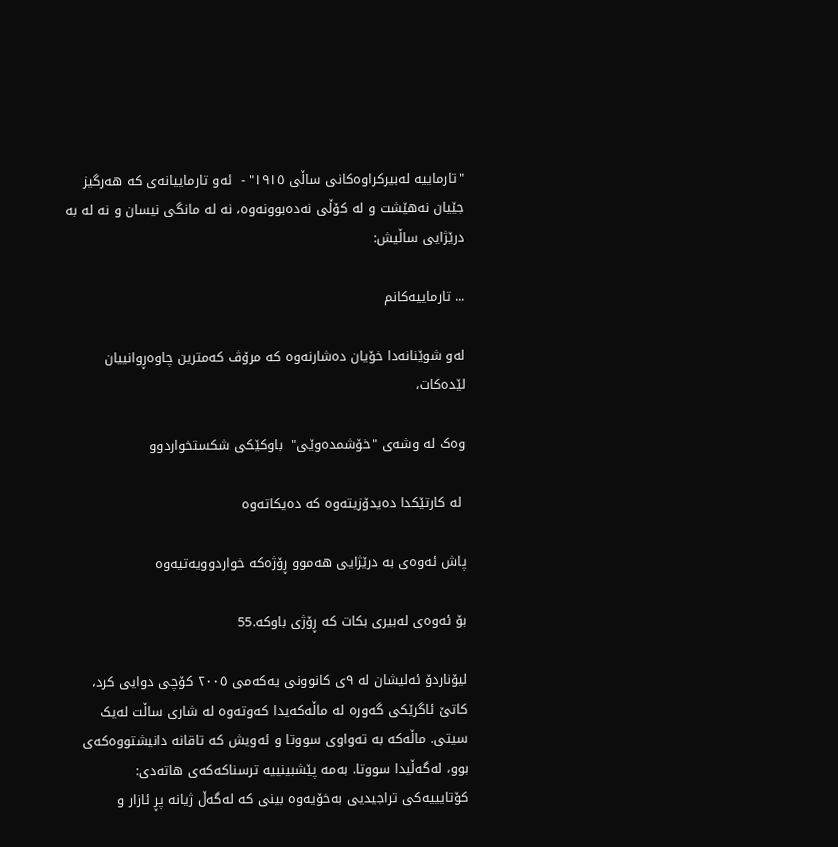"تارماییە لەبیرکراوەکانی ساڵی ١٩١٥" -  ئەو تارماییانەی کە هەرگیز جێیان نەهێشت و لە کۆڵی نەدەبوونەوە، نە لە مانگی نیسان و نە لە بە درێژایی ساڵیش:

... تارماییەکانم

لەو شوێنانەدا خۆیان دەشارنەوە کە مرۆڤ کەمترین چاوەڕوانییان لێدەکات،

وەک لە وشەی "خۆشمدەوێی"  باوکێکی شکستخواردوو

 لە کارتێکدا دەیدۆزیتەوە کە دەیکاتەوە

پاش ئەوەی بە درێژایی هەموو ڕۆژەکە خواردوویەتیەوە

بۆ ئەوەی لەبیری بکات کە ڕۆژی باوکە.55

لیۆناردۆ ئەلیشان لە ٩ی کانوونی یەکەمی ٢٠٠٥ کۆچی دوایی کرد، کاتێ ئاگرێکی گەورە لە ماڵەکەیدا کەوتەوە لە شاری ساڵت لەیک سیتی. ماڵەکە بە تەواوی سووتا و ئەویش کە تاقانە دانیشتووەکەی بوو، لەگەڵیدا سووتا. بەمە پێشبینییە ترسناکەکەی هاتەدی: کۆتایییەکی تراجیدیی بەخۆیەوە بینی کە لەگەڵ ژیانە پڕ ئازار و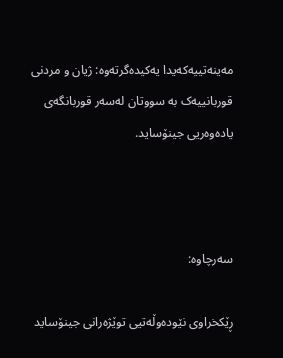مەینەتییەکەیدا یەکیدەگرتەوە: ژیان و مردنی قوربانییەک بە سووتان لەسەر قوربانگەی یادەوەریی جینۆساید.



سەرچاوە:

ڕێکخراوی نێودەوڵەتیی توێژەرانی جینۆساید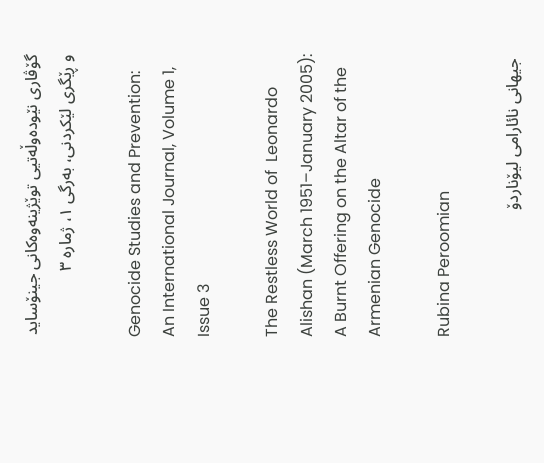گۆڤاری نێودەوڵەتیی توێژینەوەکانی جینۆساید و ڕێگری لێکردنی، بەرگی ١، ژمارە ٣

Genocide Studies and Prevention: An International Journal, Volume 1, Issue 3

The Restless World of  Leonardo Alishan (March 1951–January 2005): A Burnt Offering on the Altar of the Armenian Genocide

Rubina Peroomian

 جیهانی نائارامی لیۆناردۆ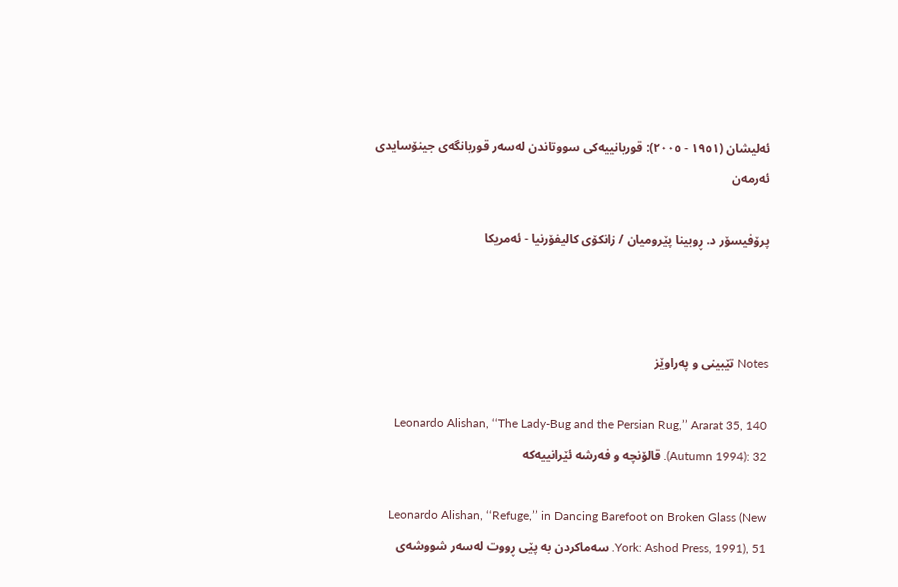ئەلیشان (١٩٥١ - ٢٠٠٥): قوربانییەکی سووتاندن لەسەر قوربانگەی جینۆسایدی ئەرمەن

پرۆفیسۆر د. ڕوبینا پێرومیان / زانکۆی کالیفۆرنیا - ئەمریکا



Notes تێبینی و پەراوێز

Leonardo Alishan, ‘‘The Lady-Bug and the Persian Rug,’’ Ararat 35, 140 (Autumn 1994): 32. قالۆنچە و فەرشە ئێرانییەکە

Leonardo Alishan, ‘‘Refuge,’’ in Dancing Barefoot on Broken Glass (New York: Ashod Press, 1991), 51. سەماکردن بە پێی ڕووت لەسەر شووشەی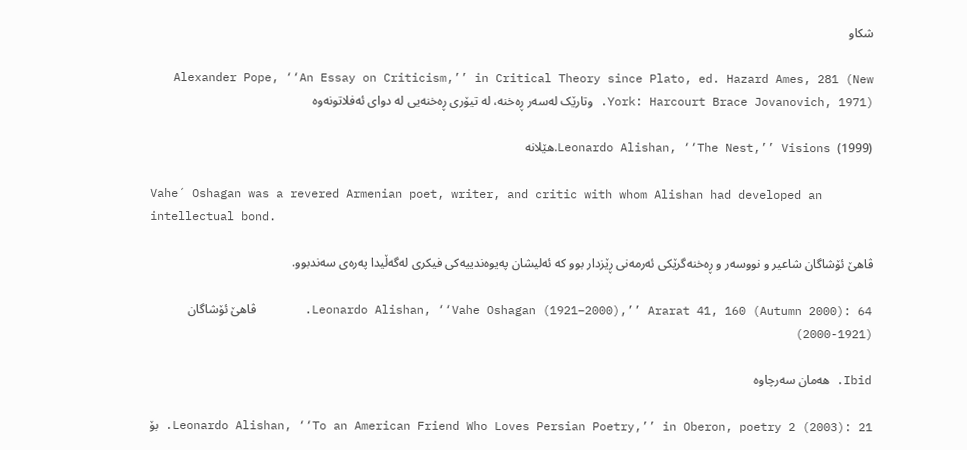شکاو

Alexander Pope, ‘‘An Essay on Criticism,’’ in Critical Theory since Plato, ed. Hazard Ames, 281 (New York: Harcourt Brace Jovanovich, 1971). وتارێک لەسەر ڕەخنە، لە تیۆری ڕەخنەیی لە دوای ئەفلاتونەوە

Leonardo Alishan, ‘‘The Nest,’’ Visions (1999).هێلانە

Vahe´ Oshagan was a revered Armenian poet, writer, and critic with whom Alishan had developed an intellectual bond.

ڤاهێ ئۆشاگان شاعیر و نووسەر و ڕەخنەگرێکی ئەرمەنی ڕێزدار بوو کە ئەلیشان پەیوەندییەکی فیکری لەگەڵیدا پەرەی سەندبوو.

Leonardo Alishan, ‘‘Vahe Oshagan (1921–2000),’’ Ararat 41, 160 (Autumn 2000): 64.       ڤاهێ ئۆشاگان (1921-2000)

Ibid. هەمان سەرچاوە

Leonardo Alishan, ‘‘To an American Friend Who Loves Persian Poetry,’’ in Oberon, poetry 2 (2003): 21. بۆ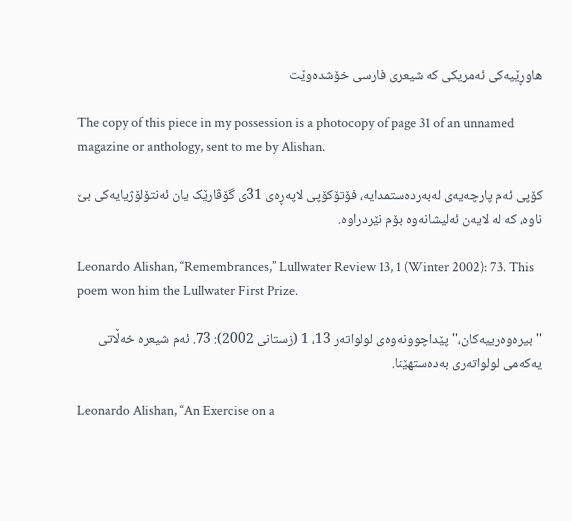هاوڕێیەکی ئەمریکی کە شیعری فارسی خۆشدەوێت

The copy of this piece in my possession is a photocopy of page 31 of an unnamed magazine or anthology, sent to me by Alishan.

کۆپی ئەم پارچەیەی لەبەردەستمدایە، فۆتۆکۆپی لاپەڕەی 31ی گۆڤارێک یان ئەنتۆلۆژیایەکی بێ ناوە، کە لە لایەن ئەلیشانەوە بۆم نێردراوە.

Leonardo Alishan, ‘‘Remembrances,’’ Lullwater Review 13, 1 (Winter 2002): 73. This poem won him the Lullwater First Prize.

''بیرەوەرییەکان،'' پێداچوونەوەی لولواتەر 13، 1 (زستانی 2002): 73. ئەم شیعرە خەڵاتی یەکەمی لولواتەری بەدەستهێنا.

Leonardo Alishan, ‘‘An Exercise on a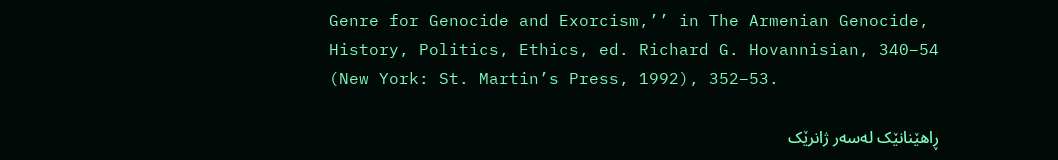Genre for Genocide and Exorcism,’’ in The Armenian Genocide, History, Politics, Ethics, ed. Richard G. Hovannisian, 340–54 (New York: St. Martin’s Press, 1992), 352–53.

ڕاهێنانێک لەسەر ژانرێک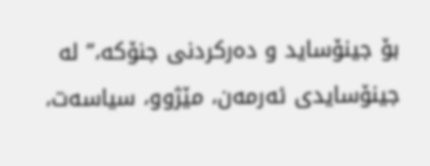بۆ جینۆساید و دەرکردنی جنۆکە،’’ لە جینۆسایدی ئەرمەن، مێژوو، سیاسەت،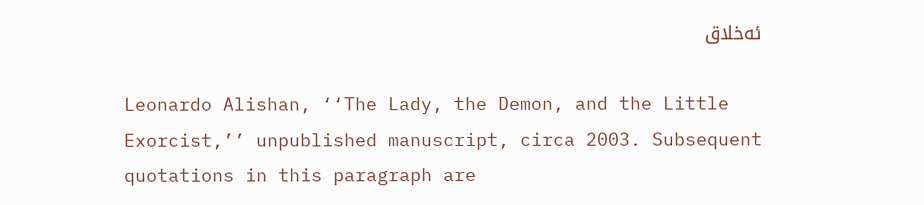ئەخلاق

Leonardo Alishan, ‘‘The Lady, the Demon, and the Little Exorcist,’’ unpublished manuscript, circa 2003. Subsequent quotations in this paragraph are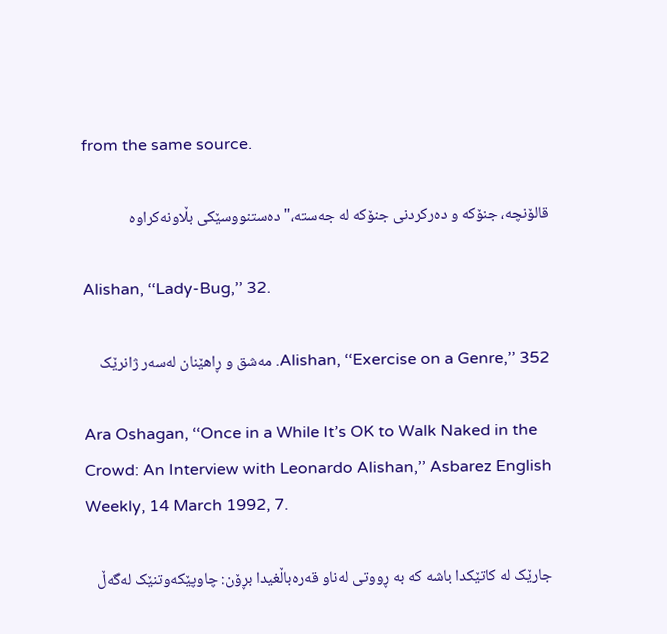from the same source.

قالۆنچە، جنۆکە و دەرکردنی جنۆکە لە جەستە،" دەستنووسێکی بڵاونەکراوە

Alishan, ‘‘Lady-Bug,’’ 32.

Alishan, ‘‘Exercise on a Genre,’’ 352. مەشق و ڕاهێنان لەسەر ژانرێک

Ara Oshagan, ‘‘Once in a While It’s OK to Walk Naked in the Crowd: An Interview with Leonardo Alishan,’’ Asbarez English Weekly, 14 March 1992, 7.

جارێک لە کاتێکدا باشە کە بە ڕووتی لەناو قەرەباڵغیدا بڕۆن: چاوپێکەوتنێک لەگەڵ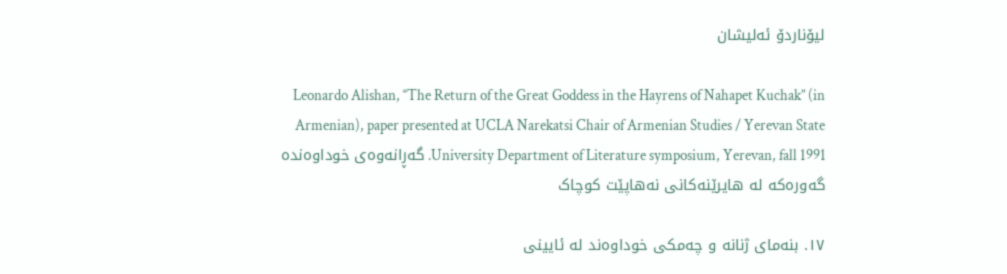لیۆناردۆ ئەلیشان

Leonardo Alishan, ‘‘The Return of the Great Goddess in the Hayrens of Nahapet Kuchak’’ (in Armenian), paper presented at UCLA Narekatsi Chair of Armenian Studies / Yerevan State University Department of Literature symposium, Yerevan, fall 1991. گەڕانەوەی خوداوەندە گەورەکە لە هایرێنەکانی نەهاپێت کوچاک

١٧. بنەمای ژنانە و چەمکی خوداوەند لە ئایینی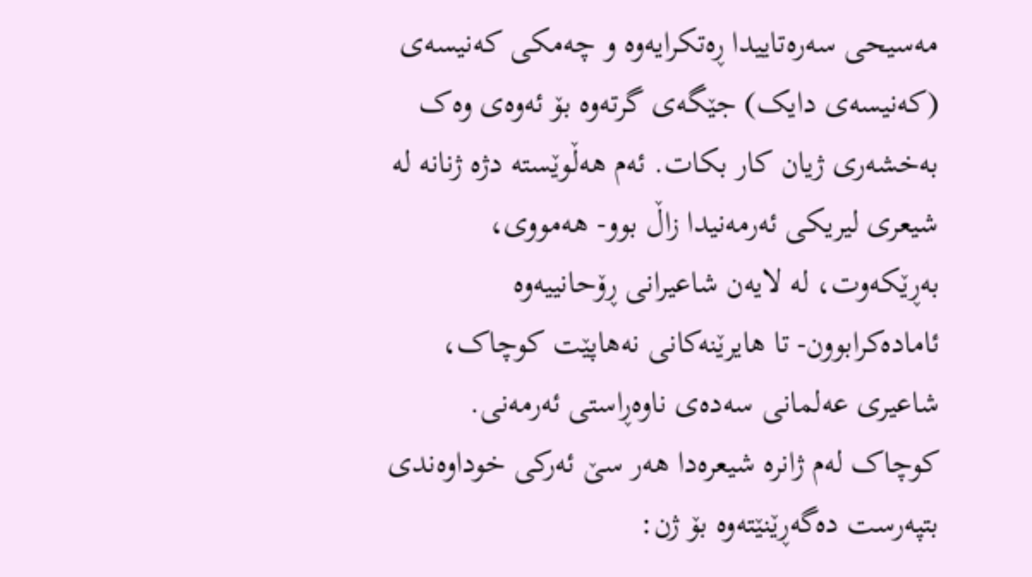مەسیحی سەرەتاییدا ڕەتکرایەوە و چەمکی کەنیسەی (کەنیسەی دایک) جێگەی گرتەوە بۆ ئەوەی وەک بەخشەری ژیان کار بکات. ئەم هەڵوێستە دژە ژنانە لە شیعری لیریکی ئەرمەنیدا زاڵ بوو- هەمووی، بەڕێکەوت، لە لایەن شاعیرانی ڕۆحانییەوە ئامادەکرابوون- تا هایرێنەکانی نەهاپێت کوچاک، شاعیری عەلمانی سەدەی ناوەڕاستی ئەرمەنی. کوچاک لەم ژانرە شیعرەدا هەر سێ ئەرکی خوداوەندی بتپەرست دەگەڕێنێتەوە بۆ ژن: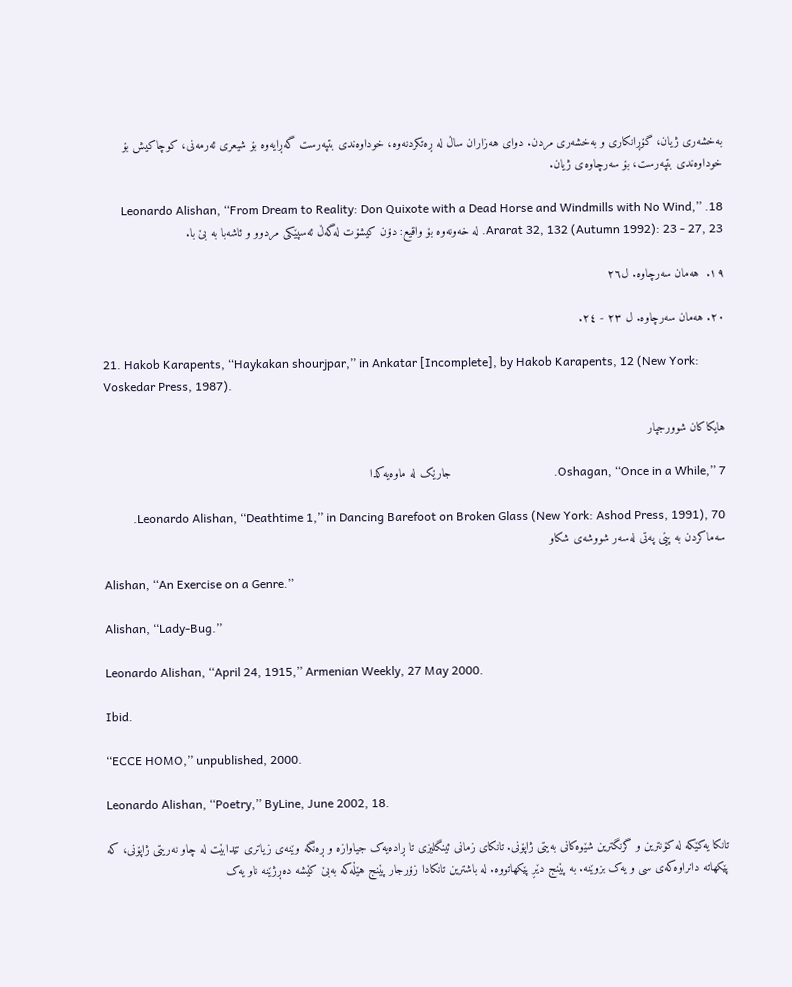بەخشەری ژیان، گۆڕانکاری و بەخشەری مردن. دوای هەزاران ساڵ لە ڕەتکردنەوە، خوداوەندی بتپەرست گەڕایەوە بۆ شیعری ئەرمەنی، کوچاکیش بۆ خوداوەندی بتپەرست، بۆ سەرچاوەی ژیان.

18. Leonardo Alishan, ‘‘From Dream to Reality: Don Quixote with a Dead Horse and Windmills with No Wind,’’ Ararat 32, 132 (Autumn 1992): 23 - 27, 23. لە خەونەوە بۆ واقیع: دۆن کیشۆت لەگەڵ ئەسپێکی مردوو و ئاشەبا بە بێ با.

١٩.  هەمان سەرچاوە. ل٢٦

٢٠. هەمان سەرچاوە. ل ٢٣ - ٢٤.

21. Hakob Karapents, ‘‘Haykakan shourjpar,’’ in Ankatar [Incomplete], by Hakob Karapents, 12 (New York: Voskedar Press, 1987).

هایکاکان شوورجپار

Oshagan, ‘‘Once in a While,’’ 7.                                  جارێک لە ماوەیەکدا

Leonardo Alishan, ‘‘Deathtime 1,’’ in Dancing Barefoot on Broken Glass (New York: Ashod Press, 1991), 70. سەماکردن بە پێی پەتی لەسەر شووشەی شکاو

Alishan, ‘‘An Exercise on a Genre.’’

Alishan, ‘‘Lady-Bug.’’

Leonardo Alishan, ‘‘April 24, 1915,’’ Armenian Weekly, 27 May 2000.

Ibid.

‘‘ECCE HOMO,’’ unpublished, 2000.

Leonardo Alishan, ‘‘Poetry,’’ ByLine, June 2002, 18.

تانکا یەکێکە لە کۆنترین و گرنگترین شێوەکانی بەیتی ژاپۆنی. تانکای زمانی ئینگلیزی تا ڕادەیەک جیاوازە و ڕەنگە وێنەی زیاتری تێدابێت لە چاو نەریتی ژاپۆنی، کە پێکهاتە دانراوەکەی سی و یەک بزوێنە. بە پێنج دێڕ پێکهاتووە. لە باشترین تانکادا زۆرجار پێنج هێڵەکە بەبێ کێشە دەڕژێنە ناو یەک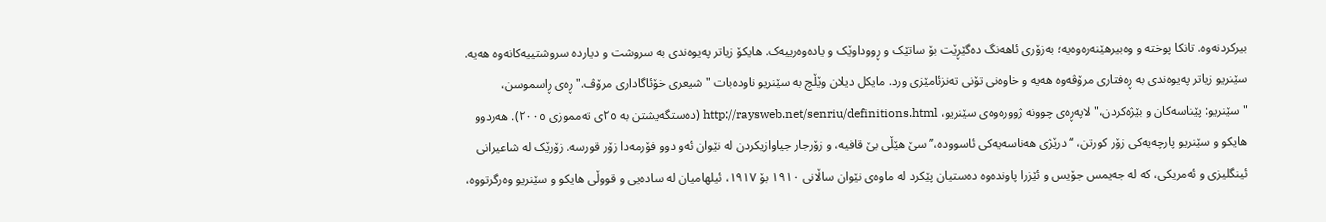بیرکردنەوە. تانکا پوختە و وەبیرهێنەرەوەیە؛ بەزۆری ئاهەنگ دەگێڕێت بۆ ساتێک و ڕووداوێک و یادەوەرییەک. هایکۆ زیاتر پەیوەندی بە سروشت و دیاردە سروشتییەکانەوە هەیە. سێنریو زیاتر پەیوەندی بە ڕەفتاری مرۆڤەوە هەیە و خاوەنی تۆنی تەنزئامێزی ورد. مایکل دیلان وێڵچ بە سێنریو ناودەبات "شیعری خۆئاگاداری مرۆڤ." ڕەی ڕاسموسن، "سێنریو: پێناسەکان و بێژەکردن،" لاپەڕەی چوونە ژوورەوەی سێنریو، http://raysweb.net/senriu/definitions.html (دەستگەیشتن بە ٢٥ی تەمموزی ٢٠٠٥). هەردوو هایکو و سێنریو پارچەیەکی زۆر کورتن، ‘‘درێژی هەناسەیەکی ئاسوودە،’’ سێ هێڵی بێ قافیە، و زۆرجار جیاوازیکردن لە نێوان ئەو دوو فۆرمەدا زۆر قورسە. زۆرێک لە شاعیرانی ئینگلیزی و ئەمریکی، کە لە جەیمس جۆیس و ئێزرا پاوندەوە دەستیان پێکرد لە ماوەی نێوان ساڵانی ١٩١٠ بۆ ١٩١٧، ئیلهامیان لە سادەیی و قووڵی هایکو و سێنریو وەرگرتووە،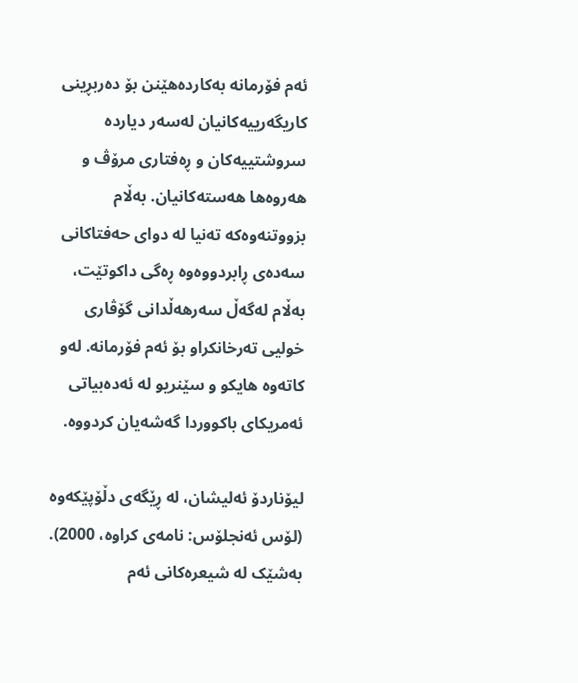ئەم فۆرمانە بەکاردەهێنن بۆ دەربڕینی کاریگەرییەکانیان لەسەر دیاردە سروشتییەکان و ڕەفتاری مرۆڤ و هەروەها هەستەکانیان. بەڵام بزووتنەوەکە تەنیا لە دوای حەفتاکانی سەدەی ڕابردووەوە ڕەگی داکوتێت، بەڵام لەگەڵ سەرهەڵدانی گۆڤاری خولیی تەرخانکراو بۆ ئەم فۆرمانە. لەو کاتەوە هایکو و سێنریو لە ئەدەبیاتی ئەمریکای باکووردا گەشەیان کردووە.

لیۆناردۆ ئەلیشان، لە ڕێگەی دڵۆپێکەوە (لۆس ئەنجلۆس: نامەی کراوە، 2000). بەشێک لە شیعرەکانی ئەم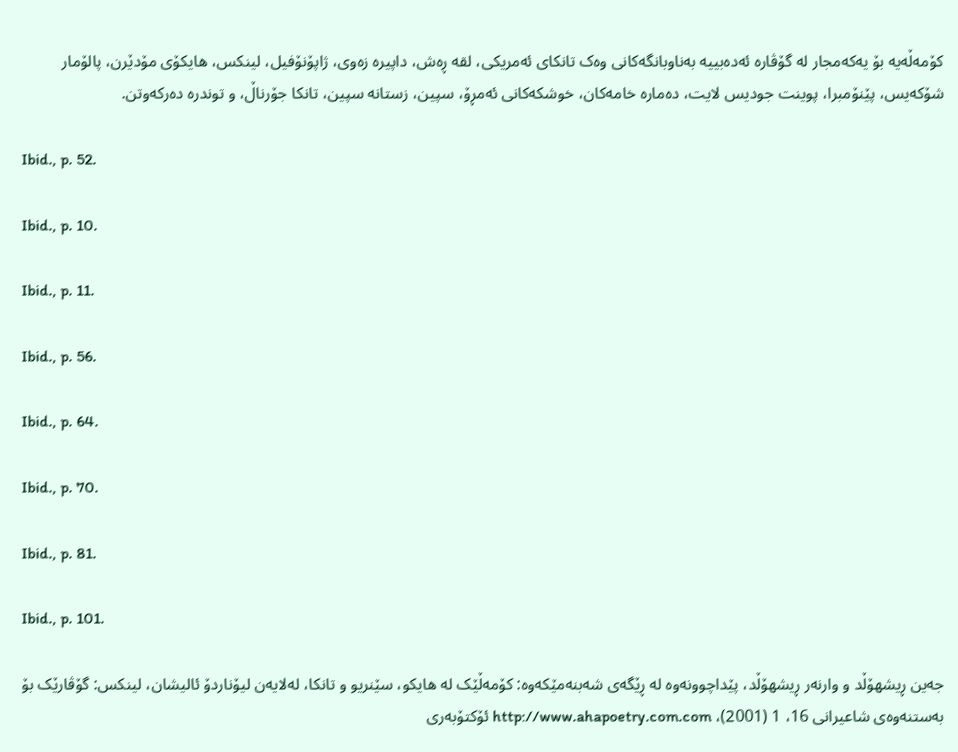کۆمەڵەیە بۆ یەکەمجار لە گۆڤارە ئەدەبییە بەناوبانگەکانی وەک تانکای ئەمریکی، لقە ڕەش، داپیرە زەوی، ژاپۆنۆفیل، لینکس، هایکۆی مۆدێرن، پالۆمار شۆکەیس، پێنۆمبرا، پوینت جودیس لایت، دەمارە خامەکان، خوشکەکانی ئەمڕۆ، سپین، زستانە سپین، تانکا جۆرناڵ، و توندرە دەرکەوتن.

Ibid., p. 52.

Ibid., p. 10.

Ibid., p. 11.

Ibid., p. 56.

Ibid., p. 64.

Ibid., p. 70.

Ibid., p. 81.

Ibid., p. 101.

جەین ڕیشهۆڵد و وارنەر ڕیشهۆڵد، پێداچوونەوە لە ڕێگەی شەبنەمێکەوە: کۆمەڵێک لە هایکو، سێنریو و تانکا، لەلایەن لیۆناردۆ ئالیشان، لینکس: گۆڤارێک بۆ بەستنەوەی شاعیرانی 16، 1 (2001)، http://www.ahapoetry.com.com ئۆکتۆبەری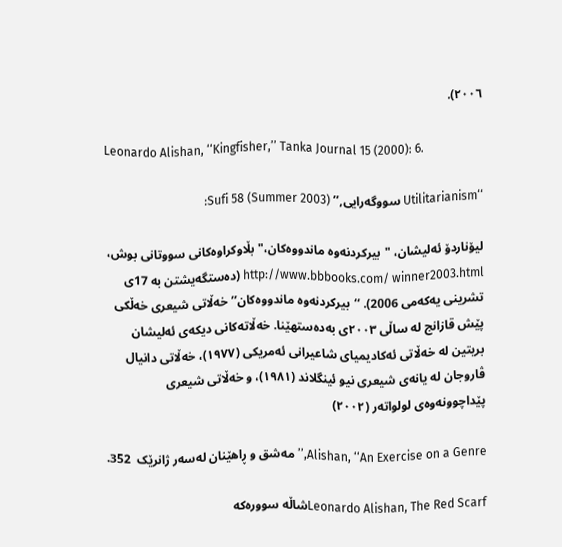٢٠٠٦).

Leonardo Alishan, ‘‘Kingfisher,’’ Tanka Journal 15 (2000): 6.

‘‘Utilitarianism سووگەرایی,’’ Sufi 58 (Summer 2003):

لیۆناردۆ ئەلیشان، "بیرکردنەوە ماندووەکان،" بڵاوکراوەکانی سووتانی بوش، http://www.bbbooks.com/ winner2003.html (دەستگەیشتن بە 17ی تشرینی یەکەمی 2006). ‘‘بیرکردنەوە ماندووەکان’’ خەڵاتی شیعری خەڵکی پێش قازانج لە ساڵی ٢٠٠٣ی بەدەستهێنا. خەڵاتەکانی دیکەی ئەلیشان بریتین لە خەڵاتی ئەکادیمیای شاعیرانی ئەمریکی (١٩٧٧)، خەڵاتی دانیال ڤاروجان لە یانەی شیعری نیو ئینگلاند (١٩٨١)، و خەڵاتی شیعری پێداچوونەوەی لولواتەر (٢٠٠٢)

Alishan, ‘‘An Exercise on a Genre,’’مەشق و ڕاهێنان لەسەر ژانرێک  352.

Leonardo Alishan, The Red Scarfشاڵە سوورەکە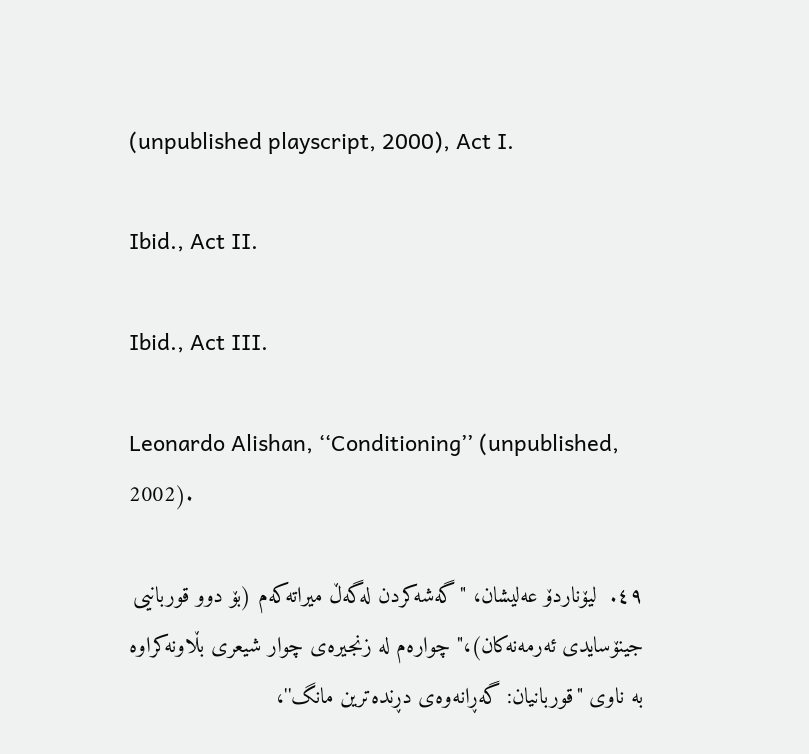(unpublished playscript, 2000), Act I.

Ibid., Act II.

Ibid., Act III.

Leonardo Alishan, ‘‘Conditioning’’ (unpublished, 2002).

٤٩.  لیۆناردۆ عەلیشان، "گەشەکردن لەگەڵ میراتەکەم (بۆ دوو قوربانیی جینۆسایدی ئەرمەنەکان)،" چوارەم لە زنجیرەی چوار شیعری بڵاونەکراوە بە ناوی "قوربانیان: گەڕانەوەی دڕندەترین مانگ''،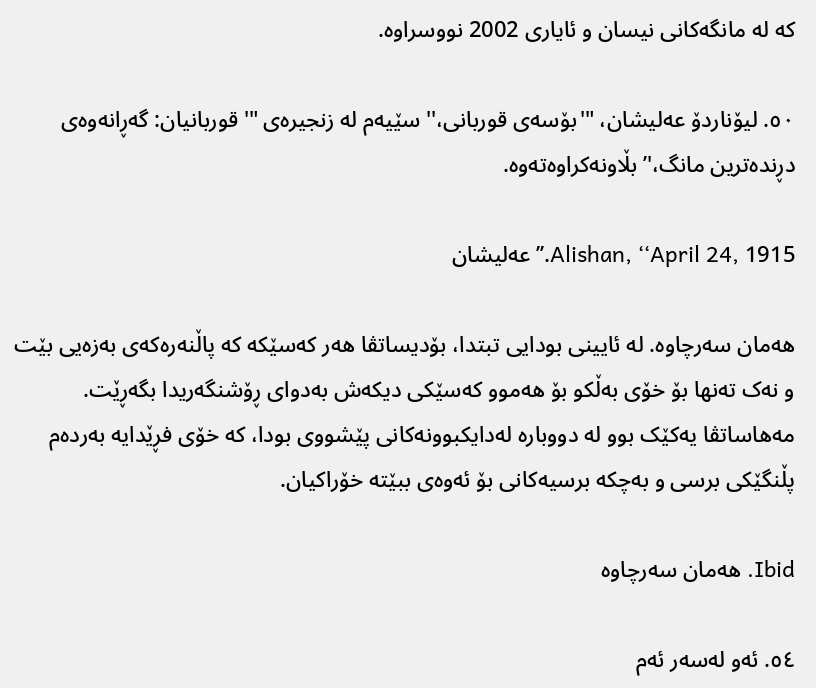کە لە مانگەکانی نیسان و ئایاری 2002 نووسراوە.

٥٠. لیۆناردۆ عەلیشان، "'بۆسەی قوربانی،'' سێیەم لە زنجیرەی "'قوربانیان: گەڕانەوەی دڕندەترین مانگ،'’ بڵاونەکراوەتەوە.

Alishan, ‘‘April 24, 1915.’’عەلیشان

هەمان سەرچاوە. لە ئایینی بودایی تبتدا، بۆدیساتڤا هەر کەسێکە کە پاڵنەرەکەی بەزەیی بێت و نەک تەنها بۆ خۆی بەڵکو بۆ هەموو کەسێکی دیکەش بەدوای ڕۆشنگەریدا بگەڕێت. مەهاساتڤا یەکێک بوو لە دووبارە لەدایکبوونەکانی پێشووی بودا، کە خۆی فڕێدایە بەردەم پڵنگێکی برسی و بەچکە برسیەکانی بۆ ئەوەی ببێتە خۆراکیان.

Ibid. هەمان سەرچاوە

٥٤. ئەو لەسەر ئەم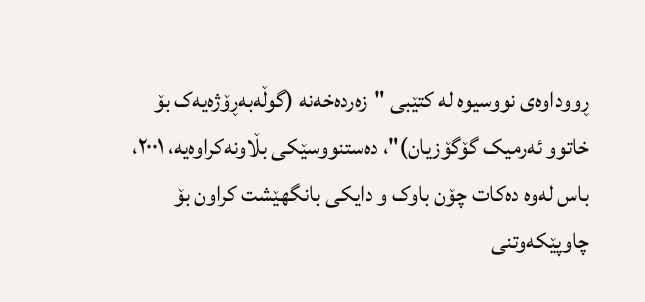ڕووداوەی نووسیوە لە کتێبی "زەردەخەنە (گوڵەبەڕۆژەیەک بۆ خاتوو ئەرمیک گۆگۆزیان)"، دەستنووسێکی بڵاونەکراوەیە، ٢٠٠١، باس لەوە دەکات چۆن باوک و دایکی بانگهێشت کراون بۆ چاوپێکەوتنی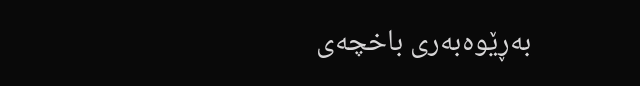بەڕێوەبەری باخچەی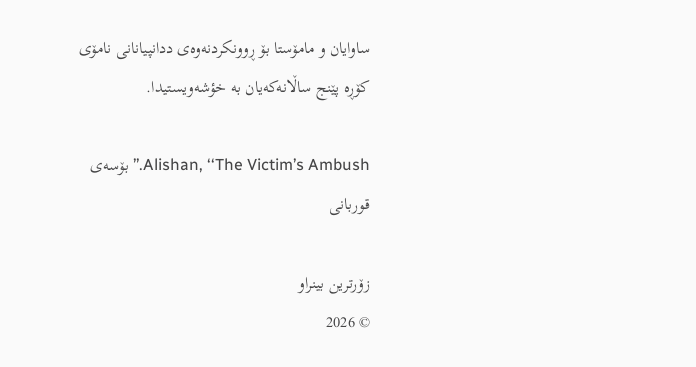ساوایان و مامۆستا بۆ ڕوونکردنەوەی ددانپیانانی نامۆی کۆڕە پێنج ساڵانەکەیان بە خؤشەویستیدا.

Alishan, ‘‘The Victim’s Ambush.’’ بۆسەی قوربانی

زۆرترین بینراو
© 2026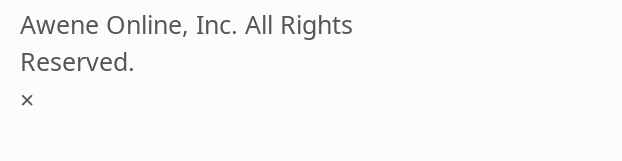Awene Online, Inc. All Rights Reserved.
×